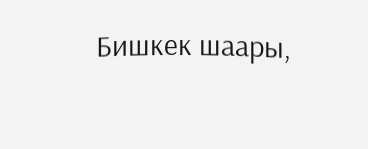Бишкек шаары,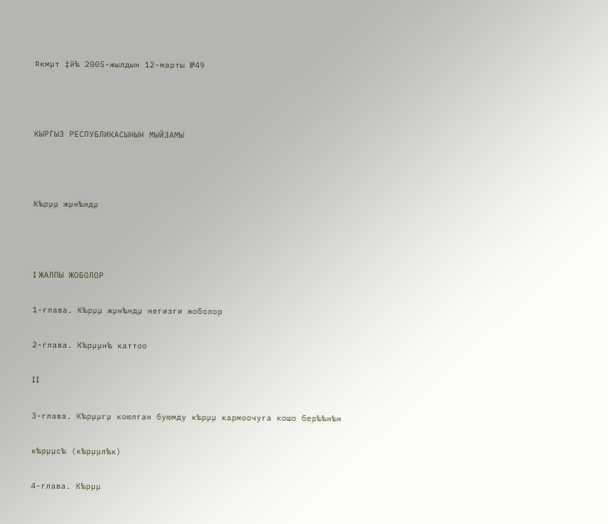¤кмµт ‡й‰ 2005-жылдын 12-марты №49



КЫРГЫЗ РЕСПУБЛИКАСЫНЫН МЫЙЗАМЫ



К‰рµµ жµн‰ндµ



I ЖАЛПЫ ЖОБОЛОР

1-глава. К‰рµµ жµн‰ндµ негизги жоболор

2-глава. К‰рµµн‰ каттоо

II

3-глава. К‰рµµгµ коюлган буюмду к‰рµµ кармоочуга кошо бер‰‰н‰н

к‰рµµс‰ (к‰рµµл‰к)

4-глава. К‰рµµ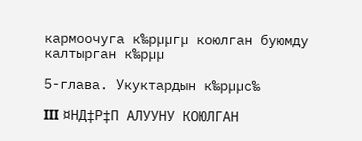кармоочуга к‰рµµгµ коюлган буюмду калтырган к‰рµµ

5-глава. Укуктардын к‰рµµс‰

III ¤НД‡Р‡П АЛУУНУ КОЮЛГАН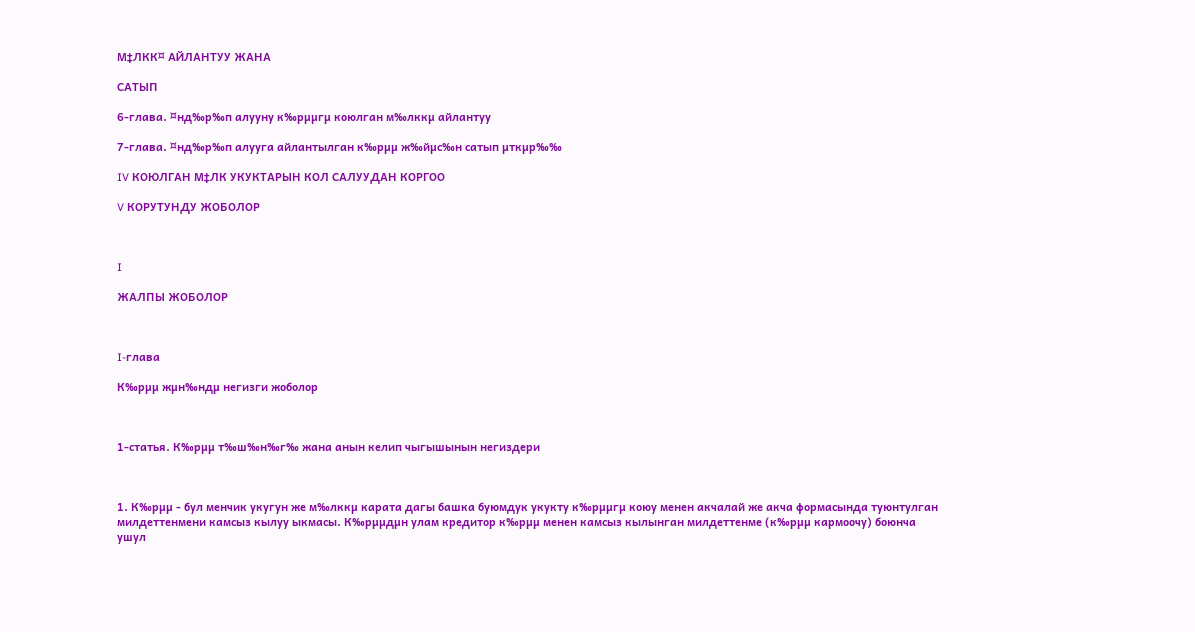М‡ЛКК¤ АЙЛАНТУУ ЖАНА

САТЫП

6-глава. ¤нд‰р‰п алууну к‰рµµгµ коюлган м‰лккµ айлантуу

7-глава. ¤нд‰р‰п алууга айлантылган к‰рµµ ж‰йµс‰н сатып µткµр‰‰

IV КОЮЛГАН М‡ЛК УКУКТАРЫН КОЛ САЛУУДАН КОРГОО

V КОРУТУНДУ ЖОБОЛОР



I

ЖАЛПЫ ЖОБОЛОР



I-глава

К‰рµµ жµн‰ндµ негизги жоболор



1-статья. К‰рµµ т‰ш‰н‰г‰ жана анын келип чыгышынын негиздери



1. К‰рµµ - бул менчик укугун же м‰лккµ карата дагы башка буюмдук укукту к‰рµµгµ коюу менен акчалай же акча формасында туюнтулган милдеттенмени камсыз кылуу ыкмасы. К‰рµµдµн улам кредитор к‰рµµ менен камсыз кылынган милдеттенме (к‰рµµ кармоочу) боюнча ушул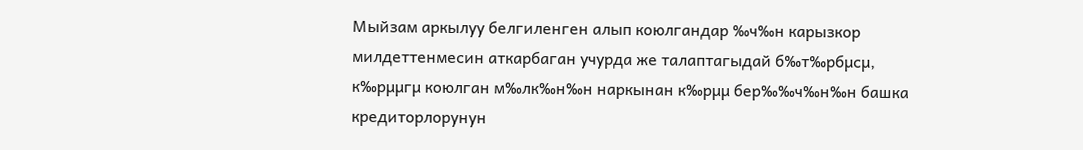Мыйзам аркылуу белгиленген алып коюлгандар ‰ч‰н карызкор милдеттенмесин аткарбаган учурда же талаптагыдай б‰т‰рбµсµ, к‰рµµгµ коюлган м‰лк‰н‰н наркынан к‰рµµ бер‰‰ч‰н‰н башка кредиторлорунун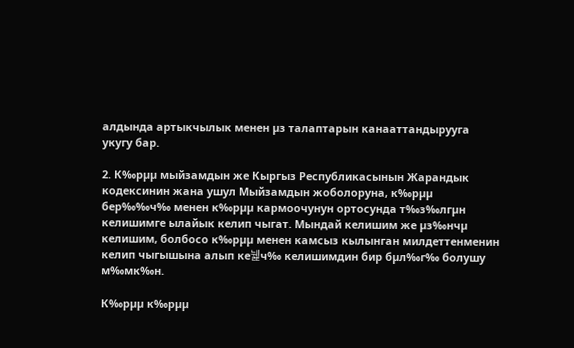алдында артыкчылык менен µз талаптарын канааттандырууга укугу бар.

2. К‰рµµ мыйзамдын же Кыргыз Республикасынын Жарандык кодексинин жана ушул Мыйзамдын жоболоруна, к‰рµµ бер‰‰ч‰ менен к‰рµµ кармоочунун ортосунда т‰з‰лгµн келишимге ылайык келип чыгат. Мындай келишим же µз‰нчµ келишим, болбосо к‰рµµ менен камсыз кылынган милдеттенменин келип чыгышына алып ке뉉ч‰ келишимдин бир бµл‰г‰ болушу м‰мк‰н.

К‰рµµ к‰рµµ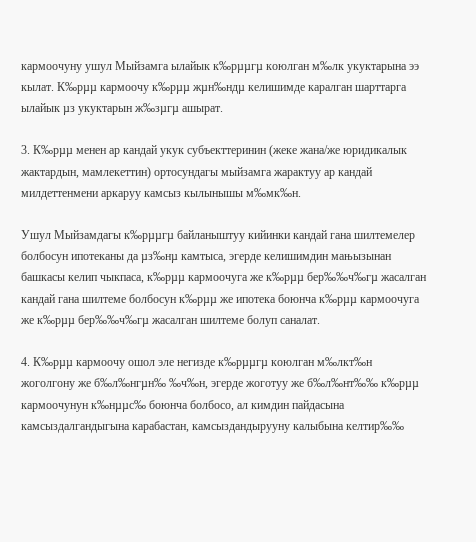кармоочуну ушул Мыйзамга ылайык к‰рµµгµ коюлган м‰лк укуктарына ээ кылат. К‰рµµ кармоочу к‰рµµ жµн‰ндµ келишимде каралган шарттарга ылайык µз укуктарын ж‰зµгµ ашырат.

3. К‰рµµ менен ар кандай укук субъекттеринин (жеке жана/же юридикалык жактардын, мамлекеттин) ортосундагы мыйзамга жарактуу ар кандай милдеттенмени аркаруу камсыз кылынышы м‰мк‰н.

Ушул Мыйзамдагы к‰рµµгµ байланыштуу кийинки кандай гана шилтемелер болбосун ипотеканы да µз‰нµ камтыса, эгерде келишимдин мањызынан башкасы келип чыкпаса, к‰рµµ кармоочуга же к‰рµµ бер‰‰ч‰гµ жасалган кандай гана шилтеме болбосун к‰рµµ же ипотека боюнча к‰рµµ кармоочуга же к‰рµµ бер‰‰ч‰гµ жасалган шилтеме болуп саналат.

4. К‰рµµ кармоочу ошол эле негизде к‰рµµгµ коюлган м‰лкт‰н жоголгону же б‰л‰нгµн‰ ‰ч‰н, эгерде жоготуу же б‰л‰нт‰‰ к‰рµµ кармоочунун к‰нµµс‰ боюнча болбосо, ал кимдин пайдасына камсыздалгандыгына карабастан, камсыздандырууну калыбына келтир‰‰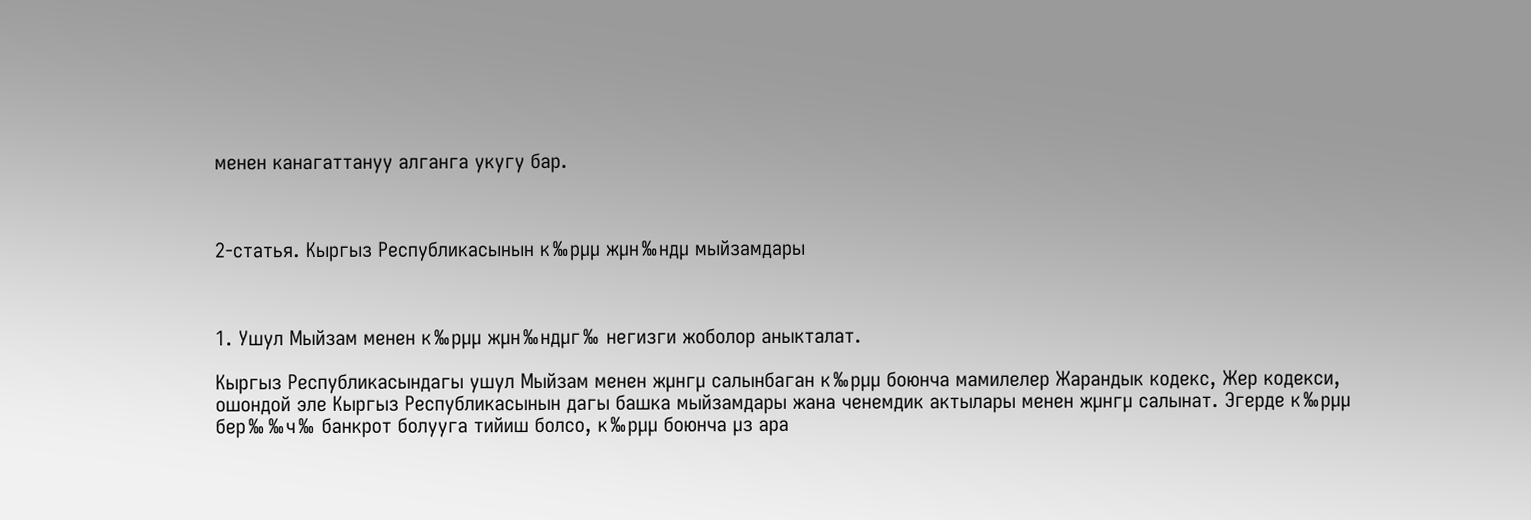менен канагаттануу алганга укугу бар.



2-статья. Кыргыз Республикасынын к‰рµµ жµн‰ндµ мыйзамдары



1. Ушул Мыйзам менен к‰рµµ жµн‰ндµг‰ негизги жоболор аныкталат.

Кыргыз Республикасындагы ушул Мыйзам менен жµнгµ салынбаган к‰рµµ боюнча мамилелер Жарандык кодекс, Жер кодекси, ошондой эле Кыргыз Республикасынын дагы башка мыйзамдары жана ченемдик актылары менен жµнгµ салынат. Эгерде к‰рµµ бер‰‰ч‰ банкрот болууга тийиш болсо, к‰рµµ боюнча µз ара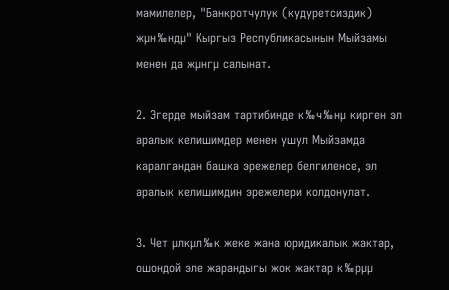мамилелер, "Банкротчулук (кудуретсиздик) жµн‰ндµ" Кыргыз Республикасынын Мыйзамы менен да жµнгµ салынат.

2. Эгерде мыйзам тартибинде к‰ч‰нµ кирген эл аралык келишимдер менен ушул Мыйзамда каралгандан башка эрежелер белгиленсе, эл аралык келишимдин эрежелери колдонулат.

3. Чет µлкµл‰к жеке жана юридикалык жактар, ошондой эле жарандыгы жок жактар к‰рµµ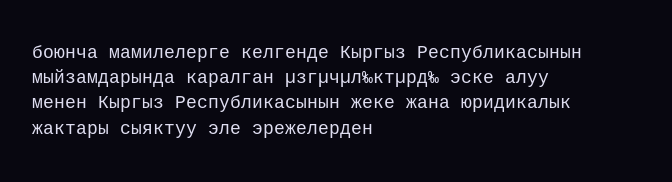боюнча мамилелерге келгенде Кыргыз Республикасынын мыйзамдарында каралган µзгµчµл‰ктµрд‰ эске алуу менен Кыргыз Республикасынын жеке жана юридикалык жактары сыяктуу эле эрежелерден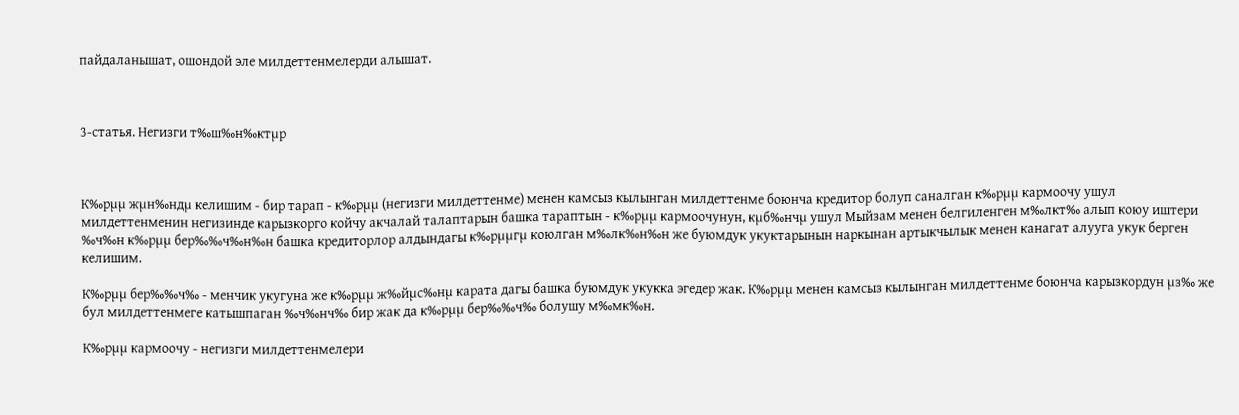пайдаланышат, ошондой эле милдеттенмелерди алышат.



3-статья. Негизги т‰ш‰н‰ктµр



К‰рµµ жµн‰ндµ келишим - бир тарап - к‰рµµ (негизги милдеттенме) менен камсыз кылынган милдеттенме боюнча кредитор болуп саналган к‰рµµ кармоочу ушул милдеттенменин негизинде карызкорго койчу акчалай талаптарын башка тараптын - к‰рµµ кармоочунун, кµб‰нчµ ушул Мыйзам менен белгиленген м‰лкт‰ алып коюу иштери ‰ч‰н к‰рµµ бер‰‰ч‰н‰н башка кредиторлор алдындагы к‰рµµгµ коюлган м‰лк‰н‰н же буюмдук укуктарынын наркынан артыкчылык менен канагат алууга укук берген келишим.

К‰рµµ бер‰‰ч‰ - менчик укугуна же к‰рµµ ж‰йµс‰нµ карата дагы башка буюмдук укукка эгедер жак. К‰рµµ менен камсыз кылынган милдеттенме боюнча карызкордун µз‰ же бул милдеттенмеге катышпаган ‰ч‰нч‰ бир жак да к‰рµµ бер‰‰ч‰ болушу м‰мк‰н.

К‰рµµ кармоочу - негизги милдеттенмелери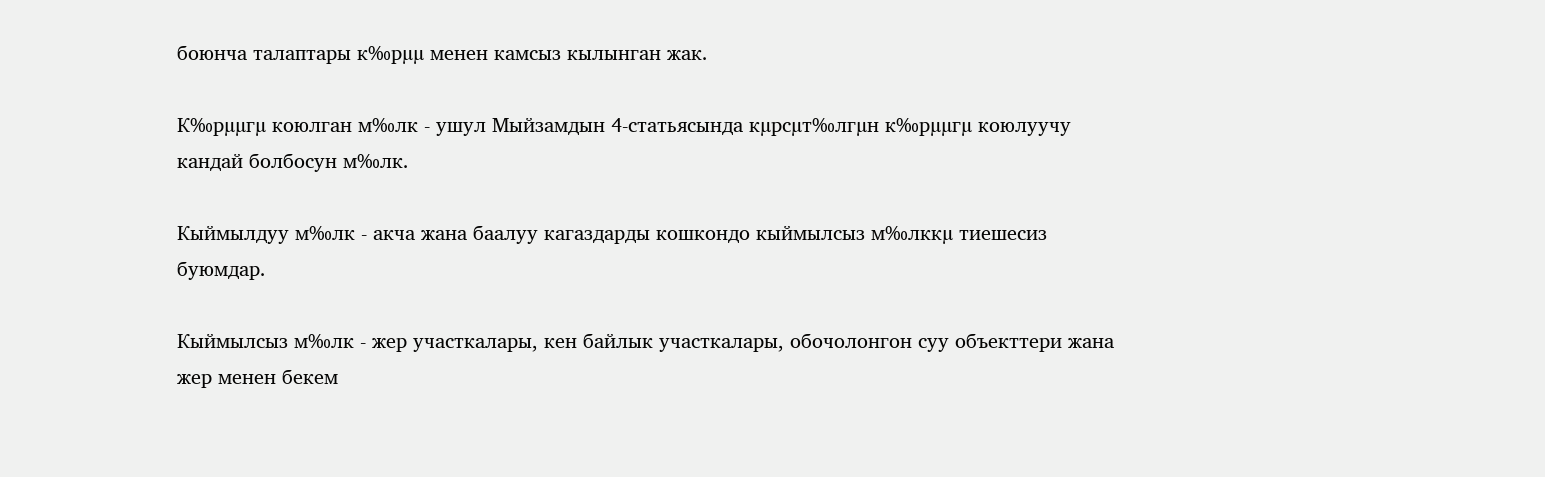боюнча талаптары к‰рµµ менен камсыз кылынган жак.

К‰рµµгµ коюлган м‰лк - ушул Мыйзамдын 4-статьясында кµрсµт‰лгµн к‰рµµгµ коюлуучу кандай болбосун м‰лк.

Кыймылдуу м‰лк - акча жана баалуу кагаздарды кошкондо кыймылсыз м‰лккµ тиешесиз буюмдар.

Кыймылсыз м‰лк - жер участкалары, кен байлык участкалары, обочолонгон суу объекттери жана жер менен бекем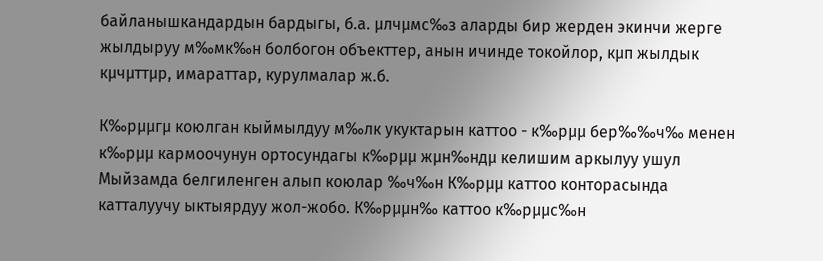байланышкандардын бардыгы, б.а. µлчµмс‰з аларды бир жерден экинчи жерге жылдыруу м‰мк‰н болбогон объекттер, анын ичинде токойлор, кµп жылдык кµчµттµр, имараттар, курулмалар ж.б.

К‰рµµгµ коюлган кыймылдуу м‰лк укуктарын каттоо - к‰рµµ бер‰‰ч‰ менен к‰рµµ кармоочунун ортосундагы к‰рµµ жµн‰ндµ келишим аркылуу ушул Мыйзамда белгиленген алып коюлар ‰ч‰н К‰рµµ каттоо конторасында катталуучу ыктыярдуу жол-жобо. К‰рµµн‰ каттоо к‰рµµс‰н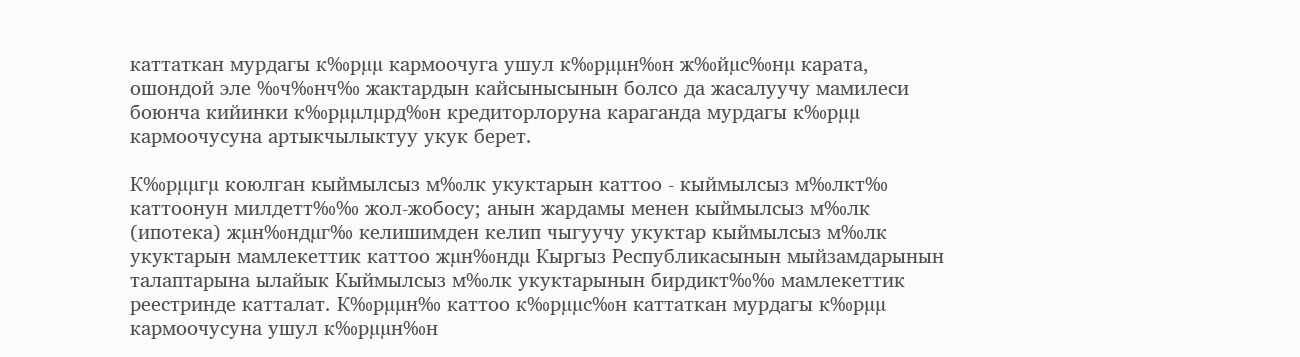каттаткан мурдагы к‰рµµ кармоочуга ушул к‰рµµн‰н ж‰йµс‰нµ карата, ошондой эле ‰ч‰нч‰ жактардын кайсынысынын болсо да жасалуучу мамилеси боюнча кийинки к‰рµµлµрд‰н кредиторлоруна караганда мурдагы к‰рµµ кармоочусуна артыкчылыктуу укук берет.

К‰рµµгµ коюлган кыймылсыз м‰лк укуктарын каттоо - кыймылсыз м‰лкт‰ каттоонун милдетт‰‰ жол-жобосу; анын жардамы менен кыймылсыз м‰лк (ипотека) жµн‰ндµг‰ келишимден келип чыгуучу укуктар кыймылсыз м‰лк укуктарын мамлекеттик каттоо жµн‰ндµ Кыргыз Республикасынын мыйзамдарынын талаптарына ылайык Кыймылсыз м‰лк укуктарынын бирдикт‰‰ мамлекеттик реестринде катталат. К‰рµµн‰ каттоо к‰рµµс‰н каттаткан мурдагы к‰рµµ кармоочусуна ушул к‰рµµн‰н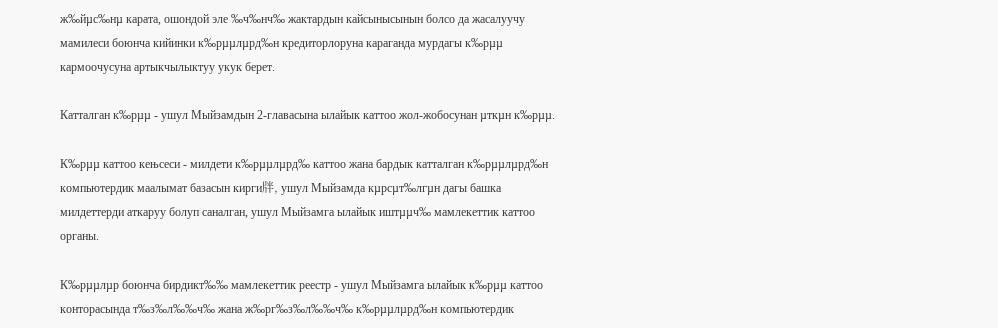ж‰йµс‰нµ карата, ошондой эле ‰ч‰нч‰ жактардын кайсынысынын болсо да жасалуучу мамилеси боюнча кийинки к‰рµµлµрд‰н кредиторлоруна караганда мурдагы к‰рµµ кармоочусуна артыкчылыктуу укук берет.

Катталган к‰рµµ - ушул Мыйзамдын 2-главасына ылайык каттоо жол-жобосунан µткµн к‰рµµ.

К‰рµµ каттоо кењсеси - милдети к‰рµµлµрд‰ каттоо жана бардык катталган к‰рµµлµрд‰н компьютердик маалымат базасын кирги牉, ушул Мыйзамда кµрсµт‰лгµн дагы башка милдеттерди аткаруу болуп саналган, ушул Мыйзамга ылайык иштµµч‰ мамлекеттик каттоо органы.

К‰рµµлµр боюнча бирдикт‰‰ мамлекеттик реестр - ушул Мыйзамга ылайык к‰рµµ каттоо конторасында т‰з‰л‰‰ч‰ жана ж‰рг‰з‰л‰‰ч‰ к‰рµµлµрд‰н компьютердик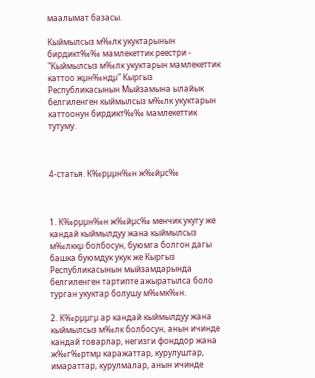маалымат базасы.

Кыймылсыз м‰лк укуктарынын бирдикт‰‰ мамлекеттик реестри - "Кыймылсыз м‰лк укуктарын мамлекеттик каттоо жµн‰ндµ" Кыргыз Республикасынын Мыйзамына ылайык белгиленген кыймылсыз м‰лк укуктарын каттоонун бирдикт‰‰ мамлекеттик тутуму.



4-статья. К‰рµµн‰н ж‰йµс‰



1. К‰рµµн‰н ж‰йµс‰ менчик укугу же кандай кыймылдуу жана кыймылсыз м‰лккµ болбосун, буюмга болгон дагы башка буюмдук укук же Кыргыз Республикасынын мыйзамдарында белгиленген тартипте ажыратылса боло турган укуктар болушу м‰мк‰н.

2. К‰рµµгµ ар кандай кыймылдуу жана кыймылсыз м‰лк болбосун, анын ичинде кандай товарлар, негизги фонддор жана ж‰г‰ртмµ каражаттар, курулуштар, имараттар, курулмалар, анын ичинде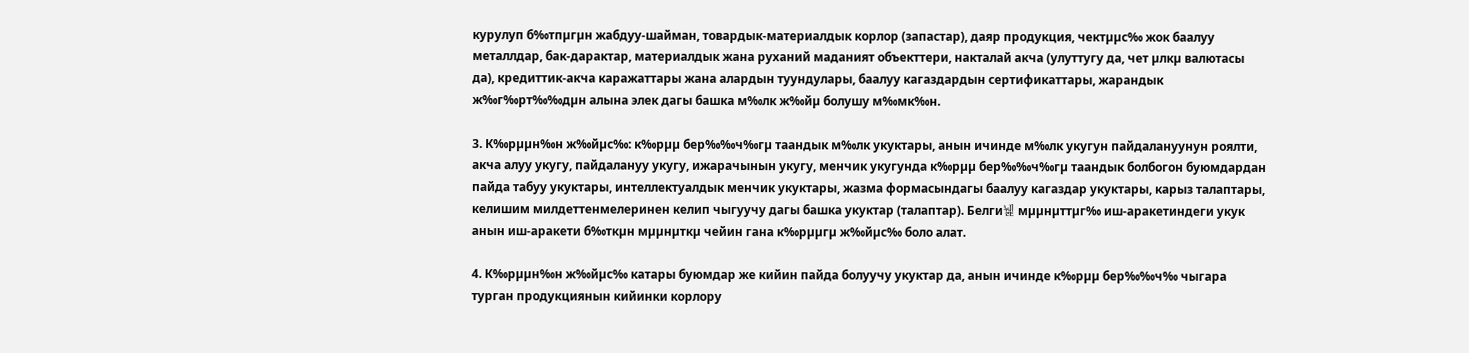курулуп б‰тпµгµн жабдуу-шайман, товардык-материалдык корлор (запастар), даяр продукция, чектµµс‰ жок баалуу металлдар, бак-дарактар, материалдык жана руханий маданият объекттери, накталай акча (улуттугу да, чет µлкµ валютасы да), кредиттик-акча каражаттары жана алардын туундулары, баалуу кагаздардын сертификаттары, жарандык ж‰г‰рт‰‰дµн алына элек дагы башка м‰лк ж‰йµ болушу м‰мк‰н.

3. К‰рµµн‰н ж‰йµс‰: к‰рµµ бер‰‰ч‰гµ таандык м‰лк укуктары, анын ичинде м‰лк укугун пайдалануунун роялти, акча алуу укугу, пайдалануу укугу, ижарачынын укугу, менчик укугунда к‰рµµ бер‰‰ч‰гµ таандык болбогон буюмдардан пайда табуу укуктары, интеллектуалдык менчик укуктары, жазма формасындагы баалуу кагаздар укуктары, карыз талаптары, келишим милдеттенмелеринен келип чыгуучу дагы башка укуктар (талаптар). Белги뉉 мµµнµттµг‰ иш-аракетиндеги укук анын иш-аракети б‰ткµн мµµнµткµ чейин гана к‰рµµгµ ж‰йµс‰ боло алат.

4. К‰рµµн‰н ж‰йµс‰ катары буюмдар же кийин пайда болуучу укуктар да, анын ичинде к‰рµµ бер‰‰ч‰ чыгара турган продукциянын кийинки корлору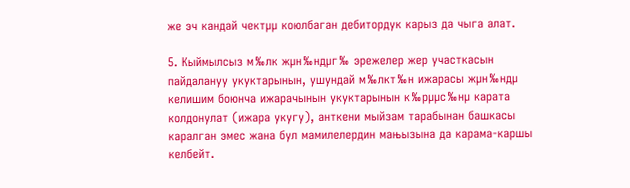же эч кандай чектµµ коюлбаган дебитордук карыз да чыга алат.

5. Кыймылсыз м‰лк жµн‰ндµг‰ эрежелер жер участкасын пайдалануу укуктарынын, ушундай м‰лкт‰н ижарасы жµн‰ндµ келишим боюнча ижарачынын укуктарынын к‰рµµс‰нµ карата колдонулат (ижара укугу), анткени мыйзам тарабынан башкасы каралган эмес жана бул мамилелердин мањызына да карама-каршы келбейт.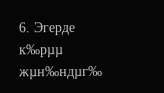6. Эгерде к‰рµµ жµн‰ндµг‰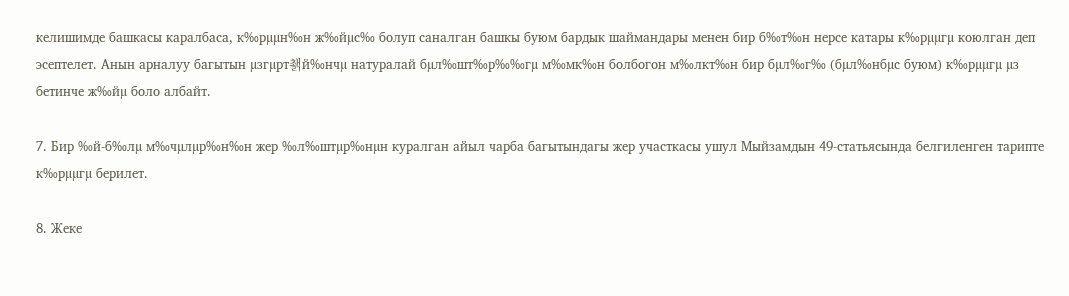келишимде башкасы каралбаса, к‰рµµн‰н ж‰йµс‰ болуп саналган башкы буюм бардык шаймандары менен бир б‰т‰н нерсе катары к‰рµµгµ коюлган деп эсептелет. Анын арналуу багытын µзгµрт쵉й‰нчµ натуралай бµл‰шт‰р‰‰гµ м‰мк‰н болбогон м‰лкт‰н бир бµл‰г‰ (бµл‰нбµс буюм) к‰рµµгµ µз бетинче ж‰йµ боло албайт.

7. Бир ‰й-б‰лµ м‰чµлµр‰н‰н жер ‰л‰штµр‰нµн куралган айыл чарба багытындагы жер участкасы ушул Мыйзамдын 49-статьясында белгиленген тарипте к‰рµµгµ берилет.

8. Жеке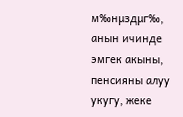м‰нµздµг‰, анын ичинде эмгек акыны, пенсияны алуу укугу, жеке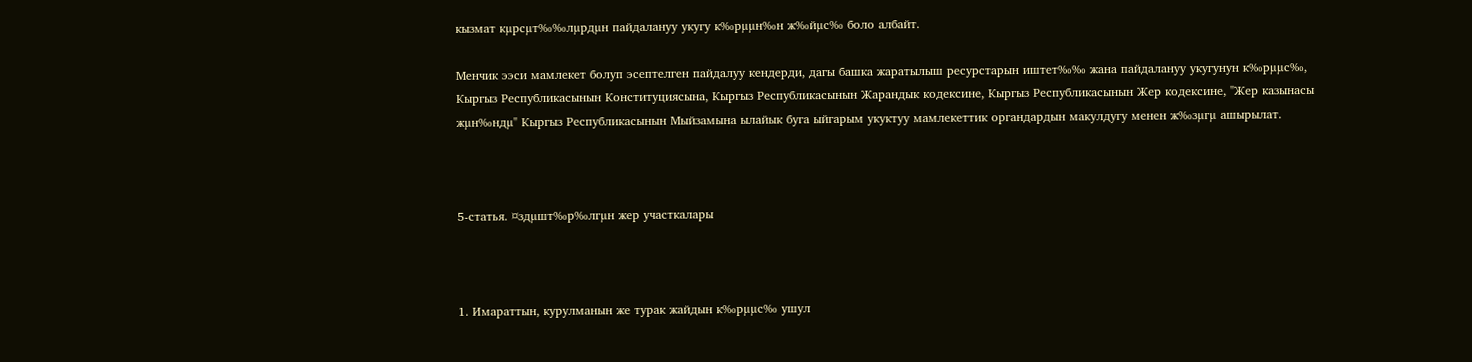кызмат кµрсµт‰‰лµрдµн пайдалануу укугу к‰рµµн‰н ж‰йµс‰ боло албайт.

Менчик ээси мамлекет болуп эсептелген пайдалуу кендерди, дагы башка жаратылыш ресурстарын иштет‰‰ жана пайдалануу укугунун к‰рµµс‰, Кыргыз Республикасынын Конституциясына, Кыргыз Республикасынын Жарандык кодексине, Кыргыз Республикасынын Жер кодексине, "Жер казынасы жµн‰ндµ" Кыргыз Республикасынын Мыйзамына ылайык буга ыйгарым укуктуу мамлекеттик органдардын макулдугу менен ж‰зµгµ ашырылат.



5-статья. ¤здµшт‰р‰лгµн жер участкалары



1. Имараттын, курулманын же турак жайдын к‰рµµс‰ ушул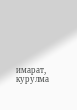имарат, курулма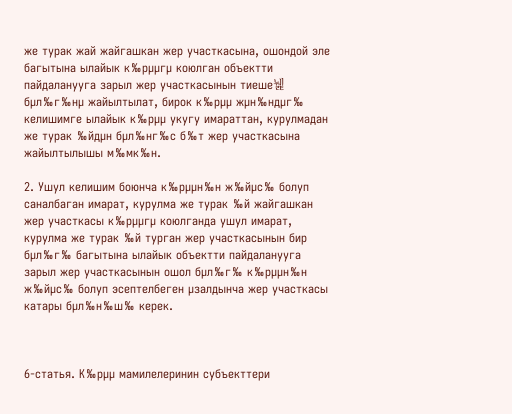же турак жай жайгашкан жер участкасына, ошондой эле багытына ылайык к‰рµµгµ коюлган объектти пайдаланууга зарыл жер участкасынын тиеше뉉 бµл‰г‰нµ жайылтылат, бирок к‰рµµ жµн‰ндµг‰ келишимге ылайык к‰рµµ укугу имараттан, курулмадан же турак ‰йдµн бµл‰нг‰с б‰т жер участкасына жайылтылышы м‰мк‰н.

2. Ушул келишим боюнча к‰рµµн‰н ж‰йµс‰ болуп саналбаган имарат, курулма же турак ‰й жайгашкан жер участкасы к‰рµµгµ коюлганда ушул имарат, курулма же турак ‰й турган жер участкасынын бир бµл‰г‰ багытына ылайык объектти пайдаланууга зарыл жер участкасынын ошол бµл‰г‰ к‰рµµн‰н ж‰йµс‰ болуп эсептелбеген µзалдынча жер участкасы катары бµл‰н‰ш‰ керек.



6-статья. К‰рµµ мамилелеринин субъекттери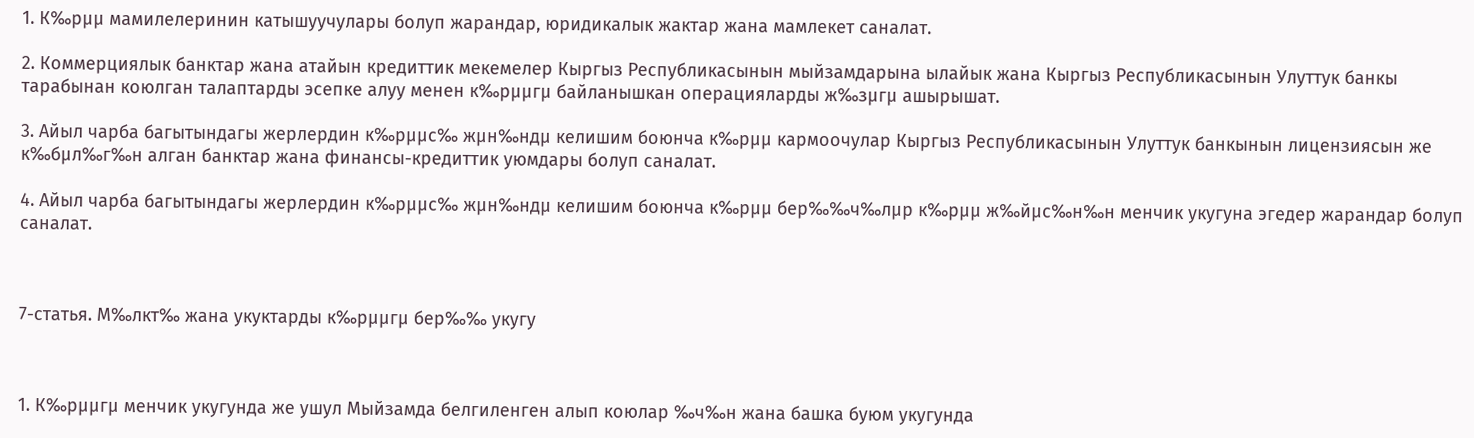1. К‰рµµ мамилелеринин катышуучулары болуп жарандар, юридикалык жактар жана мамлекет саналат.

2. Коммерциялык банктар жана атайын кредиттик мекемелер Кыргыз Республикасынын мыйзамдарына ылайык жана Кыргыз Республикасынын Улуттук банкы тарабынан коюлган талаптарды эсепке алуу менен к‰рµµгµ байланышкан операцияларды ж‰зµгµ ашырышат.

3. Айыл чарба багытындагы жерлердин к‰рµµс‰ жµн‰ндµ келишим боюнча к‰рµµ кармоочулар Кыргыз Республикасынын Улуттук банкынын лицензиясын же к‰бµл‰г‰н алган банктар жана финансы-кредиттик уюмдары болуп саналат.

4. Айыл чарба багытындагы жерлердин к‰рµµс‰ жµн‰ндµ келишим боюнча к‰рµµ бер‰‰ч‰лµр к‰рµµ ж‰йµс‰н‰н менчик укугуна эгедер жарандар болуп саналат.



7-статья. М‰лкт‰ жана укуктарды к‰рµµгµ бер‰‰ укугу



1. К‰рµµгµ менчик укугунда же ушул Мыйзамда белгиленген алып коюлар ‰ч‰н жана башка буюм укугунда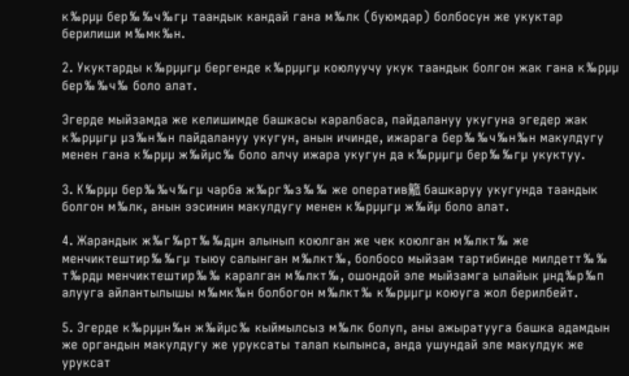к‰рµµ бер‰‰ч‰гµ таандык кандай гана м‰лк (буюмдар) болбосун же укуктар берилиши м‰мк‰н.

2. Укуктарды к‰рµµгµ бергенде к‰рµµгµ коюлуучу укук таандык болгон жак гана к‰рµµ бер‰‰ч‰ боло алат.

Эгерде мыйзамда же келишимде башкасы каралбаса, пайдалануу укугуна эгедер жак к‰рµµгµ µз‰н‰н пайдалануу укугун, анын ичинде, ижарага бер‰‰ч‰н‰н макулдугу менен гана к‰рµµ ж‰йµс‰ боло алчу ижара укугун да к‰рµµгµ бер‰‰гµ укуктуу.

3. К‰рµµ бер‰‰ч‰гµ чарба ж‰рг‰з‰‰ же оператив䉉 башкаруу укугунда таандык болгон м‰лк, анын ээсинин макулдугу менен к‰рµµгµ ж‰йµ боло алат.

4. Жарандык ж‰г‰рт‰‰дµн алынып коюлган же чек коюлган м‰лкт‰ же менчиктештир‰‰гµ тыюу салынган м‰лкт‰, болбосо мыйзам тартибинде милдетт‰‰ т‰рдµ менчиктештир‰‰ каралган м‰лкт‰, ошондой эле мыйзамга ылайык µнд‰р‰п алууга айлантылышы м‰мк‰н болбогон м‰лкт‰ к‰рµµгµ коюуга жол берилбейт.

5. Эгерде к‰рµµн‰н ж‰йµс‰ кыймылсыз м‰лк болуп, аны ажыратууга башка адамдын же органдын макулдугу же уруксаты талап кылынса, анда ушундай эле макулдук же уруксат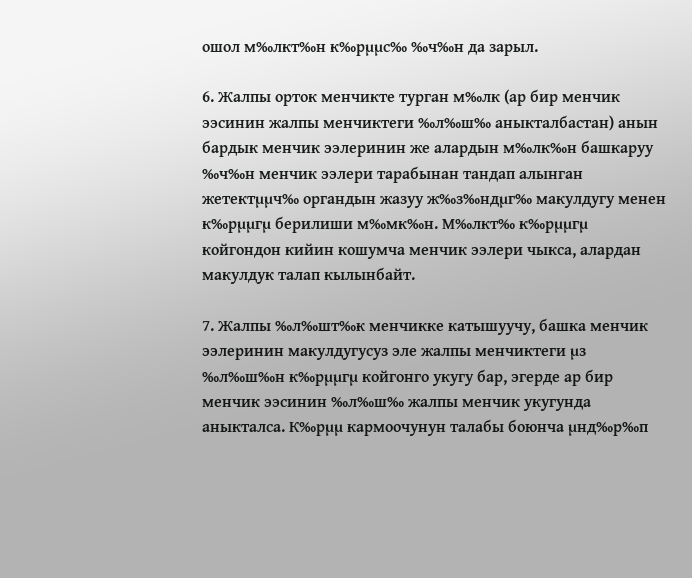ошол м‰лкт‰н к‰рµµс‰ ‰ч‰н да зарыл.

6. Жалпы орток менчикте турган м‰лк (ар бир менчик ээсинин жалпы менчиктеги ‰л‰ш‰ аныкталбастан) анын бардык менчик ээлеринин же алардын м‰лк‰н башкаруу ‰ч‰н менчик ээлери тарабынан тандап алынган жетектµµч‰ органдын жазуу ж‰з‰ндµг‰ макулдугу менен к‰рµµгµ берилиши м‰мк‰н. М‰лкт‰ к‰рµµгµ койгондон кийин кошумча менчик ээлери чыкса, алардан макулдук талап кылынбайт.

7. Жалпы ‰л‰шт‰к менчикке катышуучу, башка менчик ээлеринин макулдугусуз эле жалпы менчиктеги µз ‰л‰ш‰н к‰рµµгµ койгонго укугу бар, эгерде ар бир менчик ээсинин ‰л‰ш‰ жалпы менчик укугунда аныкталса. К‰рµµ кармоочунун талабы боюнча µнд‰р‰п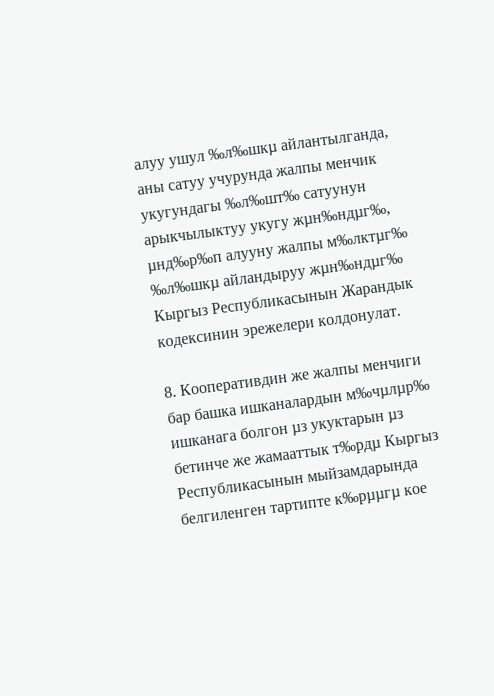алуу ушул ‰л‰шкµ айлантылганда, аны сатуу учурунда жалпы менчик укугундагы ‰л‰шт‰ сатуунун арыкчылыктуу укугу жµн‰ндµг‰, µнд‰р‰п алууну жалпы м‰лктµг‰ ‰л‰шкµ айландыруу жµн‰ндµг‰ Кыргыз Республикасынын Жарандык кодексинин эрежелери колдонулат.

8. Кооперативдин же жалпы менчиги бар башка ишканалардын м‰чµлµр‰ ишканага болгон µз укуктарын µз бетинче же жамааттык т‰рдµ Кыргыз Республикасынын мыйзамдарында белгиленген тартипте к‰рµµгµ кое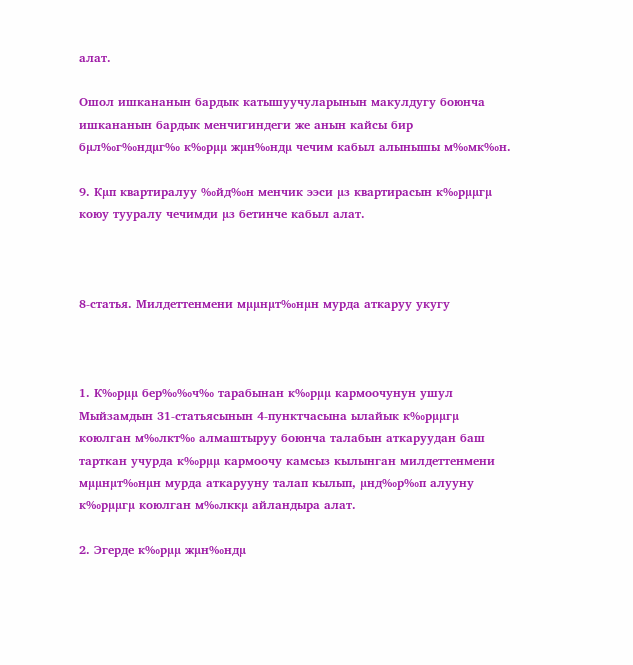алат.

Ошол ишкананын бардык катышуучуларынын макулдугу боюнча ишкананын бардык менчигиндеги же анын кайсы бир бµл‰г‰ндµг‰ к‰рµµ жµн‰ндµ чечим кабыл алынышы м‰мк‰н.

9. Кµп квартиралуу ‰йд‰н менчик ээси µз квартирасын к‰рµµгµ коюу тууралу чечимди µз бетинче кабыл алат.



8-статья. Милдеттенмени мµµнµт‰нµн мурда аткаруу укугу



1. К‰рµµ бер‰‰ч‰ тарабынан к‰рµµ кармоочунун ушул Мыйзамдын 31-статьясынын 4-пунктчасына ылайык к‰рµµгµ коюлган м‰лкт‰ алмаштыруу боюнча талабын аткаруудан баш тарткан учурда к‰рµµ кармоочу камсыз кылынган милдеттенмени мµµнµт‰нµн мурда аткарууну талап кылып, µнд‰р‰п алууну к‰рµµгµ коюлган м‰лккµ айландыра алат.

2. Эгерде к‰рµµ жµн‰ндµ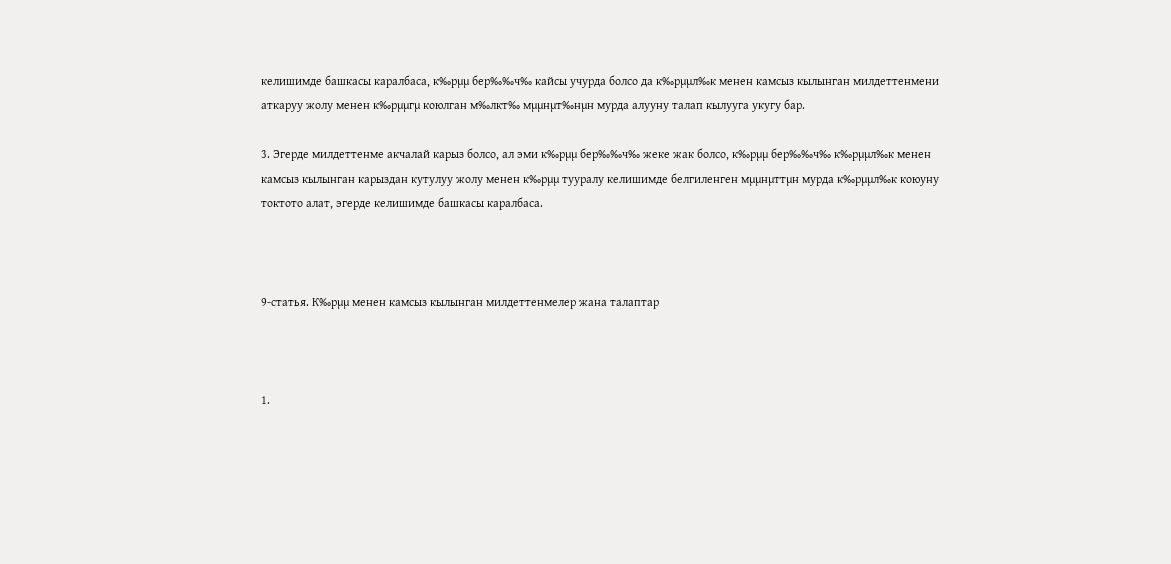келишимде башкасы каралбаса, к‰рµµ бер‰‰ч‰ кайсы учурда болсо да к‰рµµл‰к менен камсыз кылынган милдеттенмени аткаруу жолу менен к‰рµµгµ коюлган м‰лкт‰ мµµнµт‰нµн мурда алууну талап кылууга укугу бар.

3. Эгерде милдеттенме акчалай карыз болсо, ал эми к‰рµµ бер‰‰ч‰ жеке жак болсо, к‰рµµ бер‰‰ч‰ к‰рµµл‰к менен камсыз кылынган карыздан кутулуу жолу менен к‰рµµ тууралу келишимде белгиленген мµµнµттµн мурда к‰рµµл‰к коюуну токтото алат, эгерде келишимде башкасы каралбаса.



9-статья. К‰рµµ менен камсыз кылынган милдеттенмелер жана талаптар



1.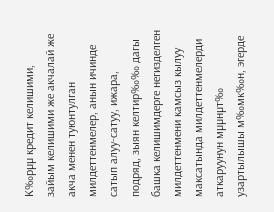К‰рµµ кредит келишими, зайым келишими же акчалай же акча менен туюнтулган милдеттенмелер, анын ичинде сатып алуу-сатуу, ижара, подряд, зыян келтир‰‰ дагы башка келишимдерге негизделген милдеттенмени камсыз кылуу максатында милдеттенмелерди аткаруунун мµµнµт‰ узартылышы м‰мк‰н, эгерде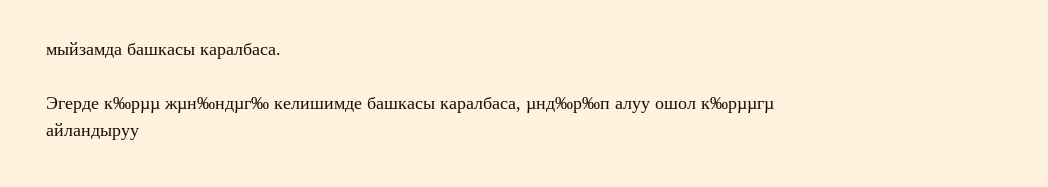мыйзамда башкасы каралбаса.

Эгерде к‰рµµ жµн‰ндµг‰ келишимде башкасы каралбаса, µнд‰р‰п алуу ошол к‰рµµгµ айландыруу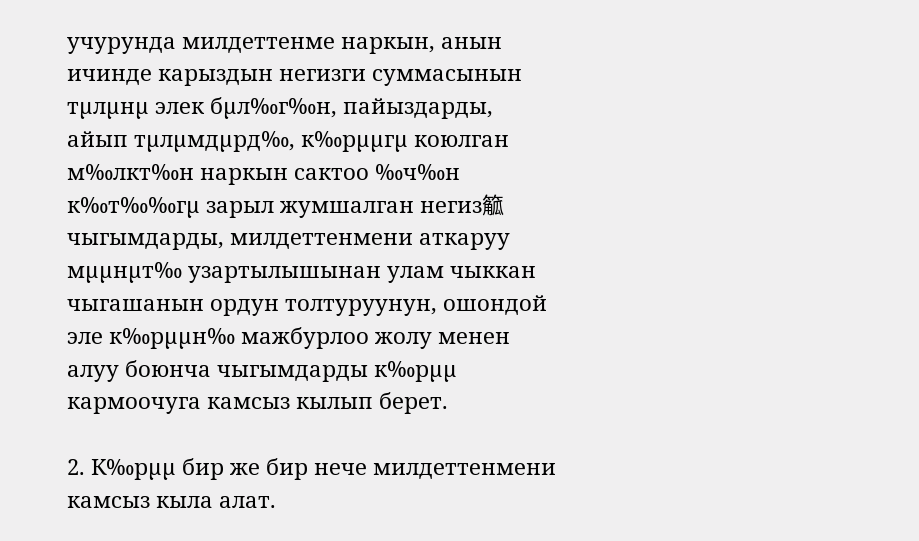учурунда милдеттенме наркын, анын ичинде карыздын негизги суммасынын тµлµнµ элек бµл‰г‰н, пайыздарды, айып тµлµмдµрд‰, к‰рµµгµ коюлган м‰лкт‰н наркын сактоо ‰ч‰н к‰т‰‰гµ зарыл жумшалган негиз䉉 чыгымдарды, милдеттенмени аткаруу мµµнµт‰ узартылышынан улам чыккан чыгашанын ордун толтуруунун, ошондой эле к‰рµµн‰ мажбурлоо жолу менен алуу боюнча чыгымдарды к‰рµµ кармоочуга камсыз кылып берет.

2. К‰рµµ бир же бир нече милдеттенмени камсыз кыла алат.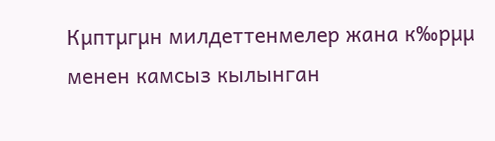Кµптµгµн милдеттенмелер жана к‰рµµ менен камсыз кылынган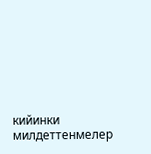кийинки милдеттенмелер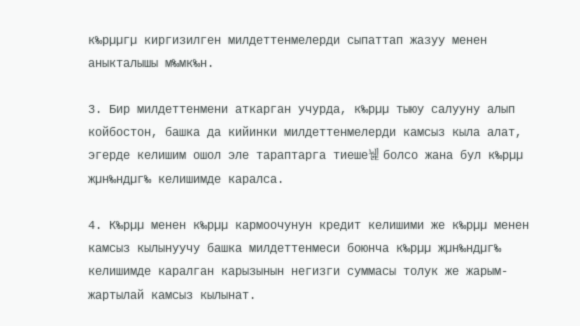к‰рµµгµ киргизилген милдеттенмелерди сыпаттап жазуу менен аныкталышы м‰мк‰н.

3. Бир милдеттенмени аткарган учурда, к‰рµµ тыюу салууну алып койбостон, башка да кийинки милдеттенмелерди камсыз кыла алат, эгерде келишим ошол эле тараптарга тиеше뉉 болсо жана бул к‰рµµ жµн‰ндµг‰ келишимде каралса.

4. К‰рµµ менен к‰рµµ кармоочунун кредит келишими же к‰рµµ менен камсыз кылынуучу башка милдеттенмеси боюнча к‰рµµ жµн‰ндµг‰ келишимде каралган карызынын негизги суммасы толук же жарым-жартылай камсыз кылынат.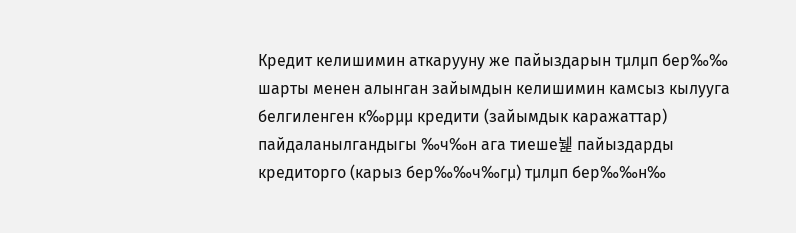Кредит келишимин аткарууну же пайыздарын тµлµп бер‰‰ шарты менен алынган зайымдын келишимин камсыз кылууга белгиленген к‰рµµ кредити (зайымдык каражаттар) пайдаланылгандыгы ‰ч‰н ага тиеше뉉 пайыздарды кредиторго (карыз бер‰‰ч‰гµ) тµлµп бер‰‰н‰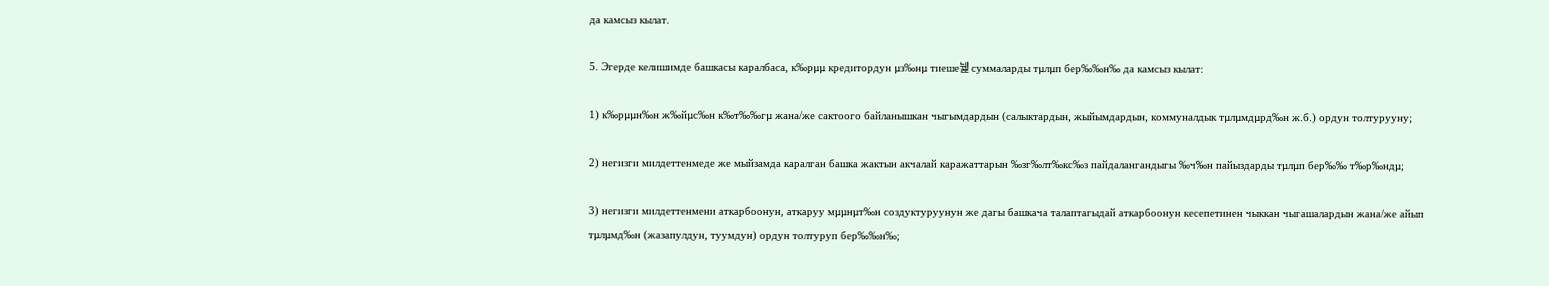да камсыз кылат.

5. Эгерде келишимде башкасы каралбаса, к‰рµµ кредитордун µз‰нµ тиеше뉉 суммаларды тµлµп бер‰‰н‰ да камсыз кылат:

1) к‰рµµн‰н ж‰йµс‰н к‰т‰‰гµ жана/же сактоого байланышкан чыгымдардын (салыктардын, жыйымдардын, коммуналдык тµлµмдµрд‰н ж.б.) ордун толтурууну;

2) негизги милдеттенмеде же мыйзамда каралган башка жактын акчалай каражаттарын ‰зг‰лт‰кс‰з пайдалангандыгы ‰ч‰н пайыздарды тµлµп бер‰‰ т‰р‰ндµ;

3) негизги милдеттенмени аткарбоонун, аткаруу мµµнµт‰н создуктуруунун же дагы башкача талаптагыдай аткарбоонун кесепетинен чыккан чыгашалардын жана/же айып тµлµмд‰н (жазапулдун, туумдун) ордун толтуруп бер‰‰н‰;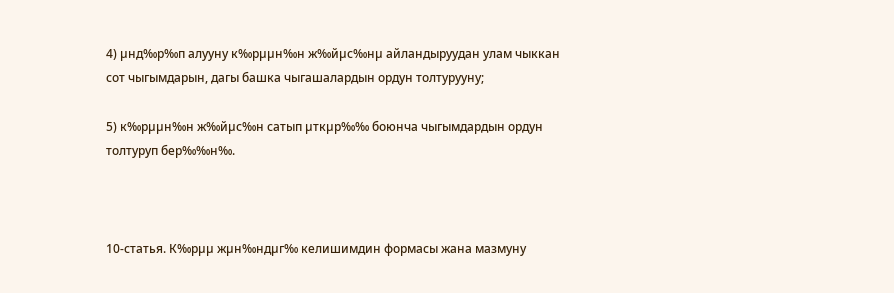4) µнд‰р‰п алууну к‰рµµн‰н ж‰йµс‰нµ айландыруудан улам чыккан сот чыгымдарын, дагы башка чыгашалардын ордун толтурууну;

5) к‰рµµн‰н ж‰йµс‰н сатып µткµр‰‰ боюнча чыгымдардын ордун толтуруп бер‰‰н‰.



10-статья. К‰рµµ жµн‰ндµг‰ келишимдин формасы жана мазмуну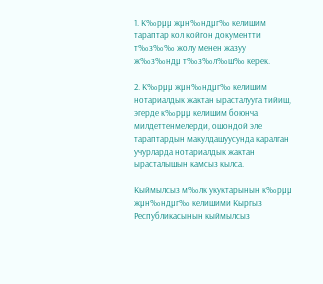1. К‰рµµ жµн‰ндµг‰ келишим тараптар кол койгон документти т‰з‰‰ жолу менен жазуу ж‰з‰ндµ т‰з‰л‰ш‰ керек.

2. К‰рµµ жµн‰ндµг‰ келишим нотариалдык жактан ырасталууга тийиш, эгерде к‰рµµ келишим боюнча милдеттенмелерди, ошондой эле тараптардын макулдашуусунда каралган учурларда нотариалдык жактан ырасталышын камсыз кылса.

Кыймылсыз м‰лк укуктарынын к‰рµµ жµн‰ндµг‰ келишими Кыргыз Республикасынын кыймылсыз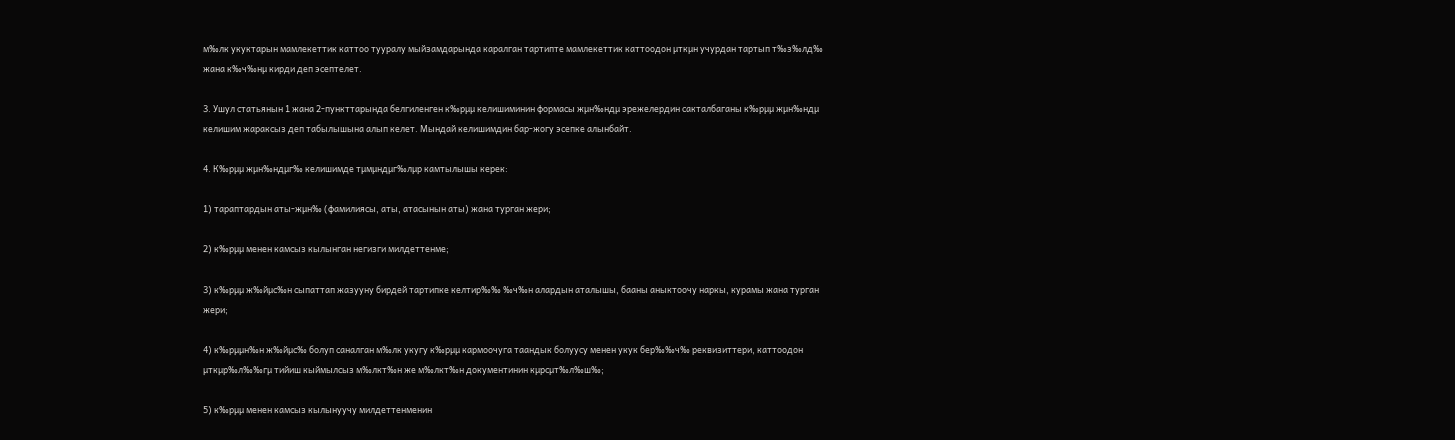м‰лк укуктарын мамлекеттик каттоо тууралу мыйзамдарында каралган тартипте мамлекеттик каттоодон µткµн учурдан тартып т‰з‰лд‰ жана к‰ч‰нµ кирди деп эсептелет.

3. Ушул статьянын 1 жана 2-пункттарында белгиленген к‰рµµ келишиминин формасы жµн‰ндµ эрежелердин сакталбаганы к‰рµµ жµн‰ндµ келишим жараксыз деп табылышына алып келет. Мындай келишимдин бар-жогу эсепке алынбайт.

4. К‰рµµ жµн‰ндµг‰ келишимде тµмµндµг‰лµр камтылышы керек:

1) тараптардын аты-жµн‰ (фамилиясы, аты, атасынын аты) жана турган жери;

2) к‰рµµ менен камсыз кылынган негизги милдеттенме;

3) к‰рµµ ж‰йµс‰н сыпаттап жазууну бирдей тартипке келтир‰‰ ‰ч‰н алардын аталышы, бааны аныктоочу наркы, курамы жана турган жери;

4) к‰рµµн‰н ж‰йµс‰ болуп саналган м‰лк укугу к‰рµµ кармоочуга таандык болуусу менен укук бер‰‰ч‰ реквизиттери, каттоодон µткµр‰л‰‰гµ тийиш кыймылсыз м‰лкт‰н же м‰лкт‰н документинин кµрсµт‰л‰ш‰;

5) к‰рµµ менен камсыз кылынуучу милдеттенменин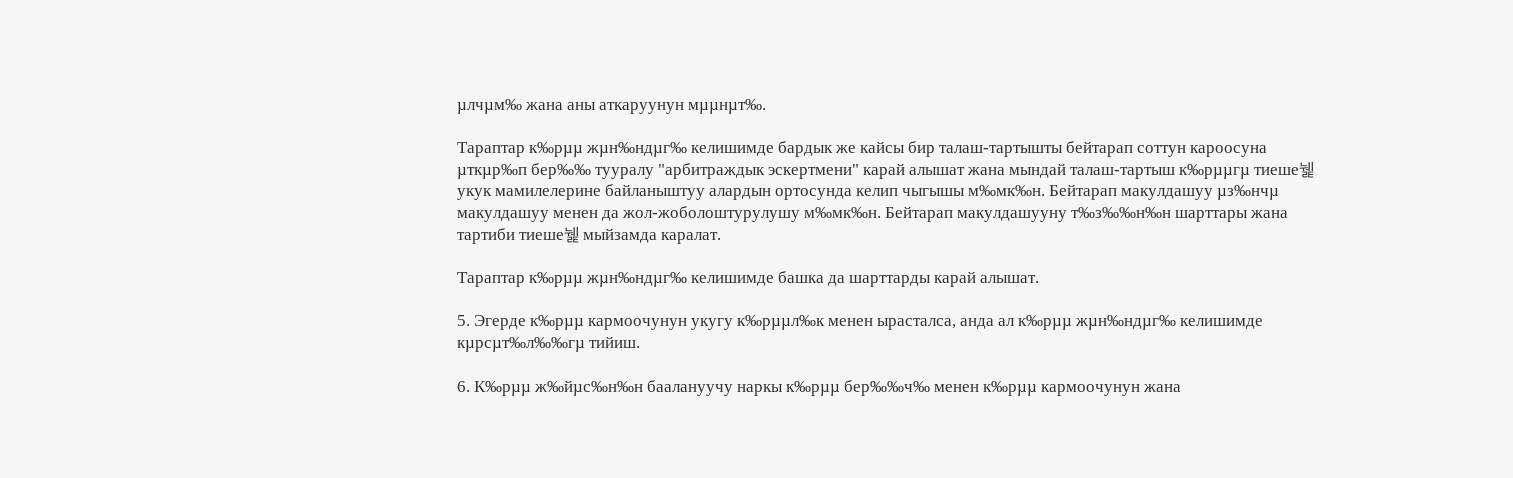µлчµм‰ жана аны аткаруунун мµµнµт‰.

Тараптар к‰рµµ жµн‰ндµг‰ келишимде бардык же кайсы бир талаш-тартышты бейтарап соттун кароосуна µткµр‰п бер‰‰ тууралу "арбитраждык эскертмени" карай алышат жана мындай талаш-тартыш к‰рµµгµ тиеше뉉 укук мамилелерине байланыштуу алардын ортосунда келип чыгышы м‰мк‰н. Бейтарап макулдашуу µз‰нчµ макулдашуу менен да жол-жоболоштурулушу м‰мк‰н. Бейтарап макулдашууну т‰з‰‰н‰н шарттары жана тартиби тиеше뉉 мыйзамда каралат.

Тараптар к‰рµµ жµн‰ндµг‰ келишимде башка да шарттарды карай алышат.

5. Эгерде к‰рµµ кармоочунун укугу к‰рµµл‰к менен ырасталса, анда ал к‰рµµ жµн‰ндµг‰ келишимде кµрсµт‰л‰‰гµ тийиш.

6. К‰рµµ ж‰йµс‰н‰н баалануучу наркы к‰рµµ бер‰‰ч‰ менен к‰рµµ кармоочунун жана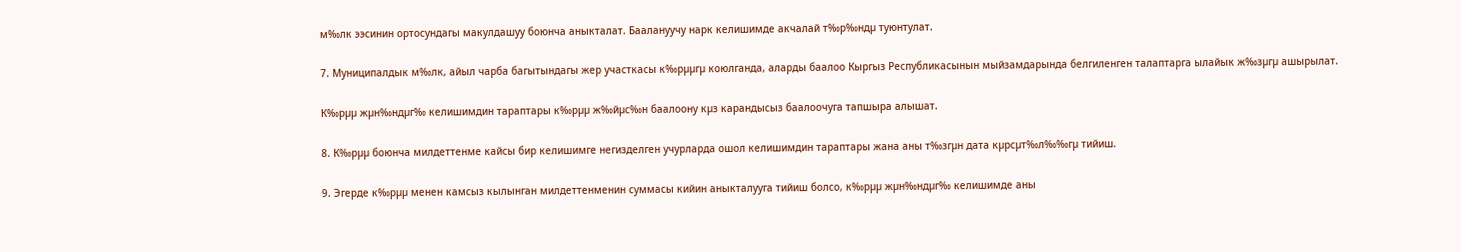м‰лк ээсинин ортосундагы макулдашуу боюнча аныкталат. Баалануучу нарк келишимде акчалай т‰р‰ндµ туюнтулат.

7. Муниципалдык м‰лк, айыл чарба багытындагы жер участкасы к‰рµµгµ коюлганда, аларды баалоо Кыргыз Республикасынын мыйзамдарында белгиленген талаптарга ылайык ж‰зµгµ ашырылат.

К‰рµµ жµн‰ндµг‰ келишимдин тараптары к‰рµµ ж‰йµс‰н баалоону кµз карандысыз баалоочуга тапшыра алышат.

8. К‰рµµ боюнча милдеттенме кайсы бир келишимге негизделген учурларда ошол келишимдин тараптары жана аны т‰згµн дата кµрсµт‰л‰‰гµ тийиш.

9. Эгерде к‰рµµ менен камсыз кылынган милдеттенменин суммасы кийин аныкталууга тийиш болсо, к‰рµµ жµн‰ндµг‰ келишимде аны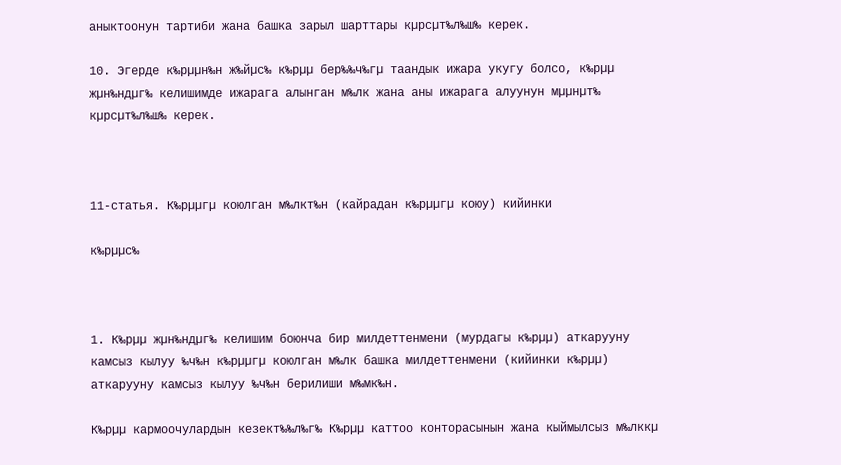аныктоонун тартиби жана башка зарыл шарттары кµрсµт‰л‰ш‰ керек.

10. Эгерде к‰рµµн‰н ж‰йµс‰ к‰рµµ бер‰‰ч‰гµ таандык ижара укугу болсо, к‰рµµ жµн‰ндµг‰ келишимде ижарага алынган м‰лк жана аны ижарага алуунун мµµнµт‰ кµрсµт‰л‰ш‰ керек.



11-статья. К‰рµµгµ коюлган м‰лкт‰н (кайрадан к‰рµµгµ коюу) кийинки

к‰рµµс‰



1. К‰рµµ жµн‰ндµг‰ келишим боюнча бир милдеттенмени (мурдагы к‰рµµ) аткарууну камсыз кылуу ‰ч‰н к‰рµµгµ коюлган м‰лк башка милдеттенмени (кийинки к‰рµµ) аткарууну камсыз кылуу ‰ч‰н берилиши м‰мк‰н.

К‰рµµ кармоочулардын кезект‰‰л‰г‰ К‰рµµ каттоо конторасынын жана кыймылсыз м‰лккµ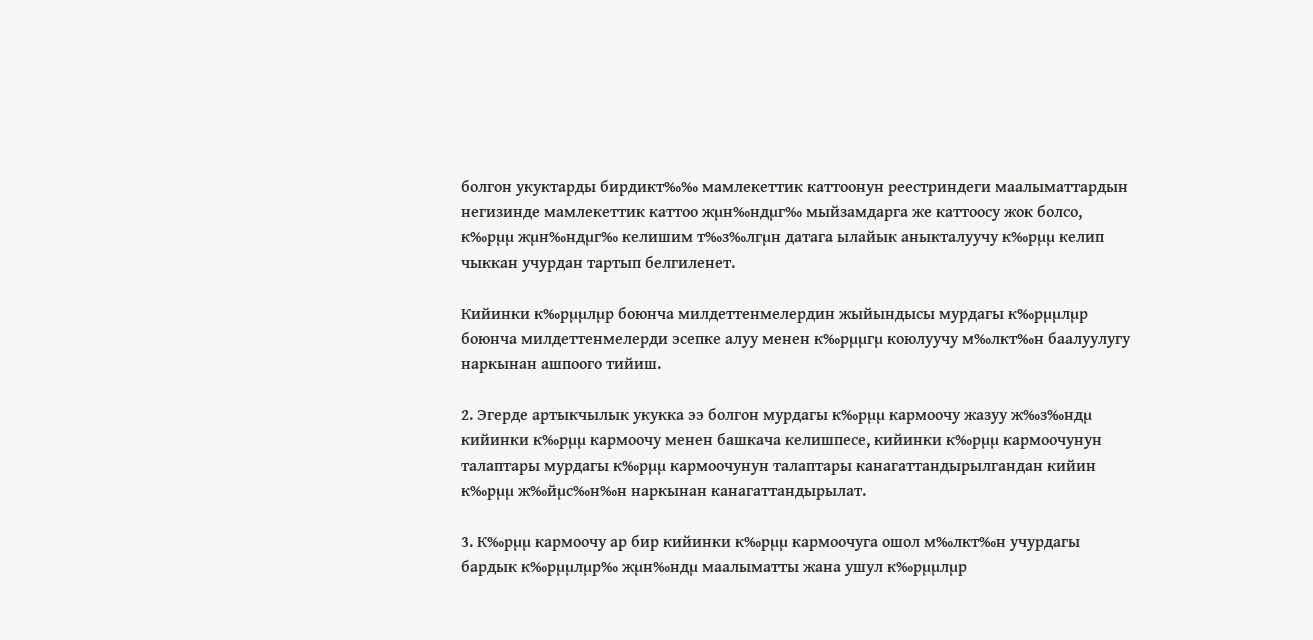болгон укуктарды бирдикт‰‰ мамлекеттик каттоонун реестриндеги маалыматтардын негизинде мамлекеттик каттоо жµн‰ндµг‰ мыйзамдарга же каттоосу жок болсо, к‰рµµ жµн‰ндµг‰ келишим т‰з‰лгµн датага ылайык аныкталуучу к‰рµµ келип чыккан учурдан тартып белгиленет.

Кийинки к‰рµµлµр боюнча милдеттенмелердин жыйындысы мурдагы к‰рµµлµр боюнча милдеттенмелерди эсепке алуу менен к‰рµµгµ коюлуучу м‰лкт‰н баалуулугу наркынан ашпоого тийиш.

2. Эгерде артыкчылык укукка ээ болгон мурдагы к‰рµµ кармоочу жазуу ж‰з‰ндµ кийинки к‰рµµ кармоочу менен башкача келишпесе, кийинки к‰рµµ кармоочунун талаптары мурдагы к‰рµµ кармоочунун талаптары канагаттандырылгандан кийин к‰рµµ ж‰йµс‰н‰н наркынан канагаттандырылат.

3. К‰рµµ кармоочу ар бир кийинки к‰рµµ кармоочуга ошол м‰лкт‰н учурдагы бардык к‰рµµлµр‰ жµн‰ндµ маалыматты жана ушул к‰рµµлµр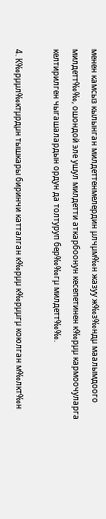менен камсыз кылынган милдеттенмелердин µлчµм‰н жазуу ж‰з‰ндµ маалымдоого милдетт‰‰, ошондой эле ушул милдетти аткарбоонун кесепетинен к‰рµµ кармоочуларга келтирилген чыгашалардын ордун да толтуруп бер‰‰гµ милдетт‰‰.

4. К‰рµµл‰ктµрдµн тышкары биринчи катталган к‰рµµ к‰рµµгµ коюлган м‰лкт‰н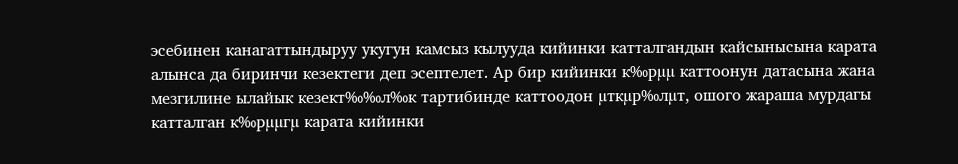эсебинен канагаттындыруу укугун камсыз кылууда кийинки катталгандын кайсынысына карата алынса да биринчи кезектеги деп эсептелет. Ар бир кийинки к‰рµµ каттоонун датасына жана мезгилине ылайык кезект‰‰л‰к тартибинде каттоодон µткµр‰лµт, ошого жараша мурдагы катталган к‰рµµгµ карата кийинки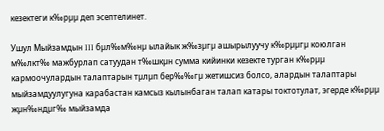кезектеги к‰рµµ деп эсептелинет.

Ушул Мыйзамдын III бµл‰м‰нµ ылайык ж‰зµгµ ашырылуучу к‰рµµгµ коюлган м‰лкт‰ мажбурлап сатуудан т‰шкµн сумма кийинки кезекте турган к‰рµµ кармоочулардын талаптарын тµлµп бер‰‰гµ жетишсиз болсо, алардын талаптары мыйзамдуулугуна карабастан камсыз кылынбаган талап катары токтотулат, эгерде к‰рµµ жµн‰ндµг‰ мыйзамда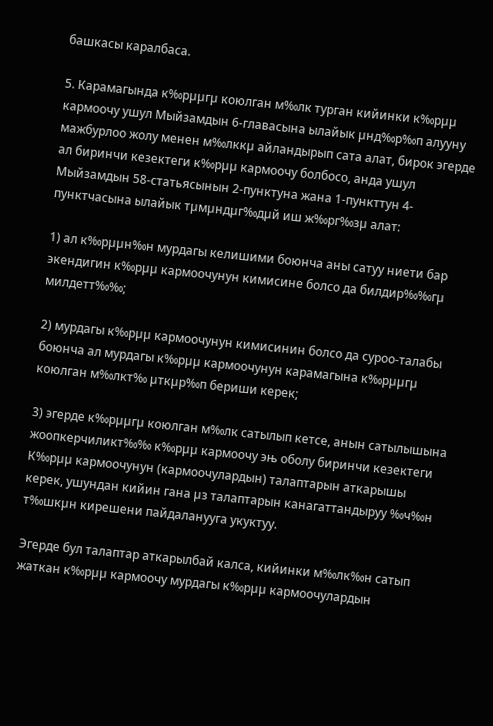башкасы каралбаса.

5. Карамагында к‰рµµгµ коюлган м‰лк турган кийинки к‰рµµ кармоочу ушул Мыйзамдын 6-главасына ылайык µнд‰р‰п алууну мажбурлоо жолу менен м‰лккµ айландырып сата алат, бирок эгерде ал биринчи кезектеги к‰рµµ кармоочу болбосо, анда ушул Мыйзамдын 58-статьясынын 2-пунктуна жана 1-пункттун 4-пунктчасына ылайык тµмµндµг‰дµй иш ж‰рг‰зµ алат:

1) ал к‰рµµн‰н мурдагы келишими боюнча аны сатуу ниети бар экендигин к‰рµµ кармоочунун кимисине болсо да билдир‰‰гµ милдетт‰‰;

2) мурдагы к‰рµµ кармоочунун кимисинин болсо да суроо-талабы боюнча ал мурдагы к‰рµµ кармоочунун карамагына к‰рµµгµ коюлган м‰лкт‰ µткµр‰п бериши керек;

3) эгерде к‰рµµгµ коюлган м‰лк сатылып кетсе, анын сатылышына жоопкерчиликт‰‰ к‰рµµ кармоочу эњ оболу биринчи кезектеги К‰рµµ кармоочунун (кармоочулардын) талаптарын аткарышы керек, ушундан кийин гана µз талаптарын канагаттандыруу ‰ч‰н т‰шкµн кирешени пайдаланууга укуктуу.

Эгерде бул талаптар аткарылбай калса, кийинки м‰лк‰н сатып жаткан к‰рµµ кармоочу мурдагы к‰рµµ кармоочулардын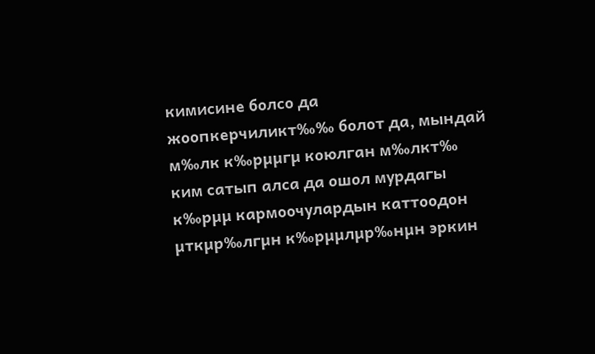кимисине болсо да жоопкерчиликт‰‰ болот да, мындай м‰лк к‰рµµгµ коюлган м‰лкт‰ ким сатып алса да ошол мурдагы к‰рµµ кармоочулардын каттоодон µткµр‰лгµн к‰рµµлµр‰нµн эркин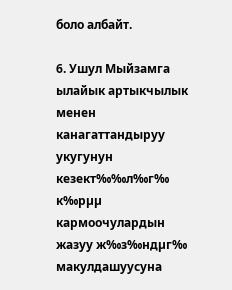боло албайт.

6. Ушул Мыйзамга ылайык артыкчылык менен канагаттандыруу укугунун кезект‰‰л‰г‰ к‰рµµ кармоочулардын жазуу ж‰з‰ндµг‰ макулдашуусуна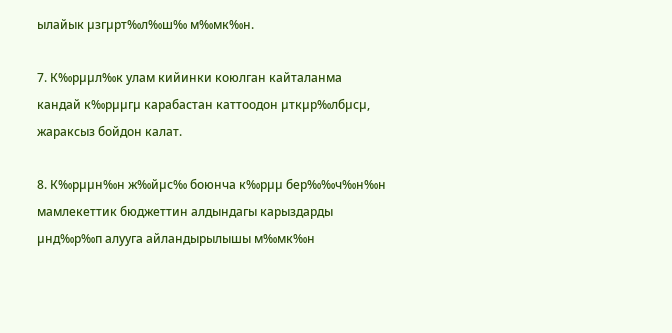ылайык µзгµрт‰л‰ш‰ м‰мк‰н.

7. К‰рµµл‰к улам кийинки коюлган кайталанма кандай к‰рµµгµ карабастан каттоодон µткµр‰лбµсµ, жараксыз бойдон калат.

8. К‰рµµн‰н ж‰йµс‰ боюнча к‰рµµ бер‰‰ч‰н‰н мамлекеттик бюджеттин алдындагы карыздарды µнд‰р‰п алууга айландырылышы м‰мк‰н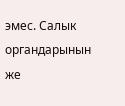эмес. Салык органдарынын же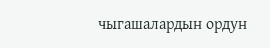чыгашалардын ордун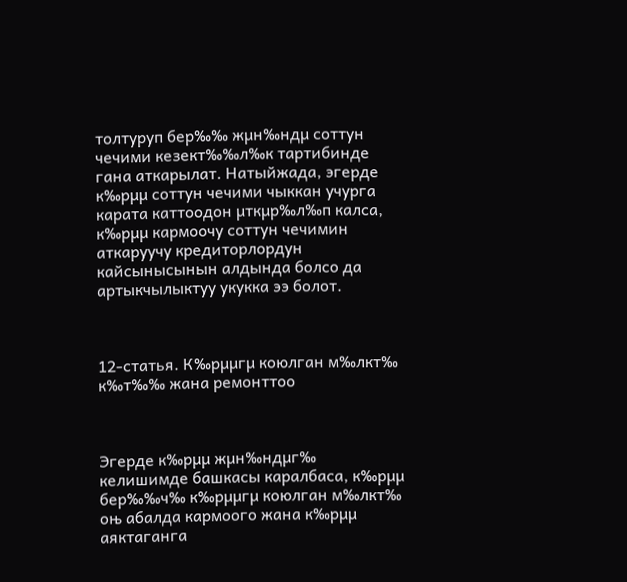толтуруп бер‰‰ жµн‰ндµ соттун чечими кезект‰‰л‰к тартибинде гана аткарылат. Натыйжада, эгерде к‰рµµ соттун чечими чыккан учурга карата каттоодон µткµр‰л‰п калса, к‰рµµ кармоочу соттун чечимин аткаруучу кредиторлордун кайсынысынын алдында болсо да артыкчылыктуу укукка ээ болот.



12-статья. К‰рµµгµ коюлган м‰лкт‰ к‰т‰‰ жана ремонттоо



Эгерде к‰рµµ жµн‰ндµг‰ келишимде башкасы каралбаса, к‰рµµ бер‰‰ч‰ к‰рµµгµ коюлган м‰лкт‰ оњ абалда кармоого жана к‰рµµ аяктаганга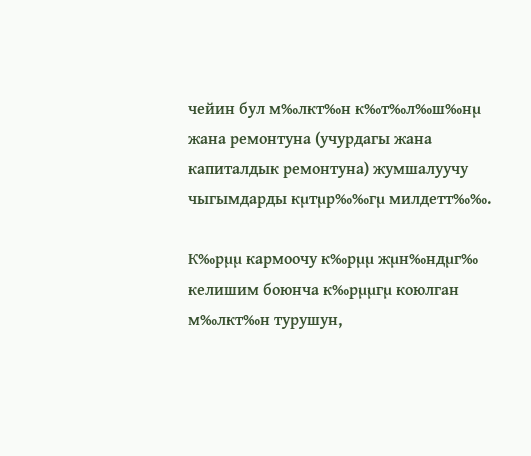чейин бул м‰лкт‰н к‰т‰л‰ш‰нµ жана ремонтуна (учурдагы жана капиталдык ремонтуна) жумшалуучу чыгымдарды кµтµр‰‰гµ милдетт‰‰.

К‰рµµ кармоочу к‰рµµ жµн‰ндµг‰ келишим боюнча к‰рµµгµ коюлган м‰лкт‰н турушун,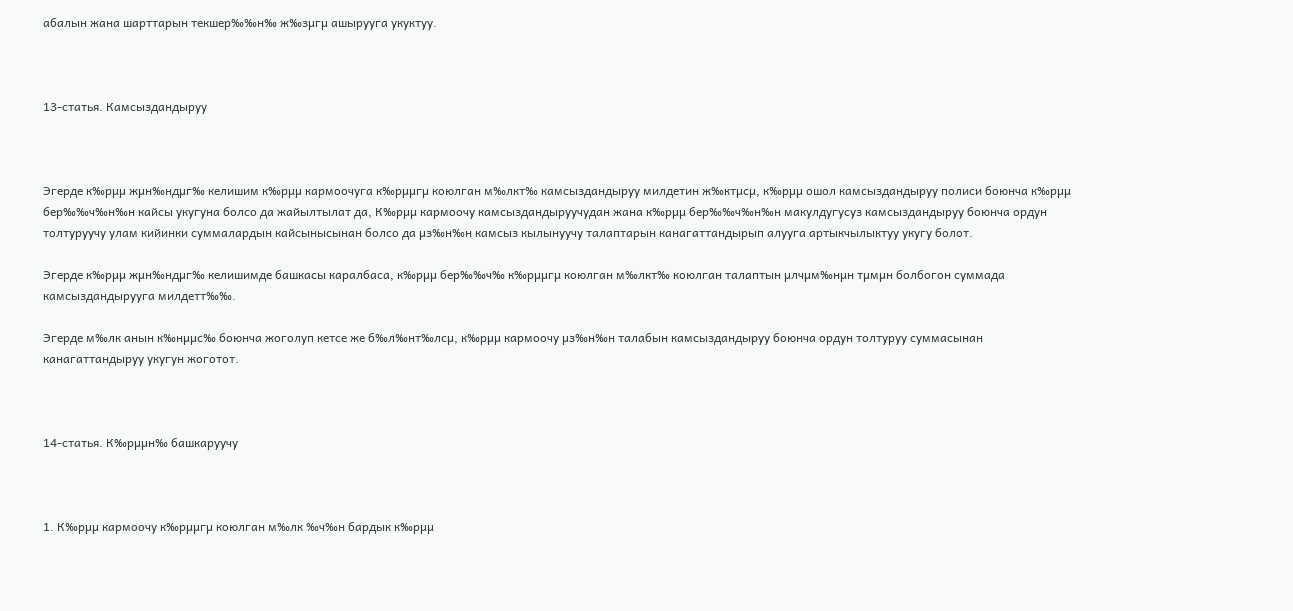абалын жана шарттарын текшер‰‰н‰ ж‰зµгµ ашырууга укуктуу.



13-статья. Камсыздандыруу



Эгерде к‰рµµ жµн‰ндµг‰ келишим к‰рµµ кармоочуга к‰рµµгµ коюлган м‰лкт‰ камсыздандыруу милдетин ж‰ктµсµ, к‰рµµ ошол камсыздандыруу полиси боюнча к‰рµµ бер‰‰ч‰н‰н кайсы укугуна болсо да жайылтылат да, К‰рµµ кармоочу камсыздандыруучудан жана к‰рµµ бер‰‰ч‰н‰н макулдугусуз камсыздандыруу боюнча ордун толтуруучу улам кийинки суммалардын кайсынысынан болсо да µз‰н‰н камсыз кылынуучу талаптарын канагаттандырып алууга артыкчылыктуу укугу болот.

Эгерде к‰рµµ жµн‰ндµг‰ келишимде башкасы каралбаса, к‰рµµ бер‰‰ч‰ к‰рµµгµ коюлган м‰лкт‰ коюлган талаптын µлчµм‰нµн тµмµн болбогон суммада камсыздандырууга милдетт‰‰.

Эгерде м‰лк анын к‰нµµс‰ боюнча жоголуп кетсе же б‰л‰нт‰лсµ, к‰рµµ кармоочу µз‰н‰н талабын камсыздандыруу боюнча ордун толтуруу суммасынан канагаттандыруу укугун жоготот.



14-статья. К‰рµµн‰ башкаруучу



1. К‰рµµ кармоочу к‰рµµгµ коюлган м‰лк ‰ч‰н бардык к‰рµµ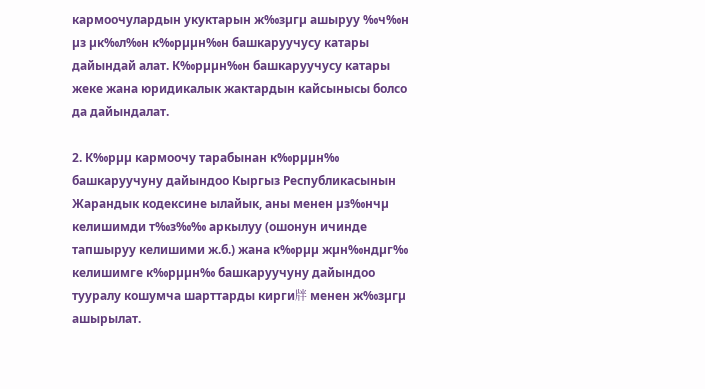кармоочулардын укуктарын ж‰зµгµ ашыруу ‰ч‰н µз µк‰л‰н к‰рµµн‰н башкаруучусу катары дайындай алат. К‰рµµн‰н башкаруучусу катары жеке жана юридикалык жактардын кайсынысы болсо да дайындалат.

2. К‰рµµ кармоочу тарабынан к‰рµµн‰ башкаруучуну дайындоо Кыргыз Республикасынын Жарандык кодексине ылайык, аны менен µз‰нчµ келишимди т‰з‰‰ аркылуу (ошонун ичинде тапшыруу келишими ж.б.) жана к‰рµµ жµн‰ндµг‰ келишимге к‰рµµн‰ башкаруучуну дайындоо тууралу кошумча шарттарды кирги牉 менен ж‰зµгµ ашырылат.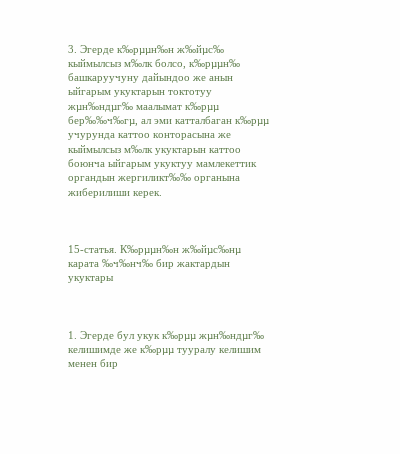3. Эгерде к‰рµµн‰н ж‰йµс‰ кыймылсыз м‰лк болсо, к‰рµµн‰ башкаруучуну дайындоо же анын ыйгарым укуктарын токтотуу жµн‰ндµг‰ маалымат к‰рµµ бер‰‰ч‰гµ, ал эми катталбаган к‰рµµ учурунда каттоо конторасына же кыймылсыз м‰лк укуктарын каттоо боюнча ыйгарым укуктуу мамлекеттик органдын жергиликт‰‰ органына жиберилиши керек.



15-статья. К‰рµµн‰н ж‰йµс‰нµ карата ‰ч‰нч‰ бир жактардын укуктары



1. Эгерде бул укук к‰рµµ жµн‰ндµг‰ келишимде же к‰рµµ тууралу келишим менен бир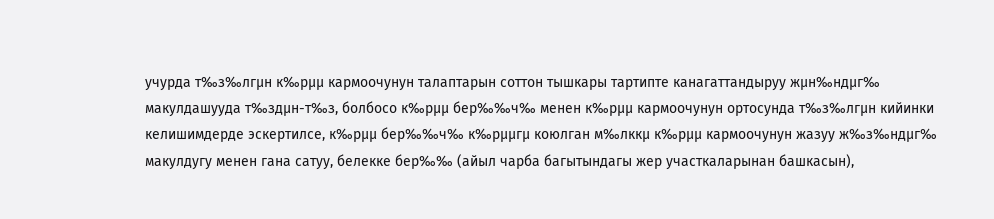учурда т‰з‰лгµн к‰рµµ кармоочунун талаптарын соттон тышкары тартипте канагаттандыруу жµн‰ндµг‰ макулдашууда т‰здµн-т‰з, болбосо к‰рµµ бер‰‰ч‰ менен к‰рµµ кармоочунун ортосунда т‰з‰лгµн кийинки келишимдерде эскертилсе, к‰рµµ бер‰‰ч‰ к‰рµµгµ коюлган м‰лккµ к‰рµµ кармоочунун жазуу ж‰з‰ндµг‰ макулдугу менен гана сатуу, белекке бер‰‰ (айыл чарба багытындагы жер участкаларынан башкасын),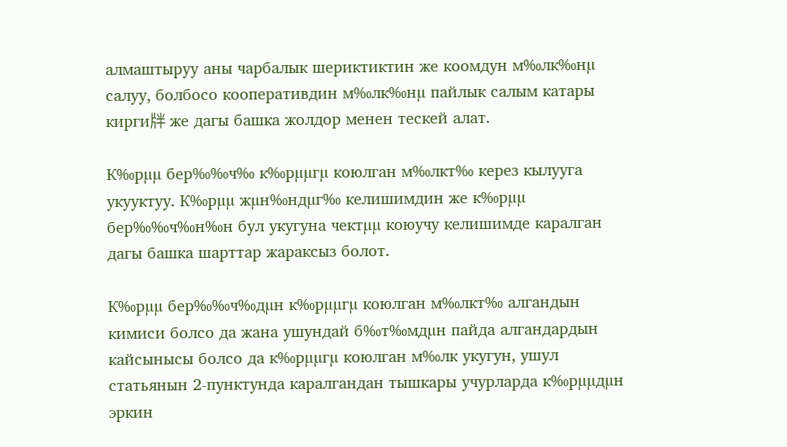алмаштыруу аны чарбалык шериктиктин же коомдун м‰лк‰нµ салуу, болбосо кооперативдин м‰лк‰нµ пайлык салым катары кирги牉 же дагы башка жолдор менен тескей алат.

К‰рµµ бер‰‰ч‰ к‰рµµгµ коюлган м‰лкт‰ керез кылууга укууктуу. К‰рµµ жµн‰ндµг‰ келишимдин же к‰рµµ бер‰‰ч‰н‰н бул укугуна чектµµ коюучу келишимде каралган дагы башка шарттар жараксыз болот.

К‰рµµ бер‰‰ч‰дµн к‰рµµгµ коюлган м‰лкт‰ алгандын кимиси болсо да жана ушундай б‰т‰мдµн пайда алгандардын кайсынысы болсо да к‰рµµгµ коюлган м‰лк укугун, ушул статьянын 2-пунктунда каралгандан тышкары учурларда к‰рµµдµн эркин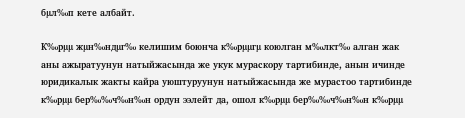бµл‰п кете албайт.

К‰рµµ жµн‰ндµг‰ келишим боюнча к‰рµµгµ коюлган м‰лкт‰ алган жак аны ажыратуунун натыйжасында же укук мураскору тартибинде, анын ичинде юридикалык жакты кайра уюштуруунун натыйжасында же мурастоо тартибинде к‰рµµ бер‰‰ч‰н‰н ордун ээлейт да, ошол к‰рµµ бер‰‰ч‰н‰н к‰рµµ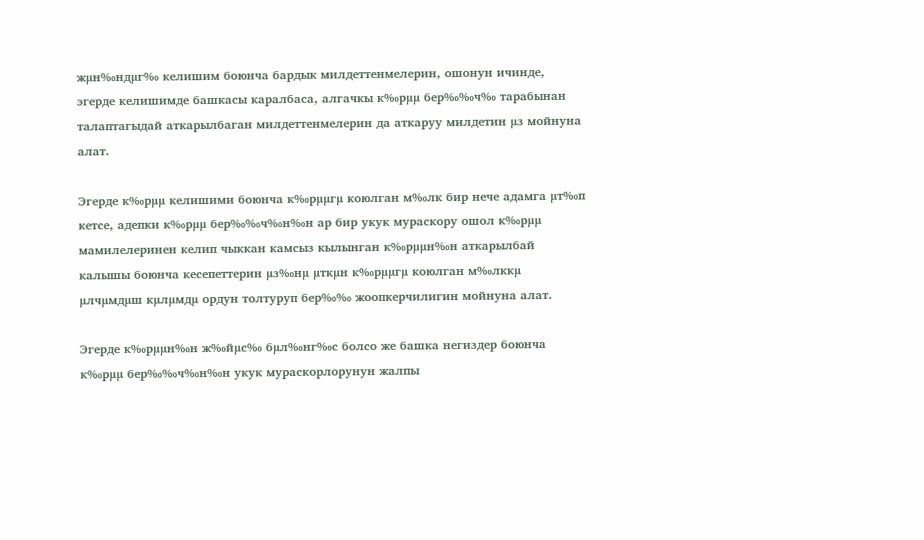жµн‰ндµг‰ келишим боюнча бардык милдеттенмелерин, ошонун ичинде, эгерде келишимде башкасы каралбаса, алгачкы к‰рµµ бер‰‰ч‰ тарабынан талаптагыдай аткарылбаган милдеттенмелерин да аткаруу милдетин µз мойнуна алат.

Эгерде к‰рµµ келишими боюнча к‰рµµгµ коюлган м‰лк бир нече адамга µт‰п кетсе, адепки к‰рµµ бер‰‰ч‰н‰н ар бир укук мураскору ошол к‰рµµ мамилелеринен келип чыккан камсыз кылынган к‰рµµн‰н аткарылбай калышы боюнча кесепеттерин µз‰нµ µткµн к‰рµµгµ коюлган м‰лккµ µлчµмдµш кµлµмдµ ордун толтуруп бер‰‰ жоопкерчилигин мойнуна алат.

Эгерде к‰рµµн‰н ж‰йµс‰ бµл‰нг‰с болсо же башка негиздер боюнча к‰рµµ бер‰‰ч‰н‰н укук мураскорлорунун жалпы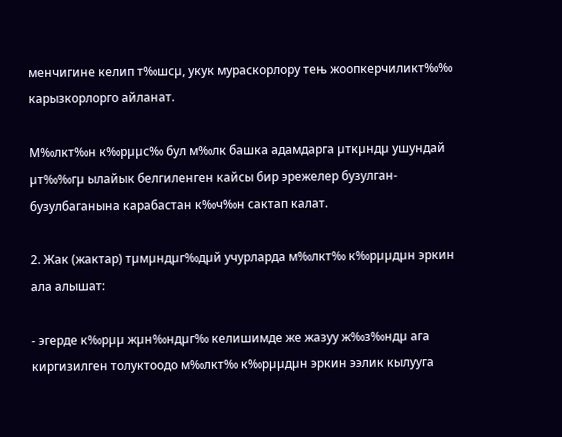менчигине келип т‰шсµ, укук мураскорлору тењ жоопкерчиликт‰‰ карызкорлорго айланат.

М‰лкт‰н к‰рµµс‰ бул м‰лк башка адамдарга µткµндµ ушундай µт‰‰гµ ылайык белгиленген кайсы бир эрежелер бузулган-бузулбаганына карабастан к‰ч‰н сактап калат.

2. Жак (жактар) тµмµндµг‰дµй учурларда м‰лкт‰ к‰рµµдµн эркин ала алышат:

- эгерде к‰рµµ жµн‰ндµг‰ келишимде же жазуу ж‰з‰ндµ ага киргизилген толуктоодо м‰лкт‰ к‰рµµдµн эркин ээлик кылууга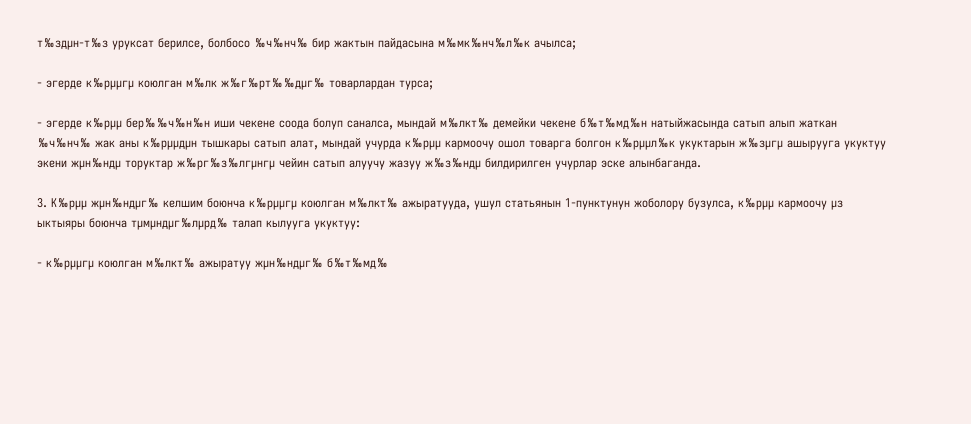т‰здµн-т‰з уруксат берилсе, болбосо ‰ч‰нч‰ бир жактын пайдасына м‰мк‰нч‰л‰к ачылса;

- эгерде к‰рµµгµ коюлган м‰лк ж‰г‰рт‰‰дµг‰ товарлардан турса;

- эгерде к‰рµµ бер‰‰ч‰н‰н иши чекене соода болуп саналса, мындай м‰лкт‰ демейки чекене б‰т‰мд‰н натыйжасында сатып алып жаткан ‰ч‰нч‰ жак аны к‰рµµдµн тышкары сатып алат, мындай учурда к‰рµµ кармоочу ошол товарга болгон к‰рµµл‰к укуктарын ж‰зµгµ ашырууга укуктуу экени жµн‰ндµ торуктар ж‰рг‰з‰лгµнгµ чейин сатып алуучу жазуу ж‰з‰ндµ билдирилген учурлар эске алынбаганда.

3. К‰рµµ жµн‰ндµг‰ келшим боюнча к‰рµµгµ коюлган м‰лкт‰ ажыратууда, ушул статьянын 1-пунктунун жоболору бузулса, к‰рµµ кармоочу µз ыктыяры боюнча тµмµндµг‰лµрд‰ талап кылууга укуктуу:

- к‰рµµгµ коюлган м‰лкт‰ ажыратуу жµн‰ндµг‰ б‰т‰мд‰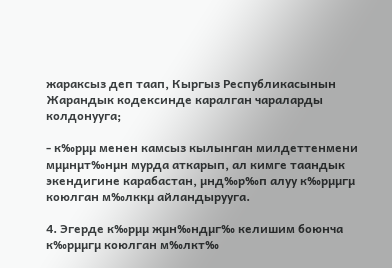жараксыз деп таап, Кыргыз Республикасынын Жарандык кодексинде каралган чараларды колдонууга;

- к‰рµµ менен камсыз кылынган милдеттенмени мµµнµт‰нµн мурда аткарып, ал кимге таандык экендигине карабастан, µнд‰р‰п алуу к‰рµµгµ коюлган м‰лккµ айландырууга.

4. Эгерде к‰рµµ жµн‰ндµг‰ келишим боюнча к‰рµµгµ коюлган м‰лкт‰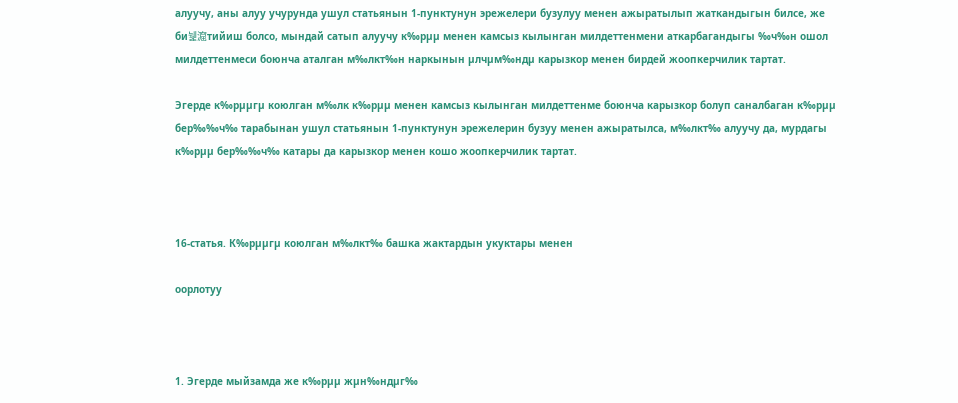алуучу, аны алуу учурунда ушул статьянын 1-пунктунун эрежелери бузулуу менен ажыратылып жаткандыгын билсе, же би뉉㵠тийиш болсо, мындай сатып алуучу к‰рµµ менен камсыз кылынган милдеттенмени аткарбагандыгы ‰ч‰н ошол милдеттенмеси боюнча аталган м‰лкт‰н наркынын µлчµм‰ндµ карызкор менен бирдей жоопкерчилик тартат.

Эгерде к‰рµµгµ коюлган м‰лк к‰рµµ менен камсыз кылынган милдеттенме боюнча карызкор болуп саналбаган к‰рµµ бер‰‰ч‰ тарабынан ушул статьянын 1-пунктунун эрежелерин бузуу менен ажыратылса, м‰лкт‰ алуучу да, мурдагы к‰рµµ бер‰‰ч‰ катары да карызкор менен кошо жоопкерчилик тартат.



16-статья. К‰рµµгµ коюлган м‰лкт‰ башка жактардын укуктары менен

оорлотуу



1. Эгерде мыйзамда же к‰рµµ жµн‰ндµг‰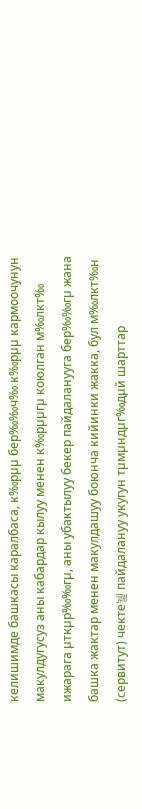келишимде башкасы каралбаса, к‰рµµ бер‰‰ч‰ к‰рµµ кармоочунун макулдугусуз аны кабардар кылуу менен к‰рµµгµ коюлган м‰лкт‰ ижарага µткµр‰‰гµ, аны убактылуу бекер пайдаланууга бер‰‰гµ жана башка жактар менен макулдашуу боюнча кийинки жакка, бул м‰лкт‰н (сервитут) чекте뉉 пайдалануу укугун тµмµндµг‰дµй шарттар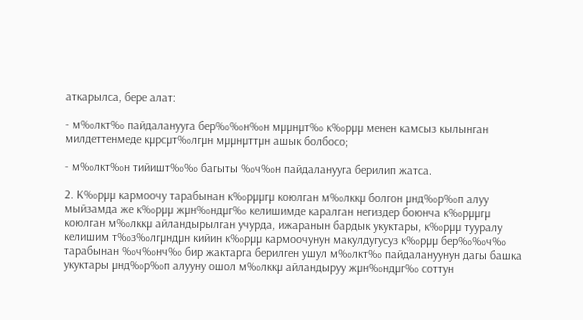аткарылса, бере алат:

- м‰лкт‰ пайдаланууга бер‰‰н‰н мµµнµт‰ к‰рµµ менен камсыз кылынган милдеттенмеде кµрсµт‰лгµн мµµнµттµн ашык болбосо;

- м‰лкт‰н тийишт‰‰ багыты ‰ч‰н пайдаланууга берилип жатса.

2. К‰рµµ кармоочу тарабынан к‰рµµгµ коюлган м‰лккµ болгон µнд‰р‰п алуу мыйзамда же к‰рµµ жµн‰ндµг‰ келишимде каралган негиздер боюнча к‰рµµгµ коюлган м‰лккµ айландырылган учурда, ижаранын бардык укуктары, к‰рµµ тууралу келишим т‰з‰лгµндµн кийин к‰рµµ кармоочунун макулдугусуз к‰рµµ бер‰‰ч‰ тарабынан ‰ч‰нч‰ бир жактарга берилген ушул м‰лкт‰ пайдалануунун дагы башка укуктары µнд‰р‰п алууну ошол м‰лккµ айландыруу жµн‰ндµг‰ соттун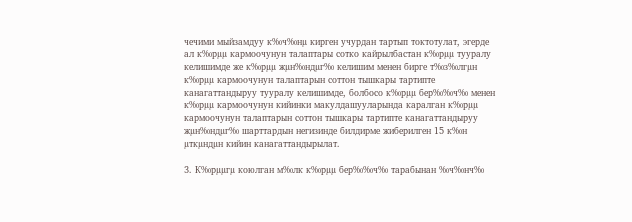чечими мыйзамдуу к‰ч‰нµ кирген учурдан тартып токтотулат, эгерде ал к‰рµµ кармоочунун талаптары сотко кайрылбастан к‰рµµ тууралу келишимде же к‰рµµ жµн‰ндµг‰ келишим менен бирге т‰з‰лгµн к‰рµµ кармоочунун талаптарын соттон тышкары тартипте канагаттандыруу тууралу келишимде, болбосо к‰рµµ бер‰‰ч‰ менен к‰рµµ кармоочунун кийинки макулдашууларында каралган к‰рµµ кармоочунун талаптарын соттон тышкары тартипте канагаттандыруу жµн‰ндµг‰ шарттардын негизинде билдирме жиберилген 15 к‰н µткµндµн кийин канагаттандырылат.

3. К‰рµµгµ коюлган м‰лк к‰рµµ бер‰‰ч‰ тарабынан ‰ч‰нч‰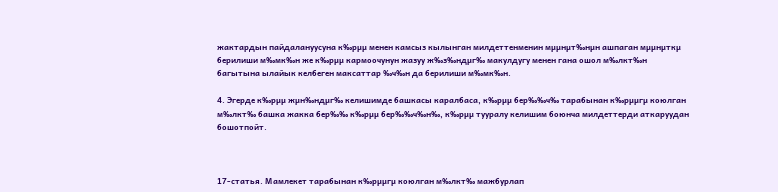жактардын пайдалануусуна к‰рµµ менен камсыз кылынган милдеттенменин мµµнµт‰нµн ашпаган мµµнµткµ берилиши м‰мк‰н же к‰рµµ кармоочунун жазуу ж‰з‰ндµг‰ макулдугу менен гана ошол м‰лкт‰н багытына ылайык келбеген максаттар ‰ч‰н да берилиши м‰мк‰н.

4. Эгерде к‰рµµ жµн‰ндµг‰ келишимде башкасы каралбаса, к‰рµµ бер‰‰ч‰ тарабынан к‰рµµгµ коюлган м‰лкт‰ башка жакка бер‰‰ к‰рµµ бер‰‰ч‰н‰, к‰рµµ тууралу келишим боюнча милдеттерди аткаруудан бошотпойт.



17-статья. Мамлекет тарабынан к‰рµµгµ коюлган м‰лкт‰ мажбурлап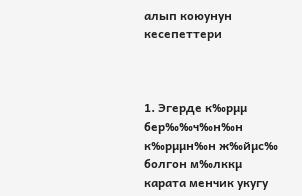алып коюунун кесепеттери



1. Эгерде к‰рµµ бер‰‰ч‰н‰н к‰рµµн‰н ж‰йµс‰ болгон м‰лккµ карата менчик укугу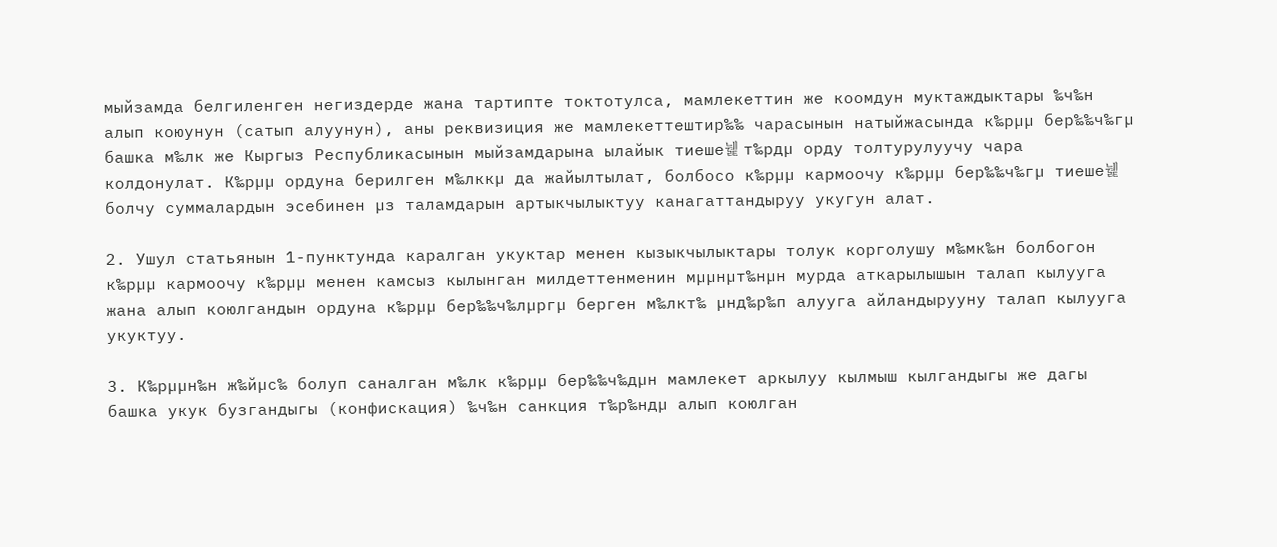мыйзамда белгиленген негиздерде жана тартипте токтотулса, мамлекеттин же коомдун муктаждыктары ‰ч‰н алып коюунун (сатып алуунун), аны реквизиция же мамлекеттештир‰‰ чарасынын натыйжасында к‰рµµ бер‰‰ч‰гµ башка м‰лк же Кыргыз Республикасынын мыйзамдарына ылайык тиеше뉉 т‰рдµ орду толтурулуучу чара колдонулат. К‰рµµ ордуна берилген м‰лккµ да жайылтылат, болбосо к‰рµµ кармоочу к‰рµµ бер‰‰ч‰гµ тиеше뉉 болчу суммалардын эсебинен µз таламдарын артыкчылыктуу канагаттандыруу укугун алат.

2. Ушул статьянын 1-пунктунда каралган укуктар менен кызыкчылыктары толук корголушу м‰мк‰н болбогон к‰рµµ кармоочу к‰рµµ менен камсыз кылынган милдеттенменин мµµнµт‰нµн мурда аткарылышын талап кылууга жана алып коюлгандын ордуна к‰рµµ бер‰‰ч‰лµргµ берген м‰лкт‰ µнд‰р‰п алууга айландырууну талап кылууга укуктуу.

3. К‰рµµн‰н ж‰йµс‰ болуп саналган м‰лк к‰рµµ бер‰‰ч‰дµн мамлекет аркылуу кылмыш кылгандыгы же дагы башка укук бузгандыгы (конфискация) ‰ч‰н санкция т‰р‰ндµ алып коюлган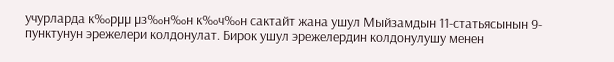учурларда к‰рµµ µз‰н‰н к‰ч‰н сактайт жана ушул Мыйзамдын 11-статьясынын 9-пунктунун эрежелери колдонулат. Бирок ушул эрежелердин колдонулушу менен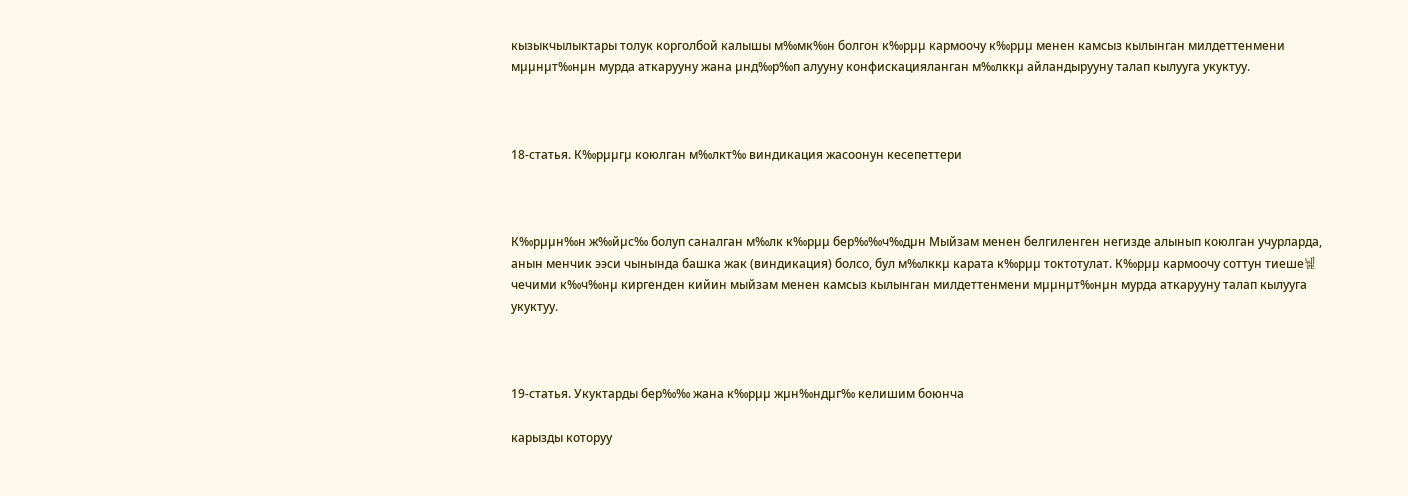кызыкчылыктары толук корголбой калышы м‰мк‰н болгон к‰рµµ кармоочу к‰рµµ менен камсыз кылынган милдеттенмени мµµнµт‰нµн мурда аткарууну жана µнд‰р‰п алууну конфискацияланган м‰лккµ айландырууну талап кылууга укуктуу.



18-статья. К‰рµµгµ коюлган м‰лкт‰ виндикация жасоонун кесепеттери



К‰рµµн‰н ж‰йµс‰ болуп саналган м‰лк к‰рµµ бер‰‰ч‰дµн Мыйзам менен белгиленген негизде алынып коюлган учурларда, анын менчик ээси чынында башка жак (виндикация) болсо, бул м‰лккµ карата к‰рµµ токтотулат. К‰рµµ кармоочу соттун тиеше뉉 чечими к‰ч‰нµ киргенден кийин мыйзам менен камсыз кылынган милдеттенмени мµµнµт‰нµн мурда аткарууну талап кылууга укуктуу.



19-статья. Укуктарды бер‰‰ жана к‰рµµ жµн‰ндµг‰ келишим боюнча

карызды которуу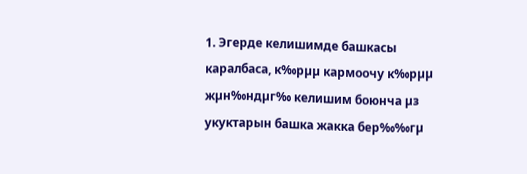1. Эгерде келишимде башкасы каралбаса, к‰рµµ кармоочу к‰рµµ жµн‰ндµг‰ келишим боюнча µз укуктарын башка жакка бер‰‰гµ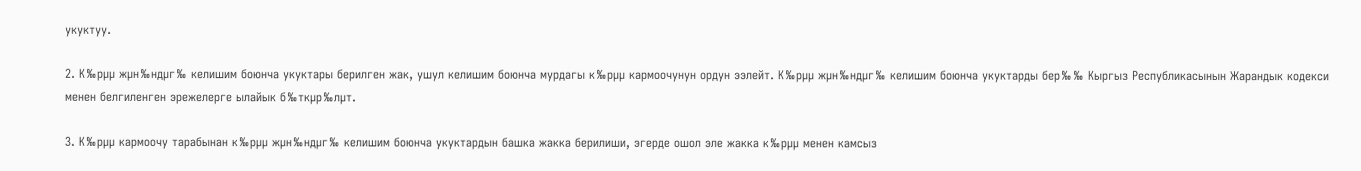укуктуу.

2. К‰рµµ жµн‰ндµг‰ келишим боюнча укуктары берилген жак, ушул келишим боюнча мурдагы к‰рµµ кармоочунун ордун ээлейт. К‰рµµ жµн‰ндµг‰ келишим боюнча укуктарды бер‰‰ Кыргыз Республикасынын Жарандык кодекси менен белгиленген эрежелерге ылайык б‰ткµр‰лµт.

3. К‰рµµ кармоочу тарабынан к‰рµµ жµн‰ндµг‰ келишим боюнча укуктардын башка жакка берилиши, эгерде ошол эле жакка к‰рµµ менен камсыз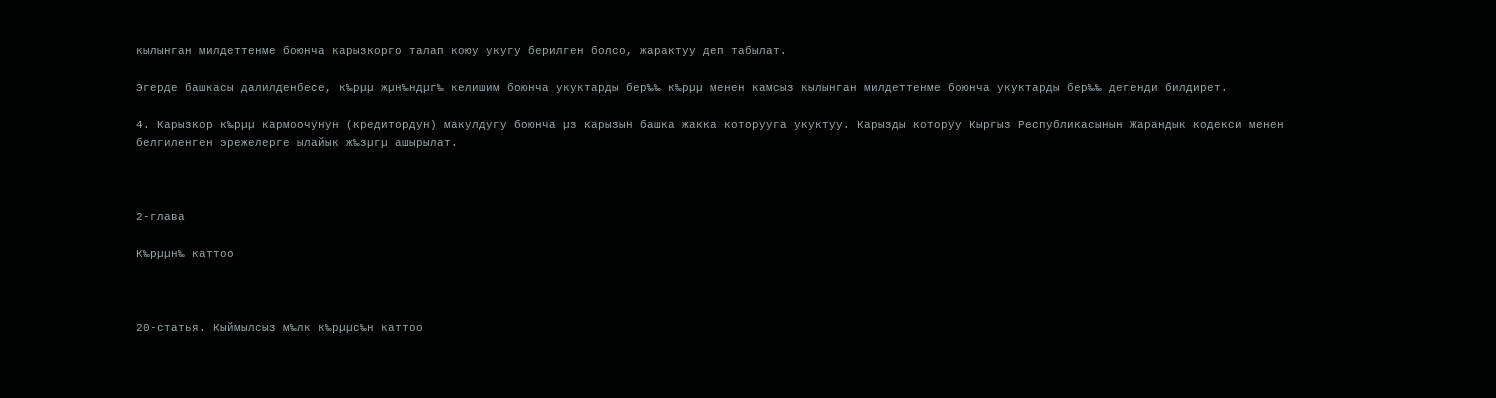кылынган милдеттенме боюнча карызкорго талап коюу укугу берилген болсо, жарактуу деп табылат.

Эгерде башкасы далилденбесе, к‰рµµ жµн‰ндµг‰ келишим боюнча укуктарды бер‰‰ к‰рµµ менен камсыз кылынган милдеттенме боюнча укуктарды бер‰‰ дегенди билдирет.

4. Карызкор к‰рµµ кармоочунун (кредитордун) макулдугу боюнча µз карызын башка жакка которууга укуктуу. Карызды которуу Кыргыз Республикасынын Жарандык кодекси менен белгиленген эрежелерге ылайык ж‰зµгµ ашырылат.



2-глава

К‰рµµн‰ каттоо



20-статья. Кыймылсыз м‰лк к‰рµµс‰н каттоо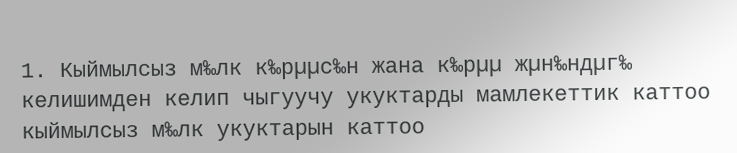1. Кыймылсыз м‰лк к‰рµµс‰н жана к‰рµµ жµн‰ндµг‰ келишимден келип чыгуучу укуктарды мамлекеттик каттоо кыймылсыз м‰лк укуктарын каттоо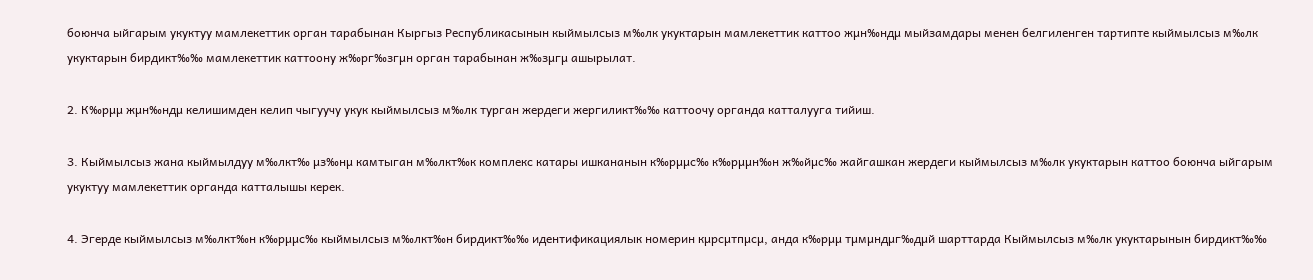боюнча ыйгарым укуктуу мамлекеттик орган тарабынан Кыргыз Республикасынын кыймылсыз м‰лк укуктарын мамлекеттик каттоо жµн‰ндµ мыйзамдары менен белгиленген тартипте кыймылсыз м‰лк укуктарын бирдикт‰‰ мамлекеттик каттоону ж‰рг‰згµн орган тарабынан ж‰зµгµ ашырылат.

2. К‰рµµ жµн‰ндµ келишимден келип чыгуучу укук кыймылсыз м‰лк турган жердеги жергиликт‰‰ каттоочу органда катталууга тийиш.

3. Кыймылсыз жана кыймылдуу м‰лкт‰ µз‰нµ камтыган м‰лкт‰к комплекс катары ишкананын к‰рµµс‰ к‰рµµн‰н ж‰йµс‰ жайгашкан жердеги кыймылсыз м‰лк укуктарын каттоо боюнча ыйгарым укуктуу мамлекеттик органда катталышы керек.

4. Эгерде кыймылсыз м‰лкт‰н к‰рµµс‰ кыймылсыз м‰лкт‰н бирдикт‰‰ идентификациялык номерин кµрсµтпµсµ, анда к‰рµµ тµмµндµг‰дµй шарттарда Кыймылсыз м‰лк укуктарынын бирдикт‰‰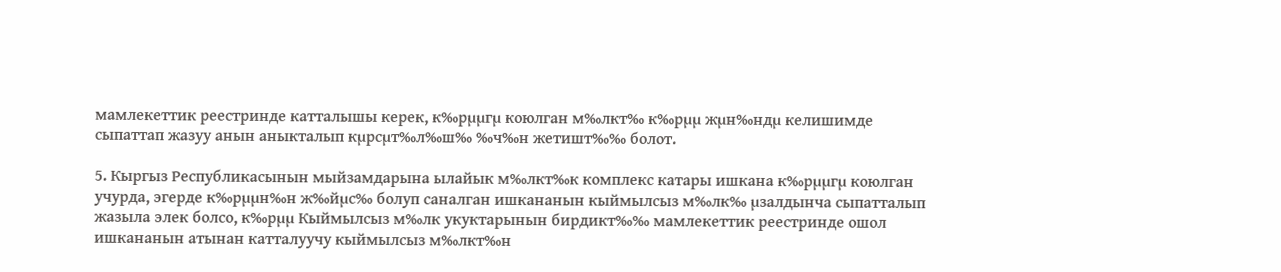мамлекеттик реестринде катталышы керек, к‰рµµгµ коюлган м‰лкт‰ к‰рµµ жµн‰ндµ келишимде сыпаттап жазуу анын аныкталып кµрсµт‰л‰ш‰ ‰ч‰н жетишт‰‰ болот.

5. Кыргыз Республикасынын мыйзамдарына ылайык м‰лкт‰к комплекс катары ишкана к‰рµµгµ коюлган учурда, эгерде к‰рµµн‰н ж‰йµс‰ болуп саналган ишкананын кыймылсыз м‰лк‰ µзалдынча сыпатталып жазыла элек болсо, к‰рµµ Кыймылсыз м‰лк укуктарынын бирдикт‰‰ мамлекеттик реестринде ошол ишкананын атынан катталуучу кыймылсыз м‰лкт‰н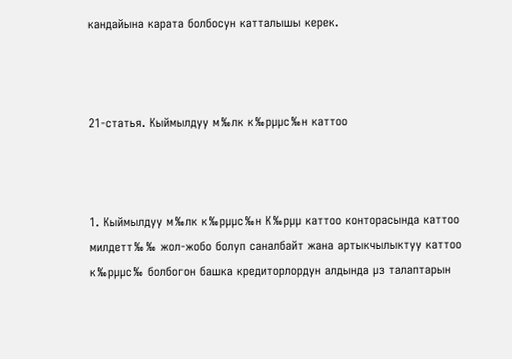кандайына карата болбосун катталышы керек.



21-статья. Кыймылдуу м‰лк к‰рµµс‰н каттоо



1. Кыймылдуу м‰лк к‰рµµс‰н К‰рµµ каттоо конторасында каттоо милдетт‰‰ жол-жобо болуп саналбайт жана артыкчылыктуу каттоо к‰рµµс‰ болбогон башка кредиторлордун алдында µз талаптарын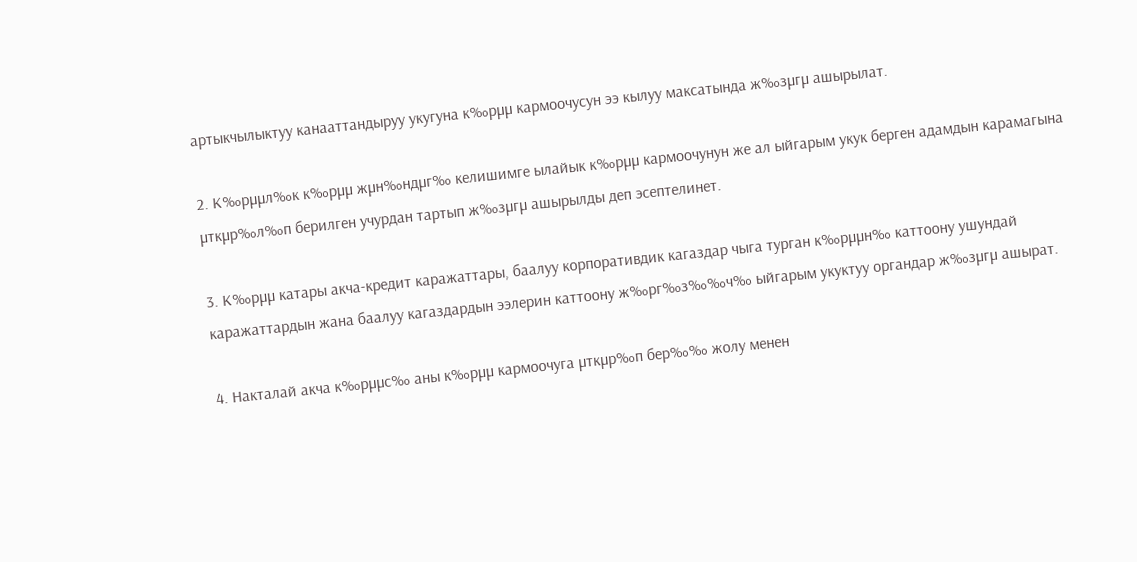артыкчылыктуу канааттандыруу укугуна к‰рµµ кармоочусун ээ кылуу максатында ж‰зµгµ ашырылат.

2. К‰рµµл‰к к‰рµµ жµн‰ндµг‰ келишимге ылайык к‰рµµ кармоочунун же ал ыйгарым укук берген адамдын карамагына µткµр‰л‰п берилген учурдан тартып ж‰зµгµ ашырылды деп эсептелинет.

3. К‰рµµ катары акча-кредит каражаттары, баалуу корпоративдик кагаздар чыга турган к‰рµµн‰ каттоону ушундай каражаттардын жана баалуу кагаздардын ээлерин каттоону ж‰рг‰з‰‰ч‰ ыйгарым укуктуу органдар ж‰зµгµ ашырат.

4. Накталай акча к‰рµµс‰ аны к‰рµµ кармоочуга µткµр‰п бер‰‰ жолу менен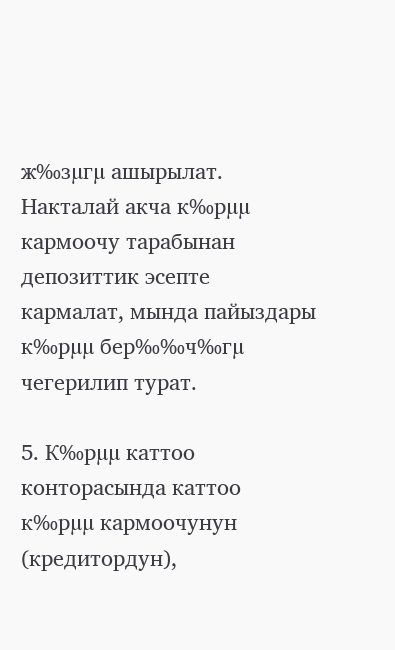ж‰зµгµ ашырылат. Накталай акча к‰рµµ кармоочу тарабынан депозиттик эсепте кармалат, мында пайыздары к‰рµµ бер‰‰ч‰гµ чегерилип турат.

5. К‰рµµ каттоо конторасында каттоо к‰рµµ кармоочунун (кредитордун),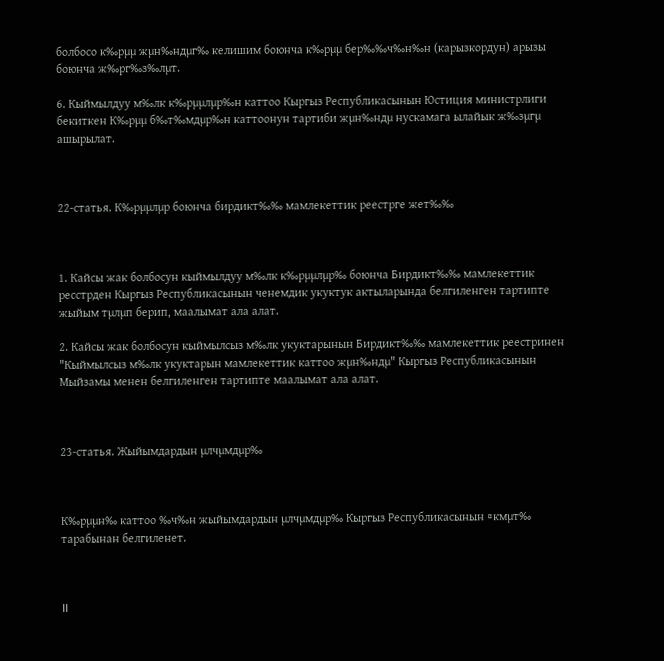болбосо к‰рµµ жµн‰ндµг‰ келишим боюнча к‰рµµ бер‰‰ч‰н‰н (карызкордун) арызы боюнча ж‰рг‰з‰лµт.

6. Кыймылдуу м‰лк к‰рµµлµр‰н каттоо Кыргыз Республикасынын Юстиция министрлиги бекиткен К‰рµµ б‰т‰мдµр‰н каттоонун тартиби жµн‰ндµ нускамага ылайык ж‰зµгµ ашырылат.



22-статья. К‰рµµлµр боюнча бирдикт‰‰ мамлекеттик реестрге жет‰‰



1. Кайсы жак болбосун кыймылдуу м‰лк к‰рµµлµр‰ боюнча Бирдикт‰‰ мамлекеттик ресстрден Кыргыз Республикасынын ченемдик укуктук актыларында белгиленген тартипте жыйым тµлµп берип, маалымат ала алат.

2. Кайсы жак болбосун кыймылсыз м‰лк укуктарынын Бирдикт‰‰ мамлекеттик реестринен "Кыймылсыз м‰лк укуктарын мамлекеттик каттоо жµн‰ндµ" Кыргыз Республикасынын Мыйзамы менен белгиленген тартипте маалымат ала алат.



23-статья. Жыйымдардын µлчµмдµр‰



К‰рµµн‰ каттоо ‰ч‰н жыйымдардын µлчµмдµр‰ Кыргыз Республикасынын ¤кмµт‰ тарабынан белгиленет.



II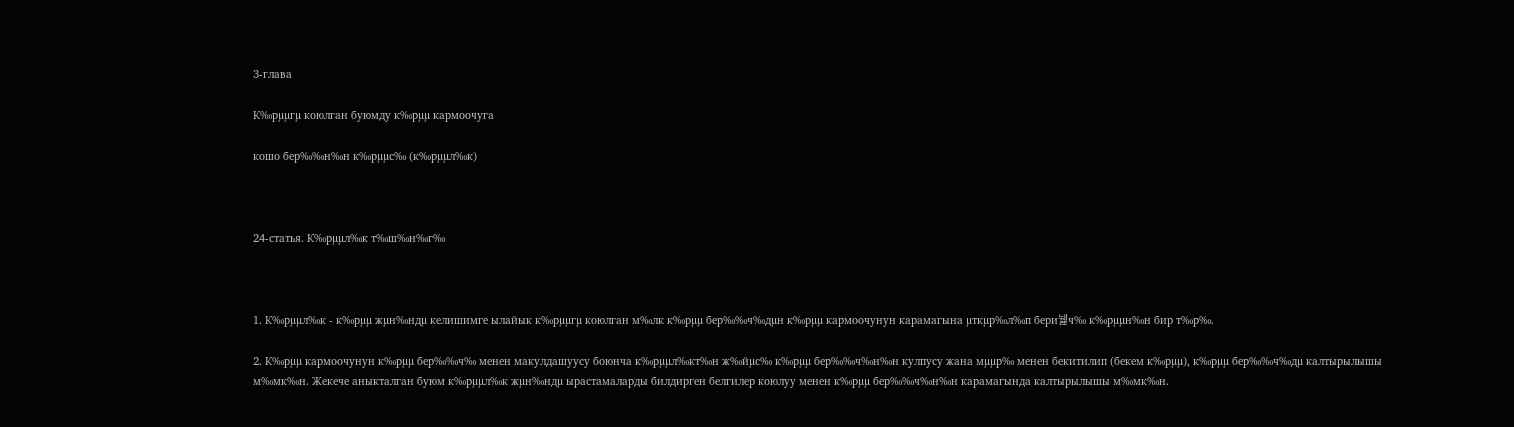3-глава

К‰рµµгµ коюлган буюмду к‰рµµ кармоочуга

кошо бер‰‰н‰н к‰рµµс‰ (к‰рµµл‰к)



24-статья. К‰рµµл‰к т‰ш‰н‰г‰



1. К‰рµµл‰к - к‰рµµ жµн‰ндµ келишимге ылайык к‰рµµгµ коюлган м‰лк к‰рµµ бер‰‰ч‰дµн к‰рµµ кармоочунун карамагына µткµр‰л‰п бери뉉ч‰ к‰рµµн‰н бир т‰р‰.

2. К‰рµµ кармоочунун к‰рµµ бер‰‰ч‰ менен макулдашуусу боюнча к‰рµµл‰кт‰н ж‰йµс‰ к‰рµµ бер‰‰ч‰н‰н кулпусу жана мµµр‰ менен бекитилип (бекем к‰рµµ), к‰рµµ бер‰‰ч‰дµ калтырылышы м‰мк‰н. Жекече аныкталган буюм к‰рµµл‰к жµн‰ндµ ырастамаларды билдирген белгилер коюлуу менен к‰рµµ бер‰‰ч‰н‰н карамагында калтырылышы м‰мк‰н.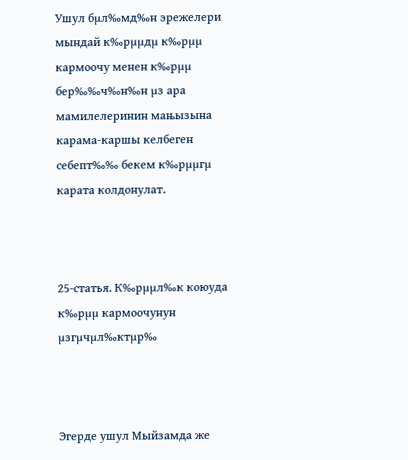Ушул бµл‰мд‰н эрежелери мындай к‰рµµдµ к‰рµµ кармоочу менен к‰рµµ бер‰‰ч‰н‰н µз ара мамилелеринин мањызына карама-каршы келбеген себепт‰‰ бекем к‰рµµгµ карата колдонулат.



25-статья. К‰рµµл‰к коюуда к‰рµµ кармоочунун µзгµчµл‰ктµр‰



Эгерде ушул Мыйзамда же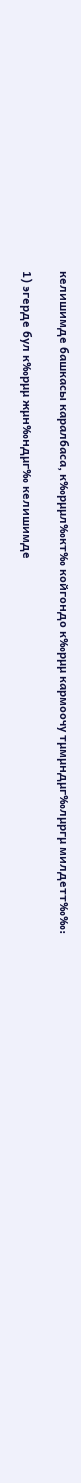келишимде башкасы каралбаса, к‰рµµл‰кт‰ койгондо к‰рµµ кармоочу тµмµндµг‰лµргµ милдетт‰‰:

1) эгерде бул к‰рµµ жµн‰ндµг‰ келишимде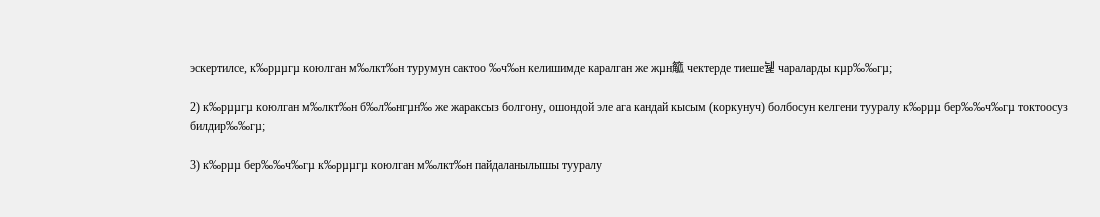эскертилсе, к‰рµµгµ коюлган м‰лкт‰н турумун сактоо ‰ч‰н келишимде каралган же жµн䉉 чектерде тиеше뉉 чараларды кµр‰‰гµ;

2) к‰рµµгµ коюлган м‰лкт‰н б‰л‰нгµн‰ же жараксыз болгону, ошондой эле ага кандай кысым (коркунуч) болбосун келгени тууралу к‰рµµ бер‰‰ч‰гµ токтоосуз билдир‰‰гµ;

3) к‰рµµ бер‰‰ч‰гµ к‰рµµгµ коюлган м‰лкт‰н пайдаланылышы тууралу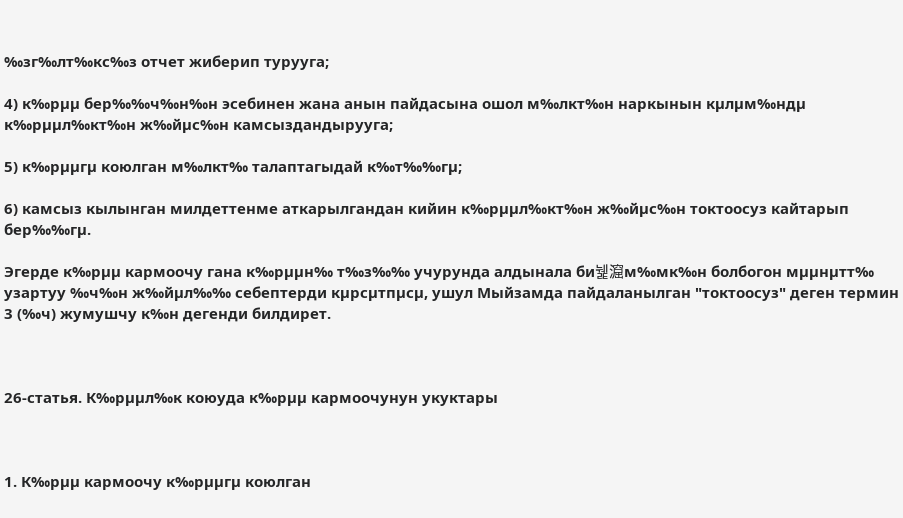‰зг‰лт‰кс‰з отчет жиберип турууга;

4) к‰рµµ бер‰‰ч‰н‰н эсебинен жана анын пайдасына ошол м‰лкт‰н наркынын кµлµм‰ндµ к‰рµµл‰кт‰н ж‰йµс‰н камсыздандырууга;

5) к‰рµµгµ коюлган м‰лкт‰ талаптагыдай к‰т‰‰гµ;

6) камсыз кылынган милдеттенме аткарылгандан кийин к‰рµµл‰кт‰н ж‰йµс‰н токтоосуз кайтарып бер‰‰гµ.

Эгерде к‰рµµ кармоочу гана к‰рµµн‰ т‰з‰‰ учурунда алдынала би뉉㵠м‰мк‰н болбогон мµµнµтт‰ узартуу ‰ч‰н ж‰йµл‰‰ себептерди кµрсµтпµсµ, ушул Мыйзамда пайдаланылган "токтоосуз" деген термин 3 (‰ч) жумушчу к‰н дегенди билдирет.



26-статья. К‰рµµл‰к коюуда к‰рµµ кармоочунун укуктары



1. К‰рµµ кармоочу к‰рµµгµ коюлган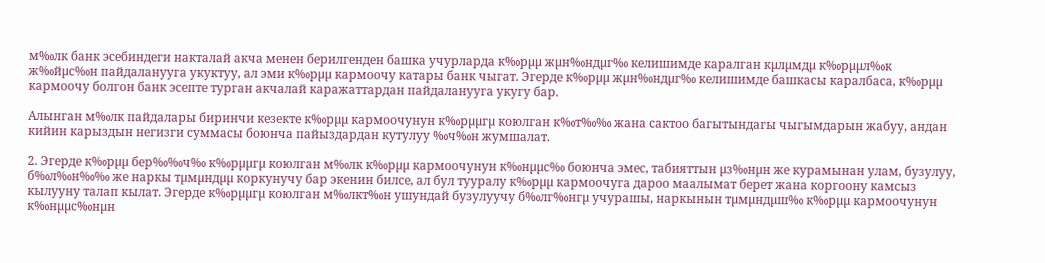м‰лк банк эсебиндеги накталай акча менен берилгенден башка учурларда к‰рµµ жµн‰ндµг‰ келишимде каралган кµлµмдµ к‰рµµл‰к ж‰йµс‰н пайдаланууга укуктуу, ал эми к‰рµµ кармоочу катары банк чыгат. Эгерде к‰рµµ жµн‰ндµг‰ келишимде башкасы каралбаса, к‰рµµ кармоочу болгон банк эсепте турган акчалай каражаттардан пайдаланууга укугу бар.

Алынган м‰лк пайдалары биринчи кезекте к‰рµµ кармоочунун к‰рµµгµ коюлган к‰т‰‰ жана сактоо багытындагы чыгымдарын жабуу, андан кийин карыздын негизги суммасы боюнча пайыздардан кутулуу ‰ч‰н жумшалат.

2. Эгерде к‰рµµ бер‰‰ч‰ к‰рµµгµ коюлган м‰лк к‰рµµ кармоочунун к‰нµµс‰ боюнча эмес, табияттын µз‰нµн же курамынан улам, бузулуу, б‰л‰н‰‰ же наркы тµмµндµµ коркунучу бар экенин билсе, ал бул тууралу к‰рµµ кармоочуга дароо маалымат берет жана коргоону камсыз кылууну талап кылат. Эгерде к‰рµµгµ коюлган м‰лкт‰н ушундай бузулуучу б‰лг‰нгµ учурашы, наркынын тµмµндµш‰ к‰рµµ кармоочунун к‰нµµс‰нµн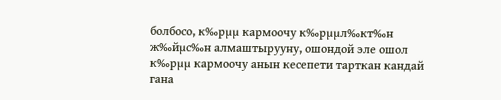болбосо, к‰рµµ кармоочу к‰рµµл‰кт‰н ж‰йµс‰н алмаштырууну, ошондой эле ошол к‰рµµ кармоочу анын кесепети тарткан кандай гана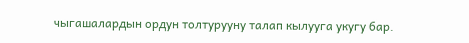чыгашалардын ордун толтурууну талап кылууга укугу бар.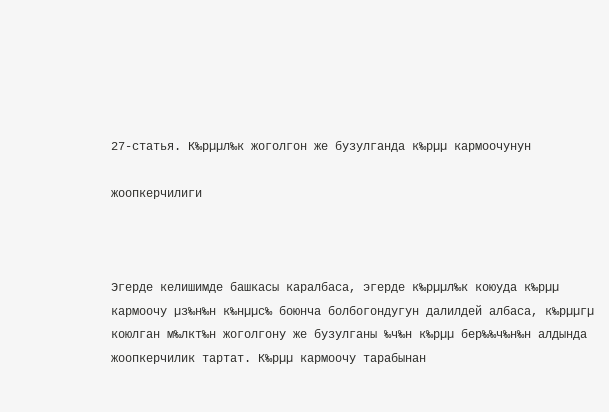27-статья. К‰рµµл‰к жоголгон же бузулганда к‰рµµ кармоочунун

жоопкерчилиги



Эгерде келишимде башкасы каралбаса, эгерде к‰рµµл‰к коюуда к‰рµµ кармоочу µз‰н‰н к‰нµµс‰ боюнча болбогондугун далилдей албаса, к‰рµµгµ коюлган м‰лкт‰н жоголгону же бузулганы ‰ч‰н к‰рµµ бер‰‰ч‰н‰н алдында жоопкерчилик тартат. К‰рµµ кармоочу тарабынан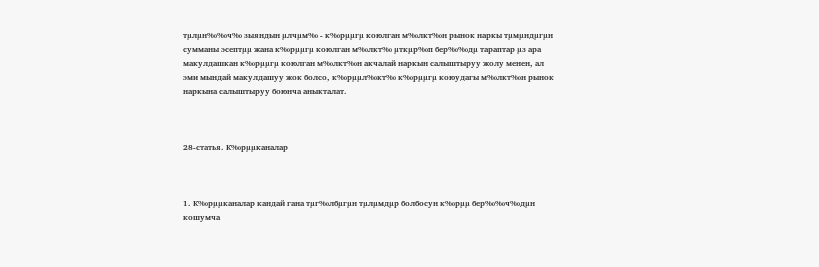тµлµн‰‰ч‰ зыяндын µлчµм‰ - к‰рµµгµ коюлган м‰лкт‰н рынок наркы тµмµндµгµн сумманы эсептµµ жана к‰рµµгµ коюлган м‰лкт‰ µткµр‰п бер‰‰дµ тараптар µз ара макулдашкан к‰рµµгµ коюлган м‰лкт‰н акчалай наркын салыштыруу жолу менен, ал эми мындай макулдашуу жок болсо, к‰рµµл‰кт‰ к‰рµµгµ коюудагы м‰лкт‰н рынок наркына салыштыруу боюнча аныкталат.



28-статья. К‰рµµканалар



1. К‰рµµканалар кандай гана тµг‰лбµгµн тµлµмдµр болбосун к‰рµµ бер‰‰ч‰дµн кошумча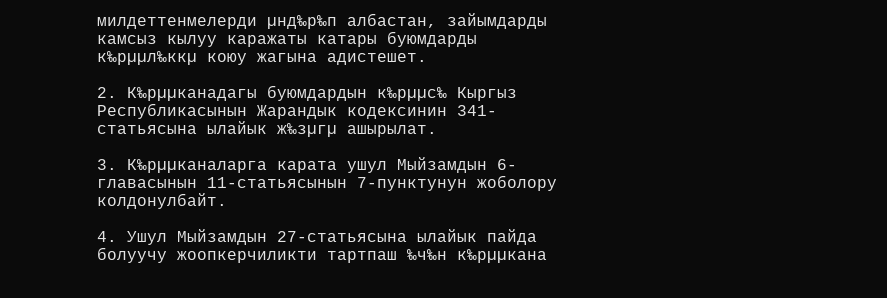милдеттенмелерди µнд‰р‰п албастан, зайымдарды камсыз кылуу каражаты катары буюмдарды к‰рµµл‰ккµ коюу жагына адистешет.

2. К‰рµµканадагы буюмдардын к‰рµµс‰ Кыргыз Республикасынын Жарандык кодексинин 341-статьясына ылайык ж‰зµгµ ашырылат.

3. К‰рµµканаларга карата ушул Мыйзамдын 6-главасынын 11-статьясынын 7-пунктунун жоболору колдонулбайт.

4. Ушул Мыйзамдын 27-статьясына ылайык пайда болуучу жоопкерчиликти тартпаш ‰ч‰н к‰рµµкана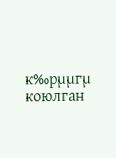к‰рµµгµ коюлган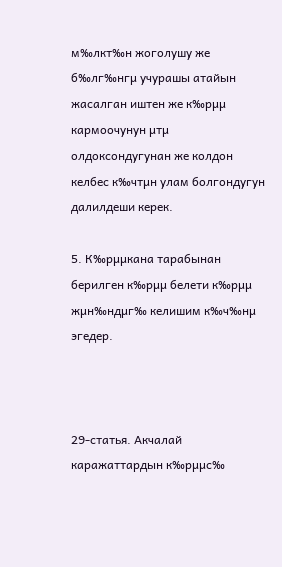м‰лкт‰н жоголушу же б‰лг‰нгµ учурашы атайын жасалган иштен же к‰рµµ кармоочунун µтµ олдоксондугунан же колдон келбес к‰чтµн улам болгондугун далилдеши керек.

5. К‰рµµкана тарабынан берилген к‰рµµ белети к‰рµµ жµн‰ндµг‰ келишим к‰ч‰нµ эгедер.



29-статья. Акчалай каражаттардын к‰рµµс‰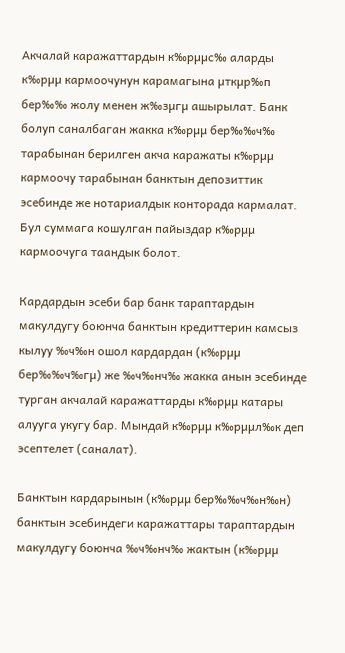Акчалай каражаттардын к‰рµµс‰ аларды к‰рµµ кармоочунун карамагына µткµр‰п бер‰‰ жолу менен ж‰зµгµ ашырылат. Банк болуп саналбаган жакка к‰рµµ бер‰‰ч‰ тарабынан берилген акча каражаты к‰рµµ кармоочу тарабынан банктын депозиттик эсебинде же нотариалдык конторада кармалат. Бул суммага кошулган пайыздар к‰рµµ кармоочуга таандык болот.

Кардардын эсеби бар банк тараптардын макулдугу боюнча банктын кредиттерин камсыз кылуу ‰ч‰н ошол кардардан (к‰рµµ бер‰‰ч‰гµ) же ‰ч‰нч‰ жакка анын эсебинде турган акчалай каражаттарды к‰рµµ катары алууга укугу бар. Мындай к‰рµµ к‰рµµл‰к деп эсептелет (саналат).

Банктын кардарынын (к‰рµµ бер‰‰ч‰н‰н) банктын эсебиндеги каражаттары тараптардын макулдугу боюнча ‰ч‰нч‰ жактын (к‰рµµ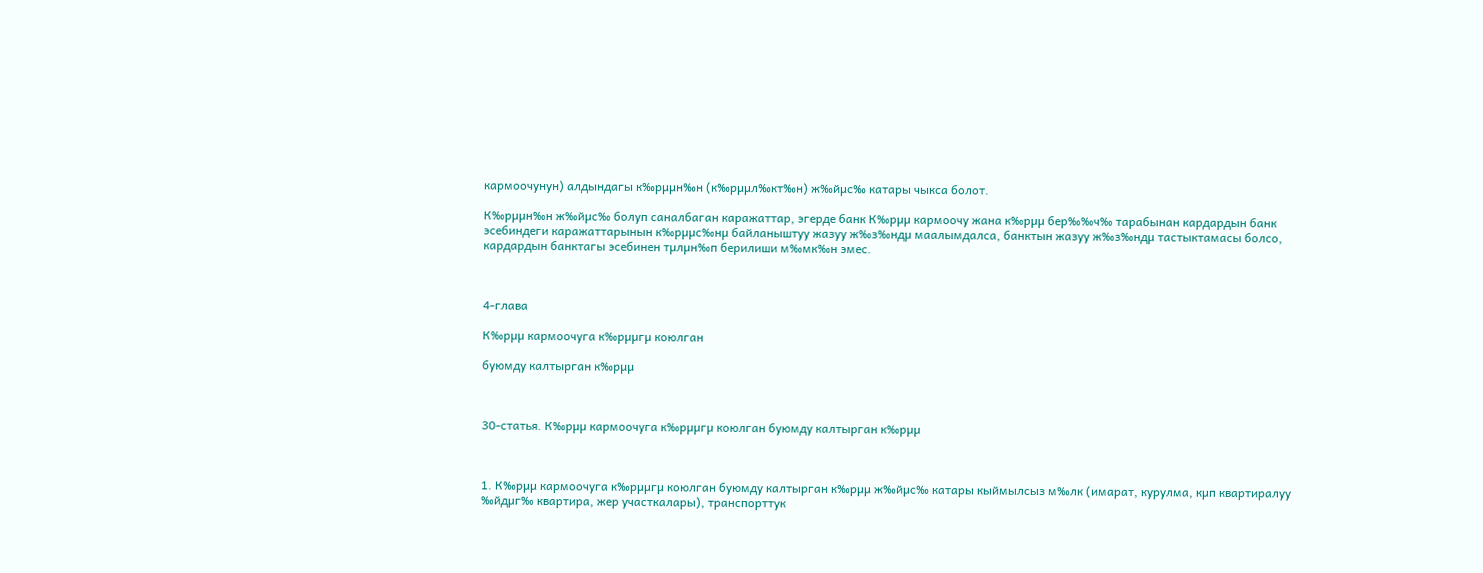кармоочунун) алдындагы к‰рµµн‰н (к‰рµµл‰кт‰н) ж‰йµс‰ катары чыкса болот.

К‰рµµн‰н ж‰йµс‰ болуп саналбаган каражаттар, эгерде банк К‰рµµ кармоочу жана к‰рµµ бер‰‰ч‰ тарабынан кардардын банк эсебиндеги каражаттарынын к‰рµµс‰нµ байланыштуу жазуу ж‰з‰ндµ маалымдалса, банктын жазуу ж‰з‰ндµ тастыктамасы болсо, кардардын банктагы эсебинен тµлµн‰п берилиши м‰мк‰н эмес.



4-глава

К‰рµµ кармоочуга к‰рµµгµ коюлган

буюмду калтырган к‰рµµ



30-статья. К‰рµµ кармоочуга к‰рµµгµ коюлган буюмду калтырган к‰рµµ



1. К‰рµµ кармоочуга к‰рµµгµ коюлган буюмду калтырган к‰рµµ ж‰йµс‰ катары кыймылсыз м‰лк (имарат, курулма, кµп квартиралуу ‰йдµг‰ квартира, жер участкалары), транспорттук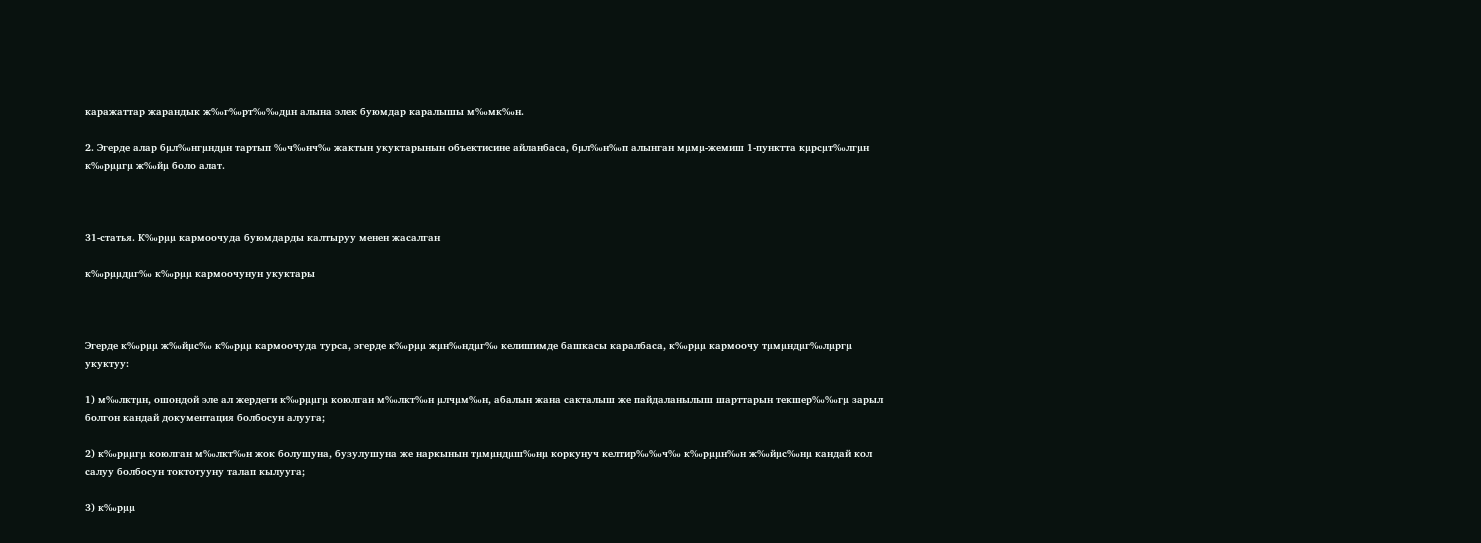каражаттар жарандык ж‰г‰рт‰‰дµн алына элек буюмдар каралышы м‰мк‰н.

2. Эгерде алар бµл‰нгµндµн тартып ‰ч‰нч‰ жактын укуктарынын объектисине айланбаса, бµл‰н‰п алынган мµмµ-жемиш 1-пунктта кµрсµт‰лгµн к‰рµµгµ ж‰йµ боло алат.



31-статья. К‰рµµ кармоочуда буюмдарды калтыруу менен жасалган

к‰рµµдµг‰ к‰рµµ кармоочунун укуктары



Эгерде к‰рµµ ж‰йµс‰ к‰рµµ кармоочуда турса, эгерде к‰рµµ жµн‰ндµг‰ келишимде башкасы каралбаса, к‰рµµ кармоочу тµмµндµг‰лµргµ укуктуу:

1) м‰лктµн, ошондой эле ал жердеги к‰рµµгµ коюлган м‰лкт‰н µлчµм‰н, абалын жана сакталыш же пайдаланылыш шарттарын текшер‰‰гµ зарыл болгон кандай документация болбосун алууга;

2) к‰рµµгµ коюлган м‰лкт‰н жок болушуна, бузулушуна же наркынын тµмµндµш‰нµ коркунуч келтир‰‰ч‰ к‰рµµн‰н ж‰йµс‰нµ кандай кол салуу болбосун токтотууну талап кылууга;

3) к‰рµµ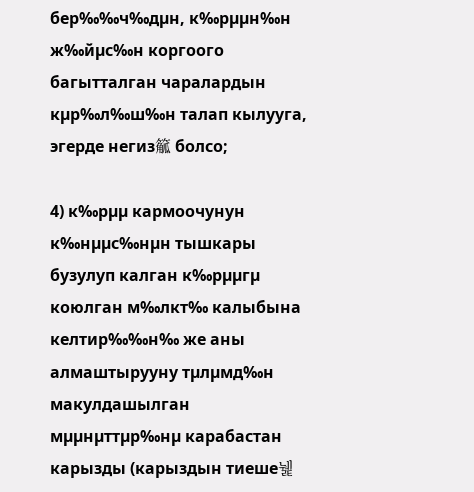бер‰‰ч‰дµн, к‰рµµн‰н ж‰йµс‰н коргоого багытталган чаралардын кµр‰л‰ш‰н талап кылууга, эгерде негиз䉉 болсо;

4) к‰рµµ кармоочунун к‰нµµс‰нµн тышкары бузулуп калган к‰рµµгµ коюлган м‰лкт‰ калыбына келтир‰‰н‰ же аны алмаштырууну тµлµмд‰н макулдашылган мµµнµттµр‰нµ карабастан карызды (карыздын тиеше뉉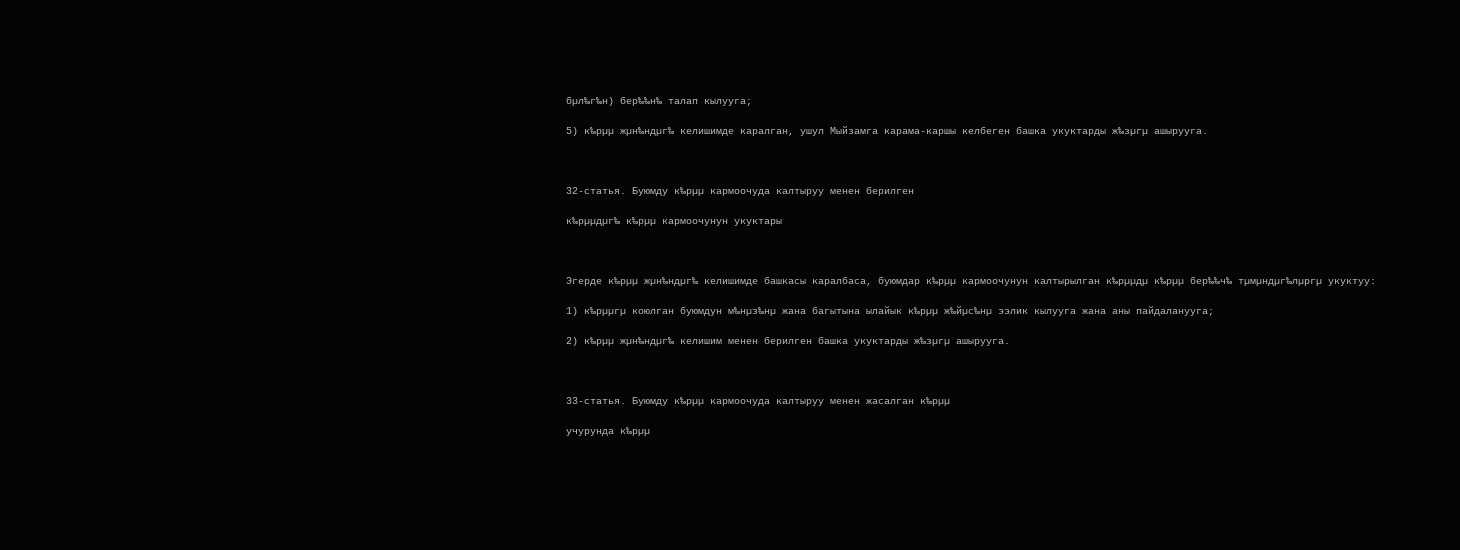бµл‰г‰н) бер‰‰н‰ талап кылууга;

5) к‰рµµ жµн‰ндµг‰ келишимде каралган, ушул Мыйзамга карама-каршы келбеген башка укуктарды ж‰зµгµ ашырууга.



32-статья. Буюмду к‰рµµ кармоочуда калтыруу менен берилген

к‰рµµдµг‰ к‰рµµ кармоочунун укуктары



Эгерде к‰рµµ жµн‰ндµг‰ келишимде башкасы каралбаса, буюмдар к‰рµµ кармоочунун калтырылган к‰рµµдµ к‰рµµ бер‰‰ч‰ тµмµндµг‰лµргµ укуктуу:

1) к‰рµµгµ коюлган буюмдун м‰нµз‰нµ жана багытына ылайык к‰рµµ ж‰йµс‰нµ ээлик кылууга жана аны пайдаланууга;

2) к‰рµµ жµн‰ндµг‰ келишим менен берилген башка укуктарды ж‰зµгµ ашырууга.



33-статья. Буюмду к‰рµµ кармоочуда калтыруу менен жасалган к‰рµµ

учурунда к‰рµµ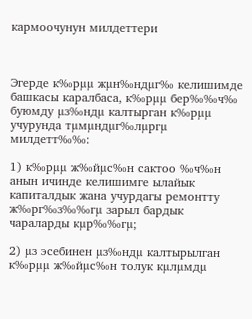кармоочунун милдеттери



Эгерде к‰рµµ жµн‰ндµг‰ келишимде башкасы каралбаса, к‰рµµ бер‰‰ч‰ буюмду µз‰ндµ калтырган к‰рµµ учурунда тµмµндµг‰лµргµ милдетт‰‰:

1) к‰рµµ ж‰йµс‰н сактоо ‰ч‰н анын ичинде келишимге ылайык капиталдык жана учурдагы ремонтту ж‰рг‰з‰‰гµ зарыл бардык чараларды кµр‰‰гµ;

2) µз эсебинен µз‰ндµ калтырылган к‰рµµ ж‰йµс‰н толук кµлµмдµ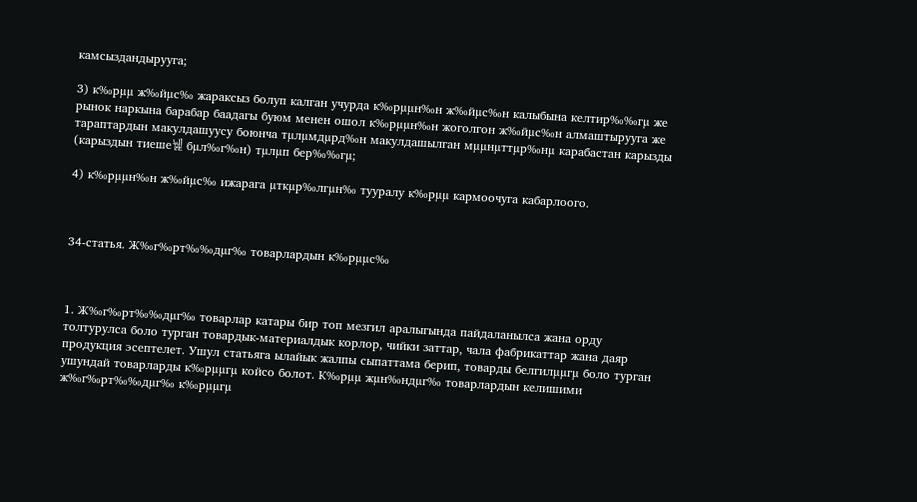камсыздандырууга;

3) к‰рµµ ж‰йµс‰ жараксыз болуп калган учурда к‰рµµн‰н ж‰йµс‰н калыбына келтир‰‰гµ же рынок наркына барабар баадагы буюм менен ошол к‰рµµн‰н жоголгон ж‰йµс‰н алмаштырууга же тараптардын макулдашуусу боюнча тµлµмдµрд‰н макулдашылган мµµнµттµр‰нµ карабастан карызды (карыздын тиеше뉉 бµл‰г‰н) тµлµп бер‰‰гµ;

4) к‰рµµн‰н ж‰йµс‰ ижарага µткµр‰лгµн‰ тууралу к‰рµµ кармоочуга кабарлоого.



34-статья. Ж‰г‰рт‰‰дµг‰ товарлардын к‰рµµс‰



1. Ж‰г‰рт‰‰дµг‰ товарлар катары бир топ мезгил аралыгында пайдаланылса жана орду толтурулса боло турган товардык-материалдык корлор, чийки заттар, чала фабрикаттар жана даяр продукция эсептелет. Ушул статьяга ылайык жалпы сыпаттама берип, товарды белгилµµгµ боло турган ушундай товарларды к‰рµµгµ койсо болот. К‰рµµ жµн‰ндµг‰ товарлардын келишими ж‰г‰рт‰‰дµг‰ к‰рµµгµ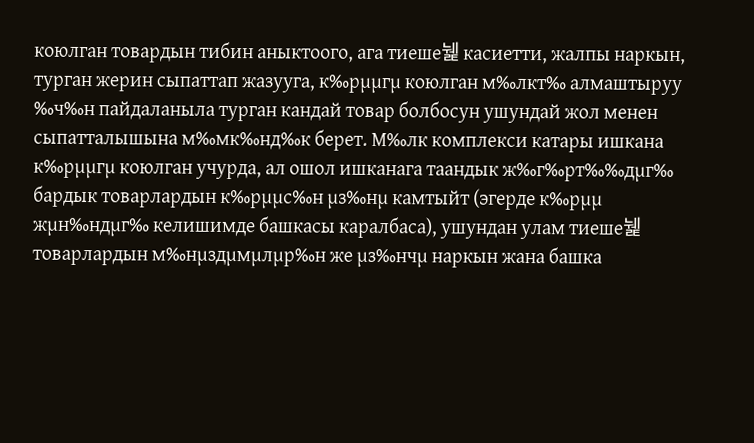коюлган товардын тибин аныктоого, ага тиеше뉉 касиетти, жалпы наркын, турган жерин сыпаттап жазууга, к‰рµµгµ коюлган м‰лкт‰ алмаштыруу ‰ч‰н пайдаланыла турган кандай товар болбосун ушундай жол менен сыпатталышына м‰мк‰нд‰к берет. М‰лк комплекси катары ишкана к‰рµµгµ коюлган учурда, ал ошол ишканага таандык ж‰г‰рт‰‰дµг‰ бардык товарлардын к‰рµµс‰н µз‰нµ камтыйт (эгерде к‰рµµ жµн‰ндµг‰ келишимде башкасы каралбаса), ушундан улам тиеше뉉 товарлардын м‰нµздµмµлµр‰н же µз‰нчµ наркын жана башка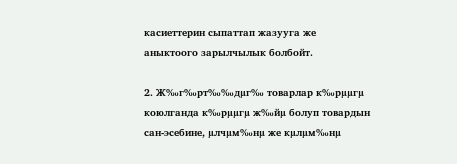касиеттерин сыпаттап жазууга же аныктоого зарылчылык болбойт.

2. Ж‰г‰рт‰‰дµг‰ товарлар к‰рµµгµ коюлганда к‰рµµгµ ж‰йµ болуп товардын сан-эсебине, µлчµм‰нµ же кµлµм‰нµ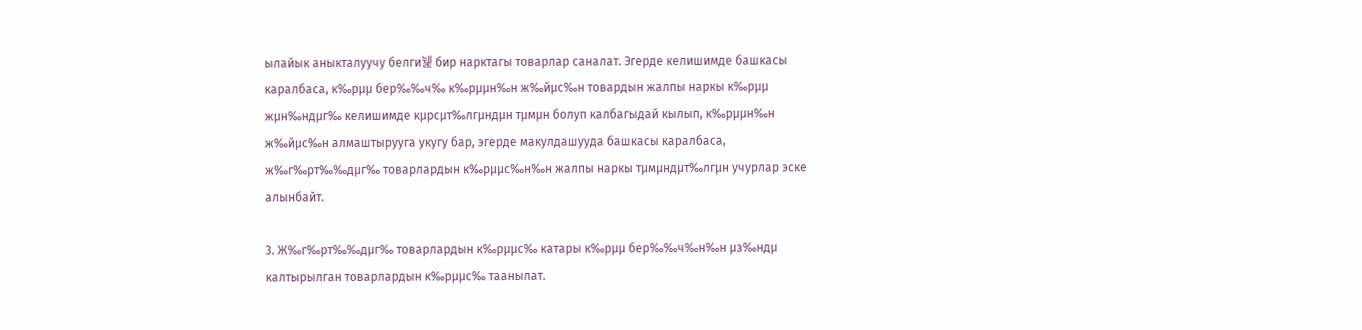ылайык аныкталуучу белги뉉 бир нарктагы товарлар саналат. Эгерде келишимде башкасы каралбаса, к‰рµµ бер‰‰ч‰ к‰рµµн‰н ж‰йµс‰н товардын жалпы наркы к‰рµµ жµн‰ндµг‰ келишимде кµрсµт‰лгµндµн тµмµн болуп калбагыдай кылып, к‰рµµн‰н ж‰йµс‰н алмаштырууга укугу бар, эгерде макулдашууда башкасы каралбаса, ж‰г‰рт‰‰дµг‰ товарлардын к‰рµµс‰н‰н жалпы наркы тµмµндµт‰лгµн учурлар эске алынбайт.

3. Ж‰г‰рт‰‰дµг‰ товарлардын к‰рµµс‰ катары к‰рµµ бер‰‰ч‰н‰н µз‰ндµ калтырылган товарлардын к‰рµµс‰ таанылат.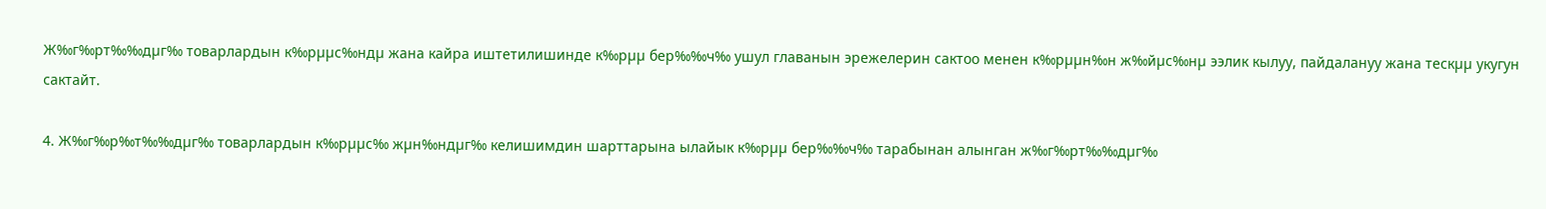Ж‰г‰рт‰‰дµг‰ товарлардын к‰рµµс‰ндµ жана кайра иштетилишинде к‰рµµ бер‰‰ч‰ ушул главанын эрежелерин сактоо менен к‰рµµн‰н ж‰йµс‰нµ ээлик кылуу, пайдалануу жана тескµµ укугун сактайт.

4. Ж‰г‰р‰т‰‰дµг‰ товарлардын к‰рµµс‰ жµн‰ндµг‰ келишимдин шарттарына ылайык к‰рµµ бер‰‰ч‰ тарабынан алынган ж‰г‰рт‰‰дµг‰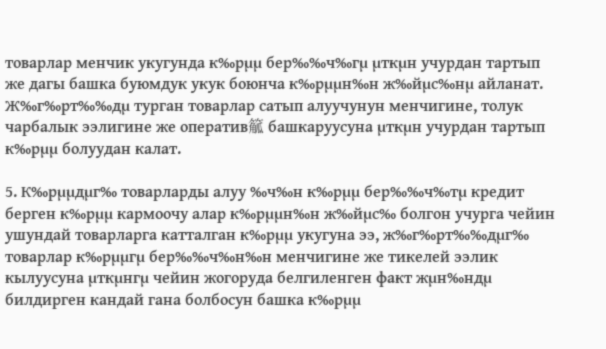товарлар менчик укугунда к‰рµµ бер‰‰ч‰гµ µткµн учурдан тартып же дагы башка буюмдук укук боюнча к‰рµµн‰н ж‰йµс‰нµ айланат. Ж‰г‰рт‰‰дµ турган товарлар сатып алуучунун менчигине, толук чарбалык ээлигине же оператив䉉 башкаруусуна µткµн учурдан тартып к‰рµµ болуудан калат.

5. К‰рµµдµг‰ товарларды алуу ‰ч‰н к‰рµµ бер‰‰ч‰тµ кредит берген к‰рµµ кармоочу алар к‰рµµн‰н ж‰йµс‰ болгон учурга чейин ушундай товарларга катталган к‰рµµ укугуна ээ, ж‰г‰рт‰‰дµг‰ товарлар к‰рµµгµ бер‰‰ч‰н‰н менчигине же тикелей ээлик кылуусуна µткµнгµ чейин жогоруда белгиленген факт жµн‰ндµ билдирген кандай гана болбосун башка к‰рµµ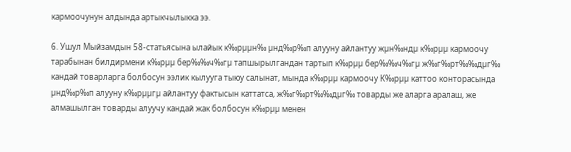кармоочунун алдында артыкчылыкка ээ.

6. Ушул Мыйзамдын 58-статьясына ылайык к‰рµµн‰ µнд‰р‰п алууну айлантуу жµн‰ндµ к‰рµµ кармоочу тарабынан билдирмени к‰рµµ бер‰‰ч‰гµ тапшырылгандан тартып к‰рµµ бер‰‰ч‰гµ ж‰г‰рт‰‰дµг‰ кандай товарларга болбосун ээлик кылууга тыюу салынат, мында к‰рµµ кармоочу К‰рµµ каттоо конторасында µнд‰р‰п алууну к‰рµµгµ айлантуу фактысын каттатса, ж‰г‰рт‰‰дµг‰ товарды же аларга аралаш, же алмашылган товарды алуучу кандай жак болбосун к‰рµµ менен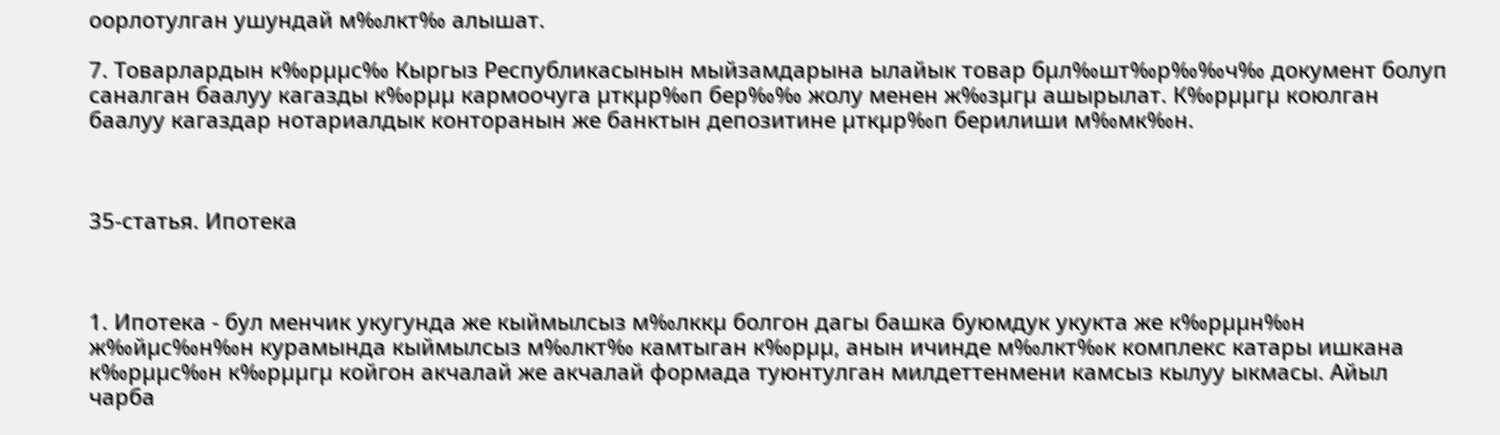оорлотулган ушундай м‰лкт‰ алышат.

7. Товарлардын к‰рµµс‰ Кыргыз Республикасынын мыйзамдарына ылайык товар бµл‰шт‰р‰‰ч‰ документ болуп саналган баалуу кагазды к‰рµµ кармоочуга µткµр‰п бер‰‰ жолу менен ж‰зµгµ ашырылат. К‰рµµгµ коюлган баалуу кагаздар нотариалдык конторанын же банктын депозитине µткµр‰п берилиши м‰мк‰н.



35-статья. Ипотека



1. Ипотека - бул менчик укугунда же кыймылсыз м‰лккµ болгон дагы башка буюмдук укукта же к‰рµµн‰н ж‰йµс‰н‰н курамында кыймылсыз м‰лкт‰ камтыган к‰рµµ, анын ичинде м‰лкт‰к комплекс катары ишкана к‰рµµс‰н к‰рµµгµ койгон акчалай же акчалай формада туюнтулган милдеттенмени камсыз кылуу ыкмасы. Айыл чарба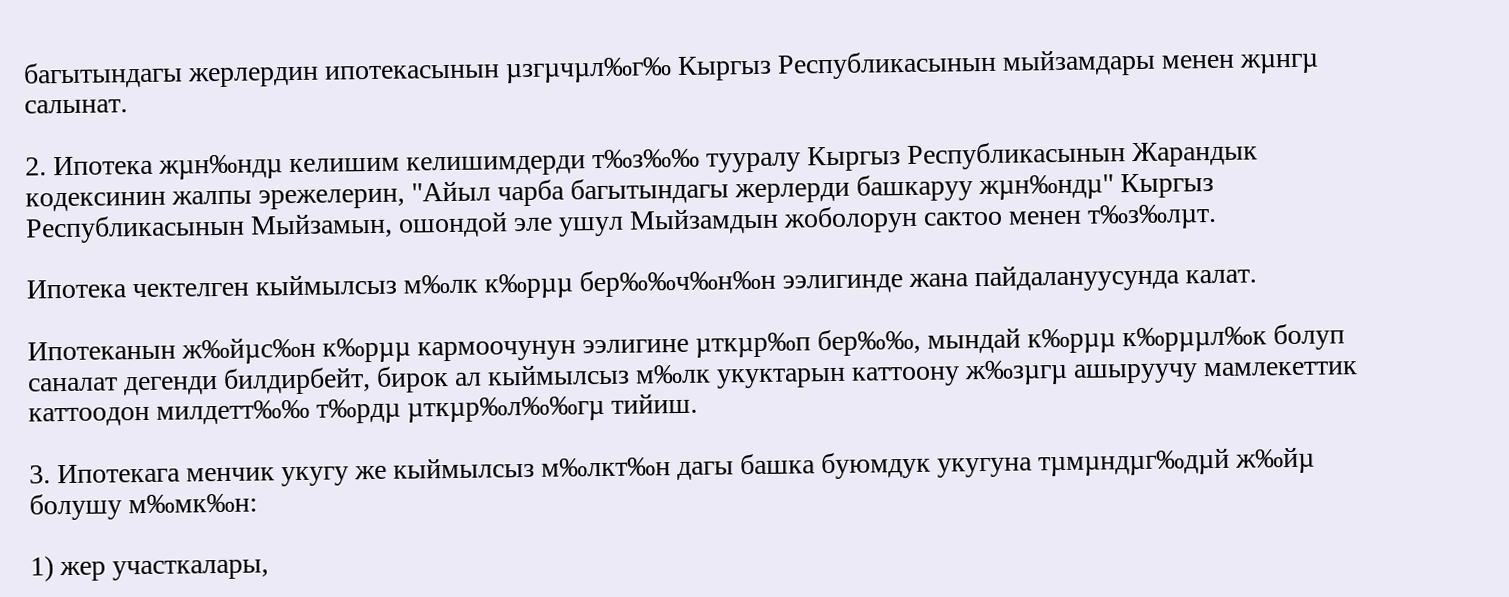багытындагы жерлердин ипотекасынын µзгµчµл‰г‰ Кыргыз Республикасынын мыйзамдары менен жµнгµ салынат.

2. Ипотека жµн‰ндµ келишим келишимдерди т‰з‰‰ тууралу Кыргыз Республикасынын Жарандык кодексинин жалпы эрежелерин, "Айыл чарба багытындагы жерлерди башкаруу жµн‰ндµ" Кыргыз Республикасынын Мыйзамын, ошондой эле ушул Мыйзамдын жоболорун сактоо менен т‰з‰лµт.

Ипотека чектелген кыймылсыз м‰лк к‰рµµ бер‰‰ч‰н‰н ээлигинде жана пайдалануусунда калат.

Ипотеканын ж‰йµс‰н к‰рµµ кармоочунун ээлигине µткµр‰п бер‰‰, мындай к‰рµµ к‰рµµл‰к болуп саналат дегенди билдирбейт, бирок ал кыймылсыз м‰лк укуктарын каттоону ж‰зµгµ ашыруучу мамлекеттик каттоодон милдетт‰‰ т‰рдµ µткµр‰л‰‰гµ тийиш.

3. Ипотекага менчик укугу же кыймылсыз м‰лкт‰н дагы башка буюмдук укугуна тµмµндµг‰дµй ж‰йµ болушу м‰мк‰н:

1) жер участкалары,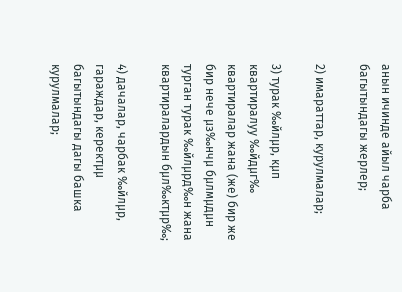анын ичинде айыл чарба багытындагы жерлер;

2) имараттар, курулмалар;

3) турак ‰йлµр, кµп квартиралуу ‰йдµг‰ квартиралар жана (же) бир же бир нече µз‰нчµ бµлмµдµн турган турак ‰йлµрд‰н жана квартиралардын бµл‰ктµр‰;

4) дачалар, чарбак ‰йлµр, гараждар, керектµµ багытындагы дагы башка курулмалар;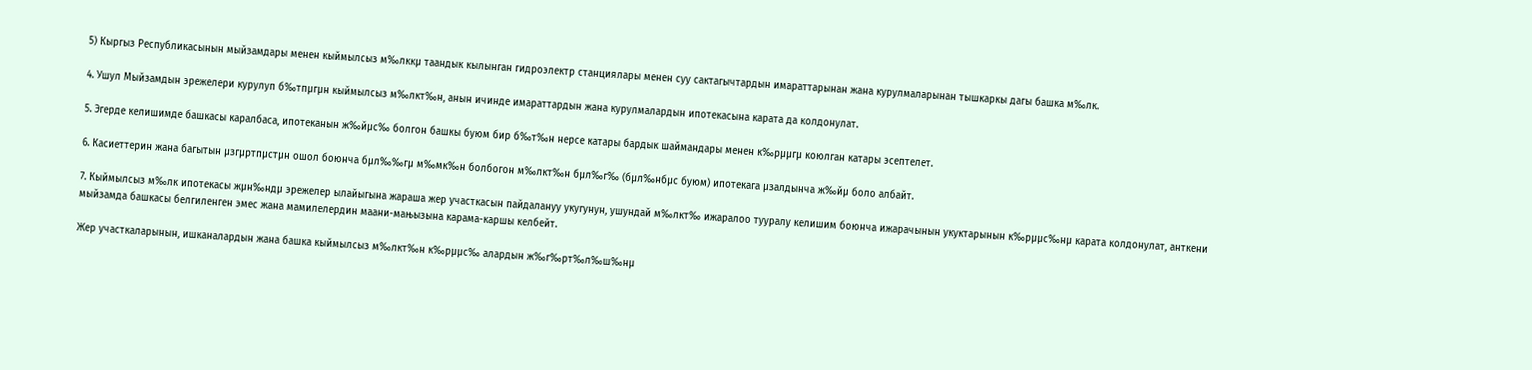5) Кыргыз Республикасынын мыйзамдары менен кыймылсыз м‰лккµ таандык кылынган гидроэлектр станциялары менен суу сактагычтардын имараттарынан жана курулмаларынан тышкаркы дагы башка м‰лк.

4. Ушул Мыйзамдын эрежелери курулуп б‰тпµгµн кыймылсыз м‰лкт‰н, анын ичинде имараттардын жана курулмалардын ипотекасына карата да колдонулат.

5. Эгерде келишимде башкасы каралбаса, ипотеканын ж‰йµс‰ болгон башкы буюм бир б‰т‰н нерсе катары бардык шаймандары менен к‰рµµгµ коюлган катары эсептелет.

6. Касиеттерин жана багытын µзгµртпµстµн ошол боюнча бµл‰‰гµ м‰мк‰н болбогон м‰лкт‰н бµл‰г‰ (бµл‰нбµс буюм) ипотекага µзалдынча ж‰йµ боло албайт.

7. Кыймылсыз м‰лк ипотекасы жµн‰ндµ эрежелер ылайыгына жараша жер участкасын пайдалануу укугунун, ушундай м‰лкт‰ ижаралоо тууралу келишим боюнча ижарачынын укуктарынын к‰рµµс‰нµ карата колдонулат, анткени мыйзамда башкасы белгиленген эмес жана мамилелердин маани-мањызына карама-каршы келбейт.

Жер участкаларынын, ишканалардын жана башка кыймылсыз м‰лкт‰н к‰рµµс‰ алардын ж‰г‰рт‰л‰ш‰нµ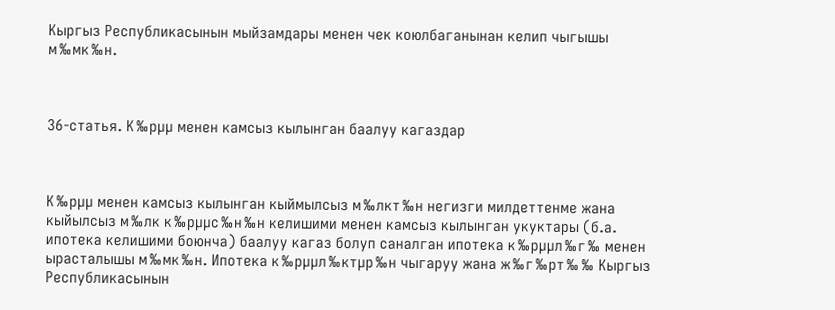Кыргыз Республикасынын мыйзамдары менен чек коюлбаганынан келип чыгышы м‰мк‰н.



36-статья. К‰рµµ менен камсыз кылынган баалуу кагаздар



К‰рµµ менен камсыз кылынган кыймылсыз м‰лкт‰н негизги милдеттенме жана кыйылсыз м‰лк к‰рµµс‰н‰н келишими менен камсыз кылынган укуктары (б.а. ипотека келишими боюнча) баалуу кагаз болуп саналган ипотека к‰рµµл‰г‰ менен ырасталышы м‰мк‰н. Ипотека к‰рµµл‰ктµр‰н чыгаруу жана ж‰г‰рт‰‰ Кыргыз Республикасынын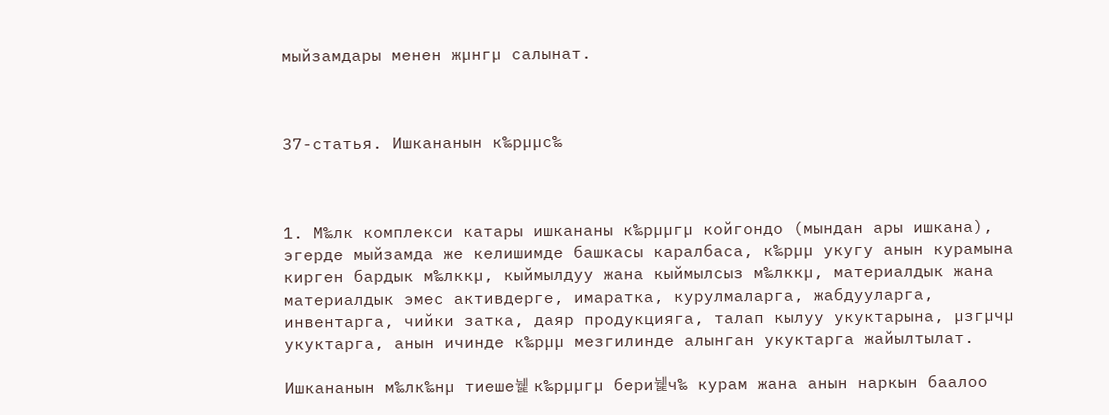мыйзамдары менен жµнгµ салынат.



37-статья. Ишкананын к‰рµµс‰



1. М‰лк комплекси катары ишкананы к‰рµµгµ койгондо (мындан ары ишкана), эгерде мыйзамда же келишимде башкасы каралбаса, к‰рµµ укугу анын курамына кирген бардык м‰лккµ, кыймылдуу жана кыймылсыз м‰лккµ, материалдык жана материалдык эмес активдерге, имаратка, курулмаларга, жабдууларга, инвентарга, чийки затка, даяр продукцияга, талап кылуу укуктарына, µзгµчµ укуктарга, анын ичинде к‰рµµ мезгилинде алынган укуктарга жайылтылат.

Ишкананын м‰лк‰нµ тиеше뉉 к‰рµµгµ бери뉉ч‰ курам жана анын наркын баалоо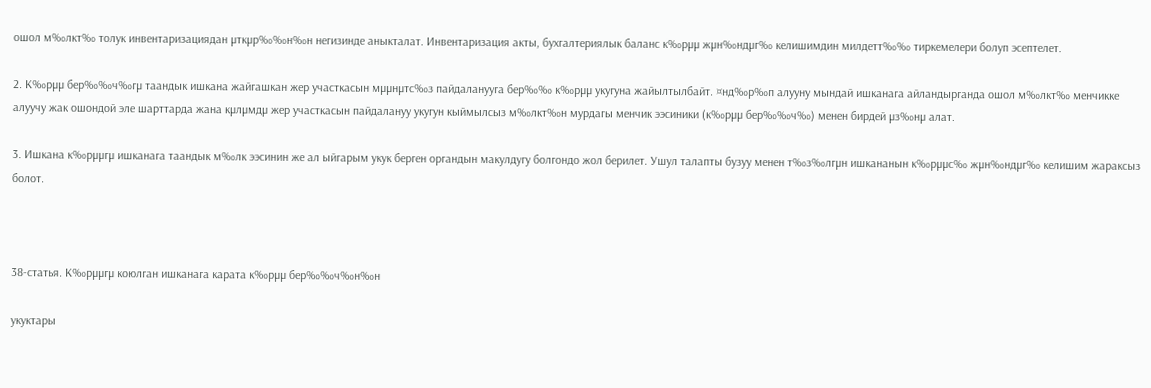ошол м‰лкт‰ толук инвентаризациядан µткµр‰‰н‰н негизинде аныкталат. Инвентаризация акты, бухгалтериялык баланс к‰рµµ жµн‰ндµг‰ келишимдин милдетт‰‰ тиркемелери болуп эсептелет.

2. К‰рµµ бер‰‰ч‰гµ таандык ишкана жайгашкан жер участкасын мµµнµтс‰з пайдаланууга бер‰‰ к‰рµµ укугуна жайылтылбайт. ¤нд‰р‰п алууну мындай ишканага айландырганда ошол м‰лкт‰ менчикке алуучу жак ошондой эле шарттарда жана кµлµмдµ жер участкасын пайдалануу укугун кыймылсыз м‰лкт‰н мурдагы менчик ээсиники (к‰рµµ бер‰‰ч‰) менен бирдей µз‰нµ алат.

3. Ишкана к‰рµµгµ ишканага таандык м‰лк ээсинин же ал ыйгарым укук берген органдын макулдугу болгондо жол берилет. Ушул талапты бузуу менен т‰з‰лгµн ишкананын к‰рµµс‰ жµн‰ндµг‰ келишим жараксыз болот.



38-статья. К‰рµµгµ коюлган ишканага карата к‰рµµ бер‰‰ч‰н‰н

укуктары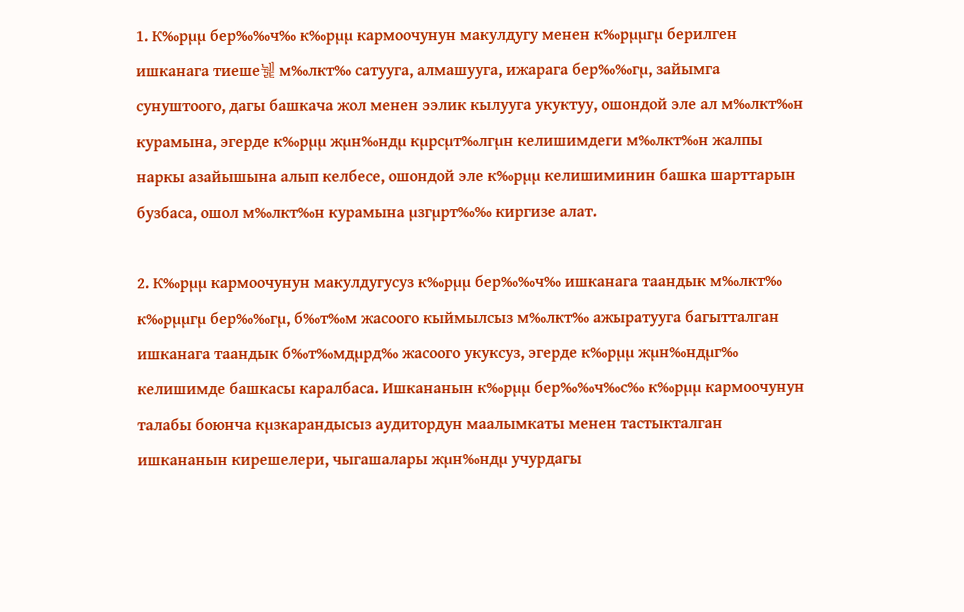1. К‰рµµ бер‰‰ч‰ к‰рµµ кармоочунун макулдугу менен к‰рµµгµ берилген ишканага тиеше뉉 м‰лкт‰ сатууга, алмашууга, ижарага бер‰‰гµ, зайымга сунуштоого, дагы башкача жол менен ээлик кылууга укуктуу, ошондой эле ал м‰лкт‰н курамына, эгерде к‰рµµ жµн‰ндµ кµрсµт‰лгµн келишимдеги м‰лкт‰н жалпы наркы азайышына алып келбесе, ошондой эле к‰рµµ келишиминин башка шарттарын бузбаса, ошол м‰лкт‰н курамына µзгµрт‰‰ киргизе алат.

2. К‰рµµ кармоочунун макулдугусуз к‰рµµ бер‰‰ч‰ ишканага таандык м‰лкт‰ к‰рµµгµ бер‰‰гµ, б‰т‰м жасоого кыймылсыз м‰лкт‰ ажыратууга багытталган ишканага таандык б‰т‰мдµрд‰ жасоого укуксуз, эгерде к‰рµµ жµн‰ндµг‰ келишимде башкасы каралбаса. Ишкананын к‰рµµ бер‰‰ч‰с‰ к‰рµµ кармоочунун талабы боюнча кµзкарандысыз аудитордун маалымкаты менен тастыкталган ишкананын кирешелери, чыгашалары жµн‰ндµ учурдагы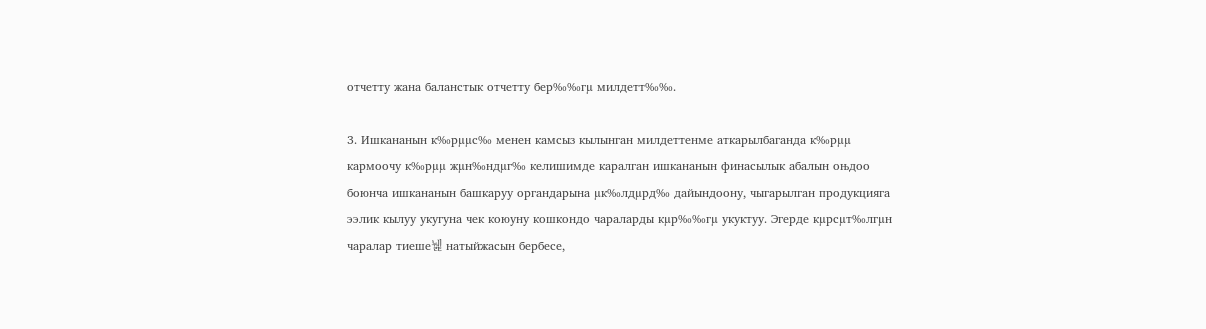отчетту жана баланстык отчетту бер‰‰гµ милдетт‰‰.

3. Ишкананын к‰рµµс‰ менен камсыз кылынган милдеттенме аткарылбаганда к‰рµµ кармоочу к‰рµµ жµн‰ндµг‰ келишимде каралган ишкананын финасылык абалын оњдоо боюнча ишкананын башкаруу органдарына µк‰лдµрд‰ дайындоону, чыгарылган продукцияга ээлик кылуу укугуна чек коюуну кошкондо чараларды кµр‰‰гµ укуктуу. Эгерде кµрсµт‰лгµн чаралар тиеше뉉 натыйжасын бербесе,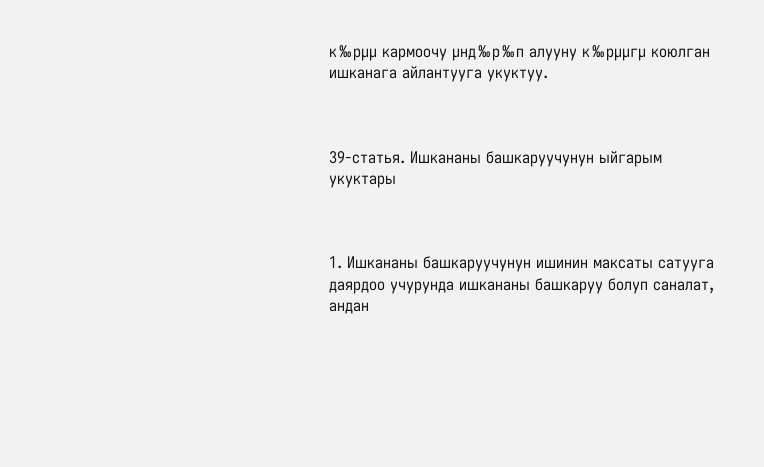к‰рµµ кармоочу µнд‰р‰п алууну к‰рµµгµ коюлган ишканага айлантууга укуктуу.



39-статья. Ишкананы башкаруучунун ыйгарым укуктары



1. Ишкананы башкаруучунун ишинин максаты сатууга даярдоо учурунда ишкананы башкаруу болуп саналат, андан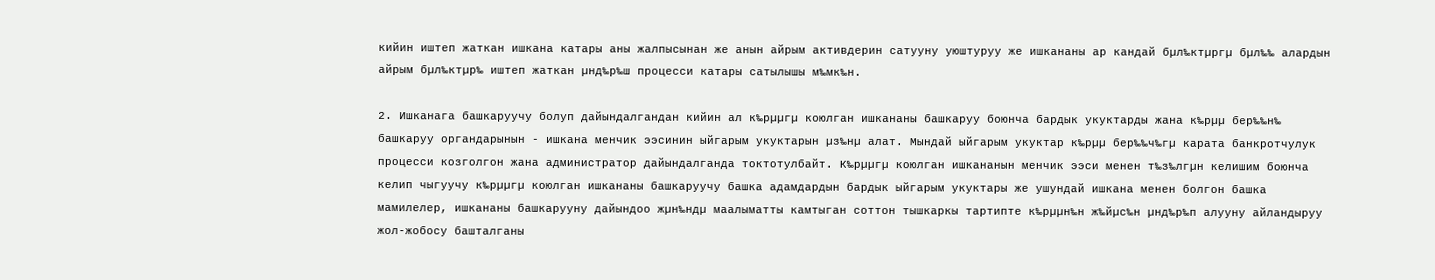кийин иштеп жаткан ишкана катары аны жалпысынан же анын айрым активдерин сатууну уюштуруу же ишкананы ар кандай бµл‰ктµргµ бµл‰‰ алардын айрым бµл‰ктµр‰ иштеп жаткан µнд‰р‰ш процесси катары сатылышы м‰мк‰н.

2. Ишканага башкаруучу болуп дайындалгандан кийин ал к‰рµµгµ коюлган ишкананы башкаруу боюнча бардык укуктарды жана к‰рµµ бер‰‰н‰ башкаруу органдарынын - ишкана менчик ээсинин ыйгарым укуктарын µз‰нµ алат. Мындай ыйгарым укуктар к‰рµµ бер‰‰ч‰гµ карата банкротчулук процесси козголгон жана администратор дайындалганда токтотулбайт. К‰рµµгµ коюлган ишкананын менчик ээси менен т‰з‰лгµн келишим боюнча келип чыгуучу к‰рµµгµ коюлган ишкананы башкаруучу башка адамдардын бардык ыйгарым укуктары же ушундай ишкана менен болгон башка мамилелер, ишкананы башкарууну дайындоо жµн‰ндµ маалыматты камтыган соттон тышкаркы тартипте к‰рµµн‰н ж‰йµс‰н µнд‰р‰п алууну айландыруу жол-жобосу башталганы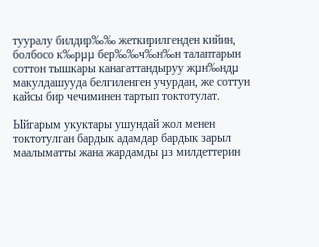тууралу билдир‰‰ жеткирилгенден кийин, болбосо к‰рµµ бер‰‰ч‰н‰н талаптарын соттон тышкары канагаттандыруу жµн‰ндµ макулдашууда белгиленген учурдан, же соттун кайсы бир чечиминен тартып токтотулат.

Ыйгарым укуктары ушундай жол менен токтотулган бардык адамдар бардык зарыл маалыматты жана жардамды µз милдеттерин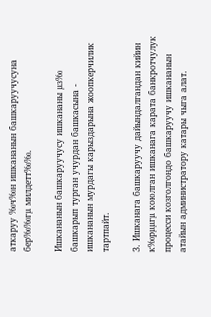аткаруу ‰ч‰н ишкананын башкаруучусуна бер‰‰гµ милдетт‰‰.

Ишкананын башкаруучусу ишкананы µз‰ башкарып турган учурдан башкасына - ишкананын мурдагы карыздарына жоопкерчилик тартпайт.

3. Ишканага башкаруучу дайындалгандан кийин к‰рµµгµ коюлган ишканага карата банкротчулук процесси козголгондо башкаруучу ишкананын атайын администратору катары чыга алат.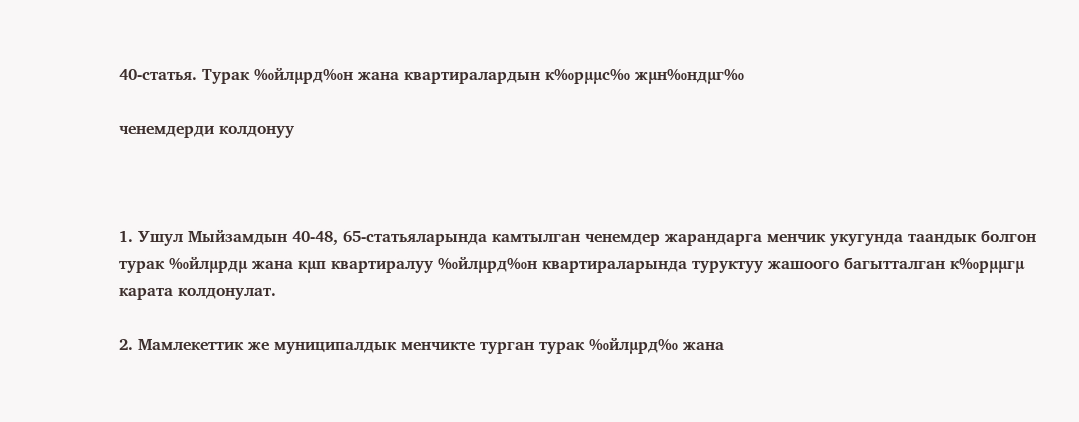40-статья. Турак ‰йлµрд‰н жана квартиралардын к‰рµµс‰ жµн‰ндµг‰

ченемдерди колдонуу



1. Ушул Мыйзамдын 40-48, 65-статьяларында камтылган ченемдер жарандарга менчик укугунда таандык болгон турак ‰йлµрдµ жана кµп квартиралуу ‰йлµрд‰н квартираларында туруктуу жашоого багытталган к‰рµµгµ карата колдонулат.

2. Мамлекеттик же муниципалдык менчикте турган турак ‰йлµрд‰ жана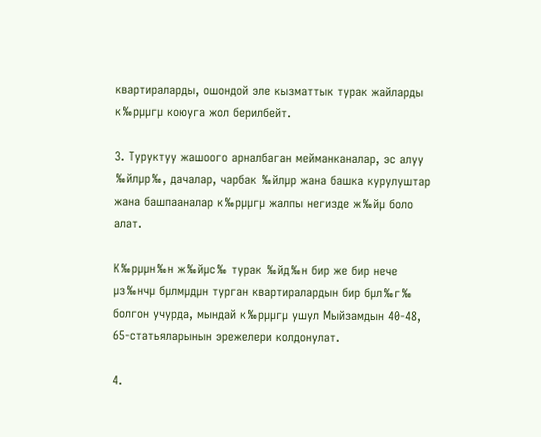квартираларды, ошондой эле кызматтык турак жайларды к‰рµµгµ коюуга жол берилбейт.

3. Туруктуу жашоого арналбаган мейманканалар, эс алуу ‰йлµр‰, дачалар, чарбак ‰йлµр жана башка курулуштар жана башпааналар к‰рµµгµ жалпы негизде ж‰йµ боло алат.

К‰рµµн‰н ж‰йµс‰ турак ‰йд‰н бир же бир нече µз‰нчµ бµлмµдµн турган квартиралардын бир бµл‰г‰ болгон учурда, мындай к‰рµµгµ ушул Мыйзамдын 40-48, 65-статьяларынын эрежелери колдонулат.

4.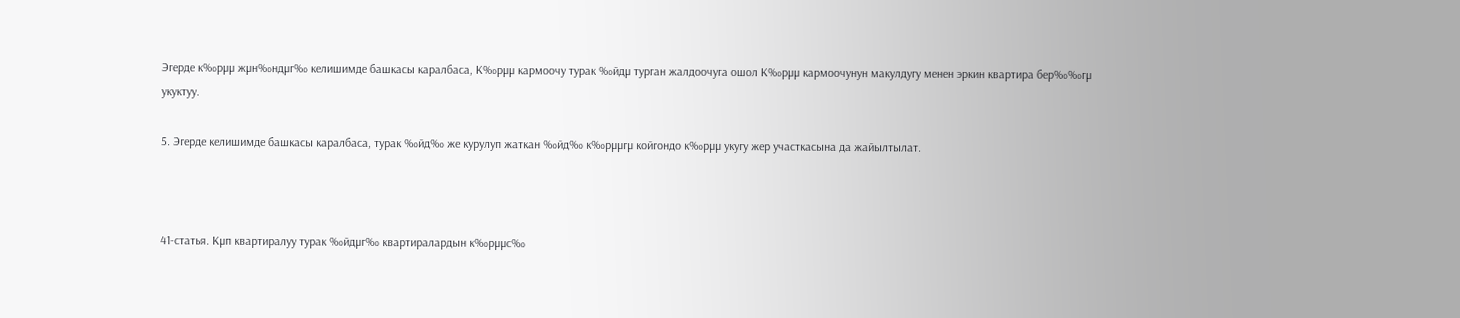Эгерде к‰рµµ жµн‰ндµг‰ келишимде башкасы каралбаса, К‰рµµ кармоочу турак ‰йдµ турган жалдоочуга ошол К‰рµµ кармоочунун макулдугу менен эркин квартира бер‰‰гµ укуктуу.

5. Эгерде келишимде башкасы каралбаса, турак ‰йд‰ же курулуп жаткан ‰йд‰ к‰рµµгµ койгондо к‰рµµ укугу жер участкасына да жайылтылат.



41-статья. Кµп квартиралуу турак ‰йдµг‰ квартиралардын к‰рµµс‰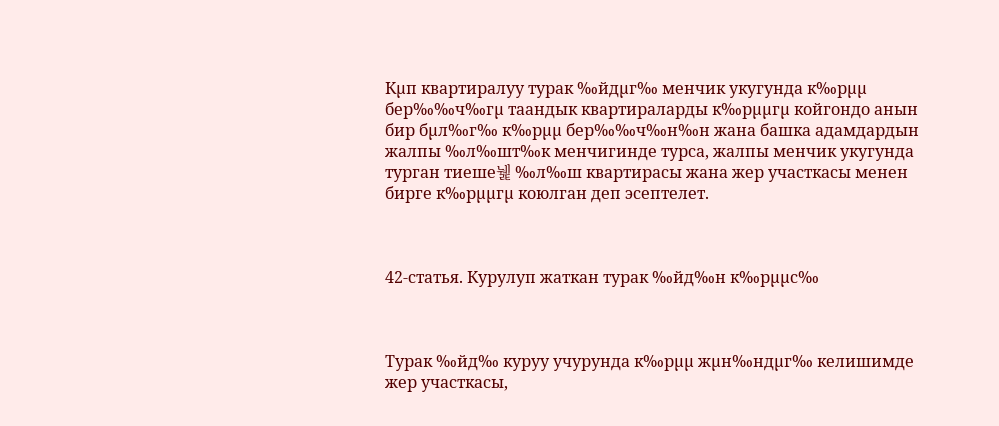Кµп квартиралуу турак ‰йдµг‰ менчик укугунда к‰рµµ бер‰‰ч‰гµ таандык квартираларды к‰рµµгµ койгондо анын бир бµл‰г‰ к‰рµµ бер‰‰ч‰н‰н жана башка адамдардын жалпы ‰л‰шт‰к менчигинде турса, жалпы менчик укугунда турган тиеше뉉 ‰л‰ш квартирасы жана жер участкасы менен бирге к‰рµµгµ коюлган деп эсептелет.



42-статья. Курулуп жаткан турак ‰йд‰н к‰рµµс‰



Турак ‰йд‰ куруу учурунда к‰рµµ жµн‰ндµг‰ келишимде жер участкасы,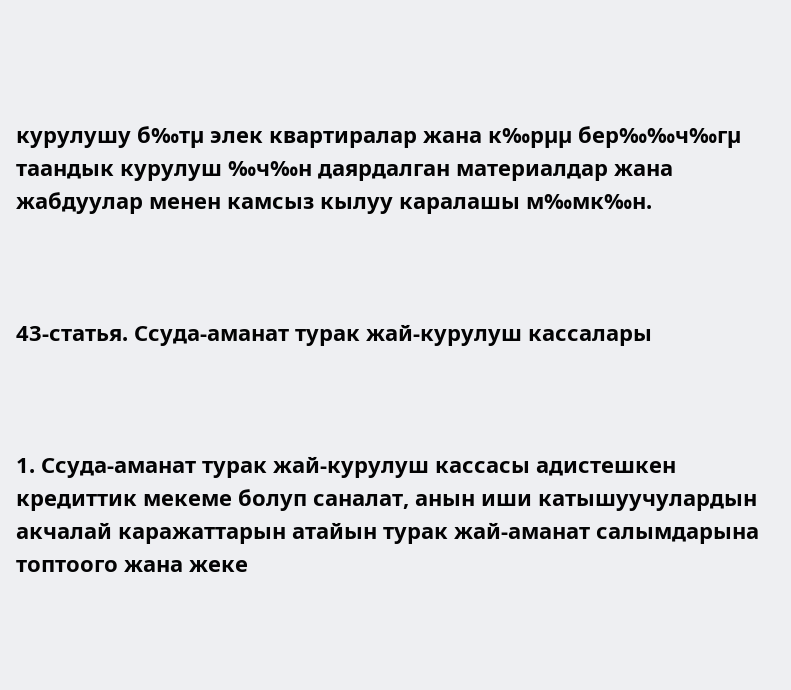курулушу б‰тµ элек квартиралар жана к‰рµµ бер‰‰ч‰гµ таандык курулуш ‰ч‰н даярдалган материалдар жана жабдуулар менен камсыз кылуу каралашы м‰мк‰н.



43-статья. Ссуда-аманат турак жай-курулуш кассалары



1. Ссуда-аманат турак жай-курулуш кассасы адистешкен кредиттик мекеме болуп саналат, анын иши катышуучулардын акчалай каражаттарын атайын турак жай-аманат салымдарына топтоого жана жеке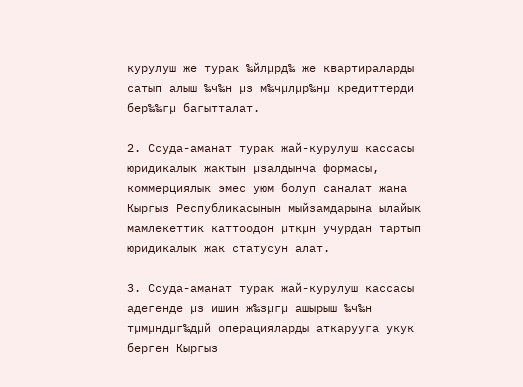курулуш же турак ‰йлµрд‰ же квартираларды сатып алыш ‰ч‰н µз м‰чµлµр‰нµ кредиттерди бер‰‰гµ багытталат.

2. Ссуда-аманат турак жай-курулуш кассасы юридикалык жактын µзалдынча формасы, коммерциялык эмес уюм болуп саналат жана Кыргыз Республикасынын мыйзамдарына ылайык мамлекеттик каттоодон µткµн учурдан тартып юридикалык жак статусун алат.

3. Ссуда-аманат турак жай-курулуш кассасы адегенде µз ишин ж‰зµгµ ашырыш ‰ч‰н тµмµндµг‰дµй операцияларды аткарууга укук берген Кыргыз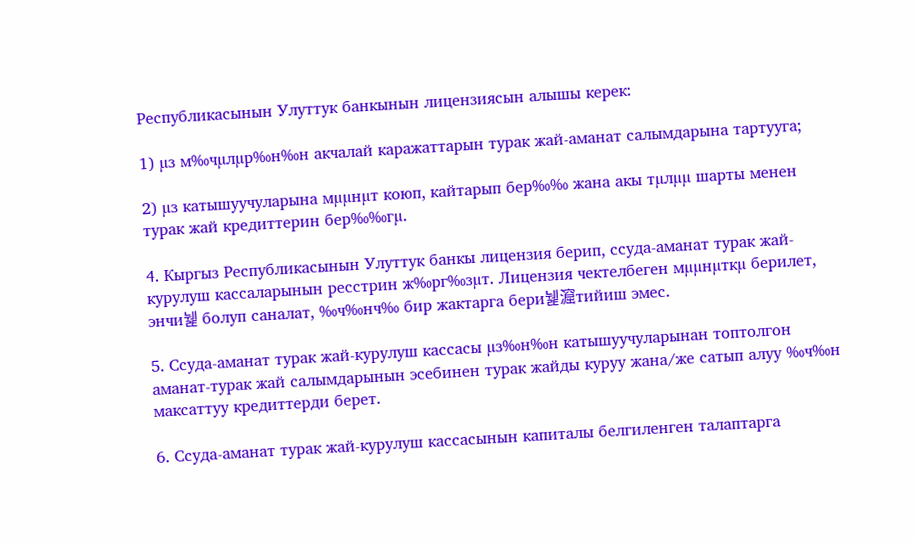Республикасынын Улуттук банкынын лицензиясын алышы керек:

1) µз м‰чµлµр‰н‰н акчалай каражаттарын турак жай-аманат салымдарына тартууга;

2) µз катышуучуларына мµµнµт коюп, кайтарып бер‰‰ жана акы тµлµµ шарты менен турак жай кредиттерин бер‰‰гµ.

4. Кыргыз Республикасынын Улуттук банкы лицензия берип, ссуда-аманат турак жай-курулуш кассаларынын ресстрин ж‰рг‰зµт. Лицензия чектелбеген мµµнµткµ берилет, энчи뉉 болуп саналат, ‰ч‰нч‰ бир жактарга бери뉉㵠тийиш эмес.

5. Ссуда-аманат турак жай-курулуш кассасы µз‰н‰н катышуучуларынан топтолгон аманат-турак жай салымдарынын эсебинен турак жайды куруу жана/же сатып алуу ‰ч‰н максаттуу кредиттерди берет.

6. Ссуда-аманат турак жай-курулуш кассасынын капиталы белгиленген талаптарга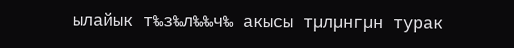ылайык т‰з‰л‰‰ч‰ акысы тµлµнгµн турак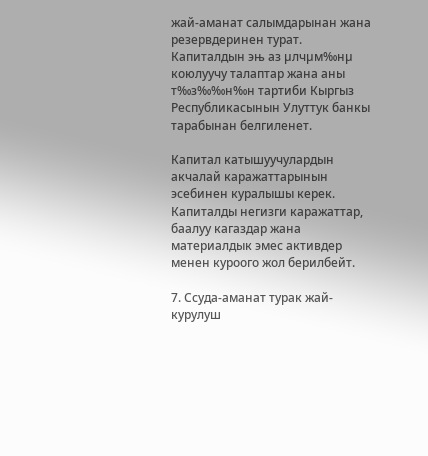жай-аманат салымдарынан жана резервдеринен турат. Капиталдын эњ аз µлчµм‰нµ коюлуучу талаптар жана аны т‰з‰‰н‰н тартиби Кыргыз Республикасынын Улуттук банкы тарабынан белгиленет.

Капитал катышуучулардын акчалай каражаттарынын эсебинен куралышы керек. Капиталды негизги каражаттар, баалуу кагаздар жана материалдык эмес активдер менен куроого жол берилбейт.

7. Ссуда-аманат турак жай-курулуш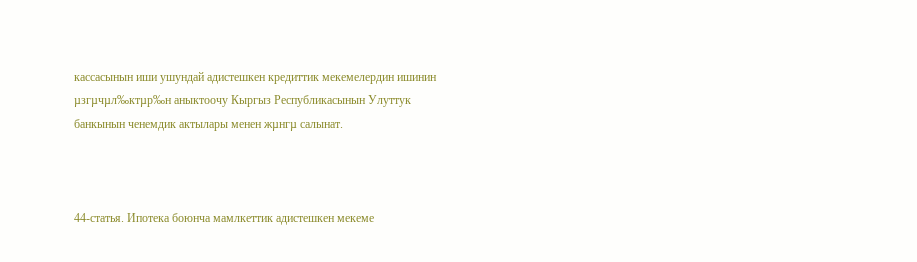кассасынын иши ушундай адистешкен кредиттик мекемелердин ишинин µзгµчµл‰ктµр‰н аныктоочу Кыргыз Республикасынын Улуттук банкынын ченемдик актылары менен жµнгµ салынат.



44-статья. Ипотека боюнча мамлкеттик адистешкен мекеме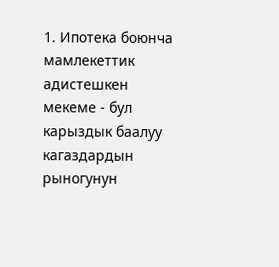1. Ипотека боюнча мамлекеттик адистешкен мекеме - бул карыздык баалуу кагаздардын рыногунун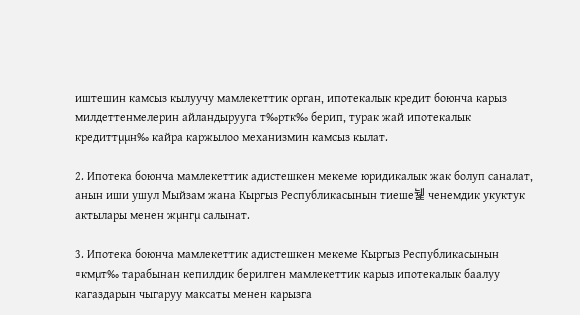иштешин камсыз кылуучу мамлекеттик орган, ипотекалык кредит боюнча карыз милдеттенмелерин айландырууга т‰ртк‰ берип, турак жай ипотекалык кредиттµµн‰ кайра каржылоо механизмин камсыз кылат.

2. Ипотека боюнча мамлекеттик адистешкен мекеме юридикалык жак болуп саналат, анын иши ушул Мыйзам жана Кыргыз Республикасынын тиеше뉉 ченемдик укуктук актылары менен жµнгµ салынат.

3. Ипотека боюнча мамлекеттик адистешкен мекеме Кыргыз Республикасынын ¤кмµт‰ тарабынан кепилдик берилген мамлекеттик карыз ипотекалык баалуу кагаздарын чыгаруу максаты менен карызга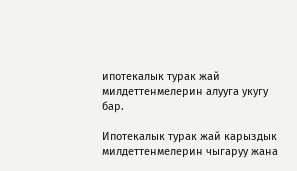ипотекалык турак жай милдеттенмелерин алууга укугу бар.

Ипотекалык турак жай карыздык милдеттенмелерин чыгаруу жана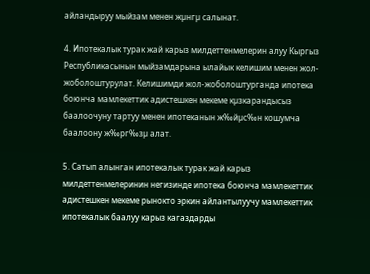айландыруу мыйзам менен жµнгµ салынат.

4. Ипотекалык турак жай карыз милдеттенмелерин алуу Кыргыз Республикасынын мыйзамдарына ылайык келишим менен жол-жоболоштурулат. Келишимди жол-жоболоштурганда ипотека боюнча мамлекеттик адистешкен мекеме кµзкарандысыз баалоочуну тартуу менен ипотеканын ж‰йµс‰н кошумча баалоону ж‰рг‰зµ алат.

5. Сатып алынган ипотекалык турак жай карыз милдеттенмелеринин негизинде ипотека боюнча мамлекеттик адистешкен мекеме рынокто эркин айлантылуучу мамлекеттик ипотекалык баалуу карыз кагаздарды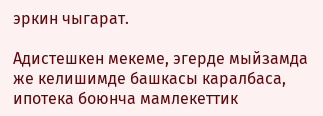эркин чыгарат.

Адистешкен мекеме, эгерде мыйзамда же келишимде башкасы каралбаса, ипотека боюнча мамлекеттик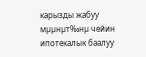карызды жабуу мµµнµт‰нµ чейин ипотекалык баалуу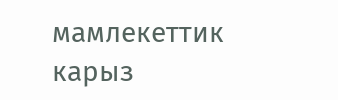мамлекеттик карыз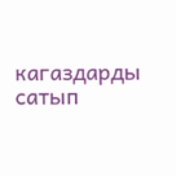кагаздарды сатып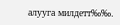алууга милдетт‰‰.